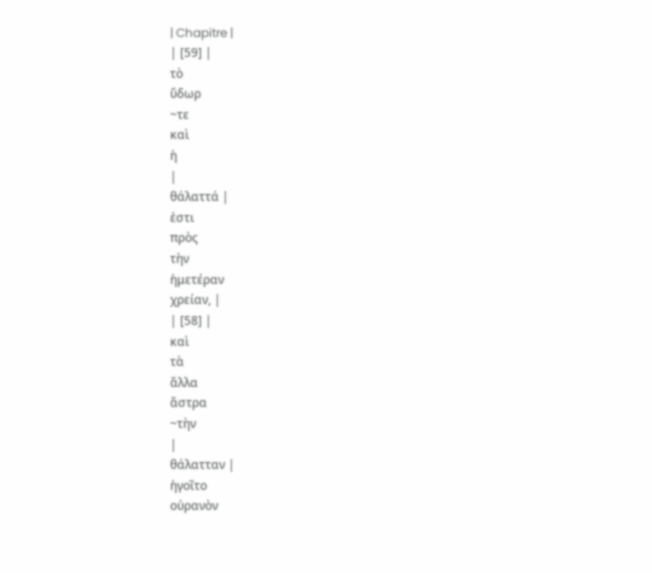| Chapitre |
| [59] |
τὸ
ὕδωρ
~τε
καὶ
ἡ
|
θάλαττά |
ἐστι
πρὸς
τὴν
ἡμετέραν
χρείαν, |
| [58] |
καὶ
τὰ
ἄλλα
ἄστρα
~τὴν
|
θάλατταν |
ἡγοῖτο
οὐρανὸν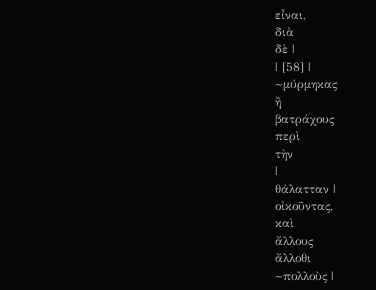εἶναι,
διὰ
δὲ |
| [58] |
~μύρμηκας
ἢ
βατράχους
περὶ
τὴν
|
θάλατταν |
οἰκοῦντας,
καὶ
ἄλλους
ἄλλοθι
~πολλοὺς |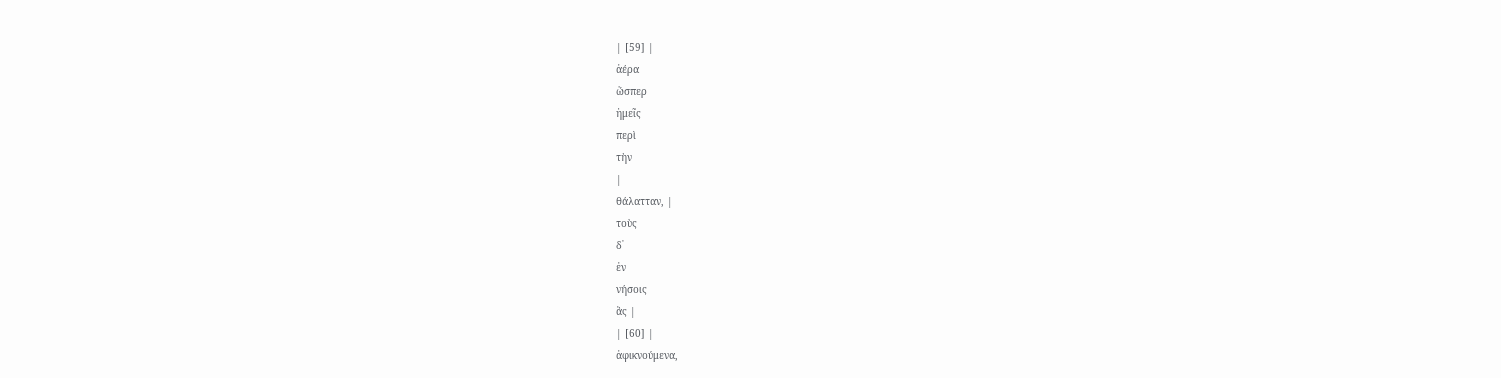| [59] |
ἀέρα
ὥσπερ
ἡμεῖς
περὶ
τὴν
|
θάλατταν, |
τοὺς
δ᾽
ἐν
νήσοις
ἃς |
| [60] |
ἀφικνούμενα,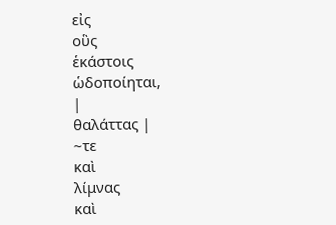εἰς
οὓς
ἑκάστοις
ὡδοποίηται,
|
θαλάττας |
~τε
καὶ
λίμνας
καὶ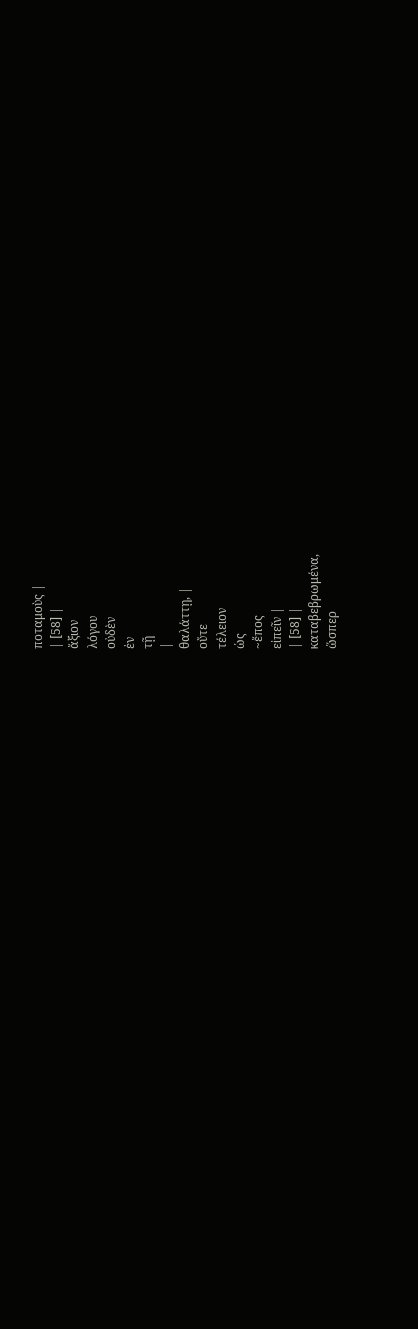ποταμοὺς |
| [58] |
ἄξιον
λόγου
οὐδὲν
ἐν
τῇ
|
θαλάττῃ, |
οὔτε
τέλειον
ὡς
~ἔπος
εἰπεῖν |
| [58] |
καταβεβρωμένα,
ὥσπερ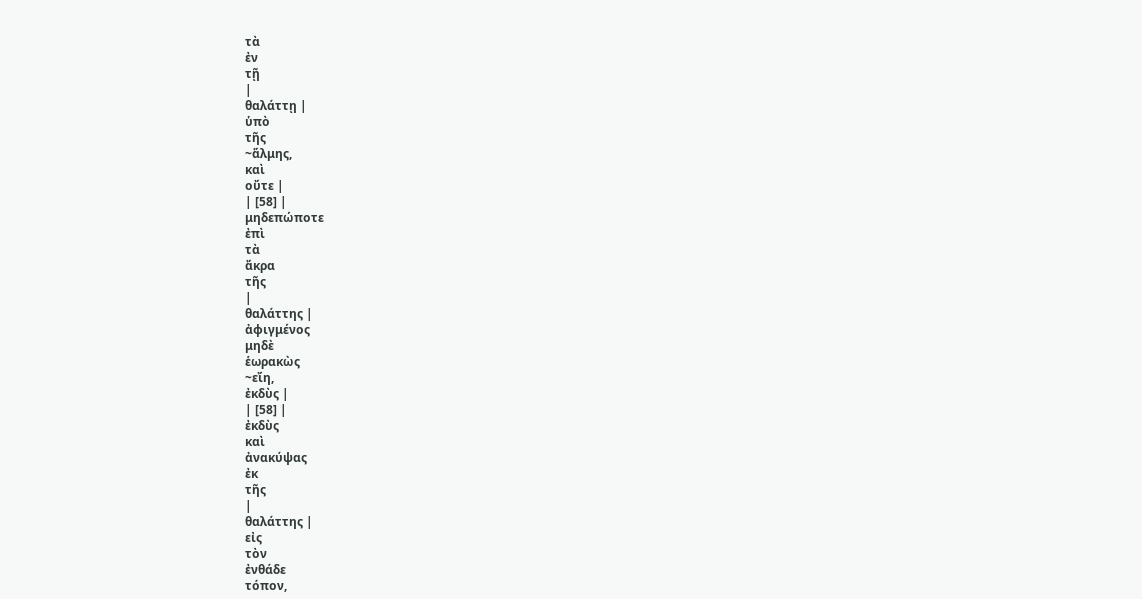τὰ
ἐν
τῇ
|
θαλάττῃ |
ὑπὸ
τῆς
~ἅλμης,
καὶ
οὔτε |
| [58] |
μηδεπώποτε
ἐπὶ
τὰ
ἄκρα
τῆς
|
θαλάττης |
ἀφιγμένος
μηδὲ
ἑωρακὼς
~εἴη,
ἐκδὺς |
| [58] |
ἐκδὺς
καὶ
ἀνακύψας
ἐκ
τῆς
|
θαλάττης |
εἰς
τὸν
ἐνθάδε
τόπον,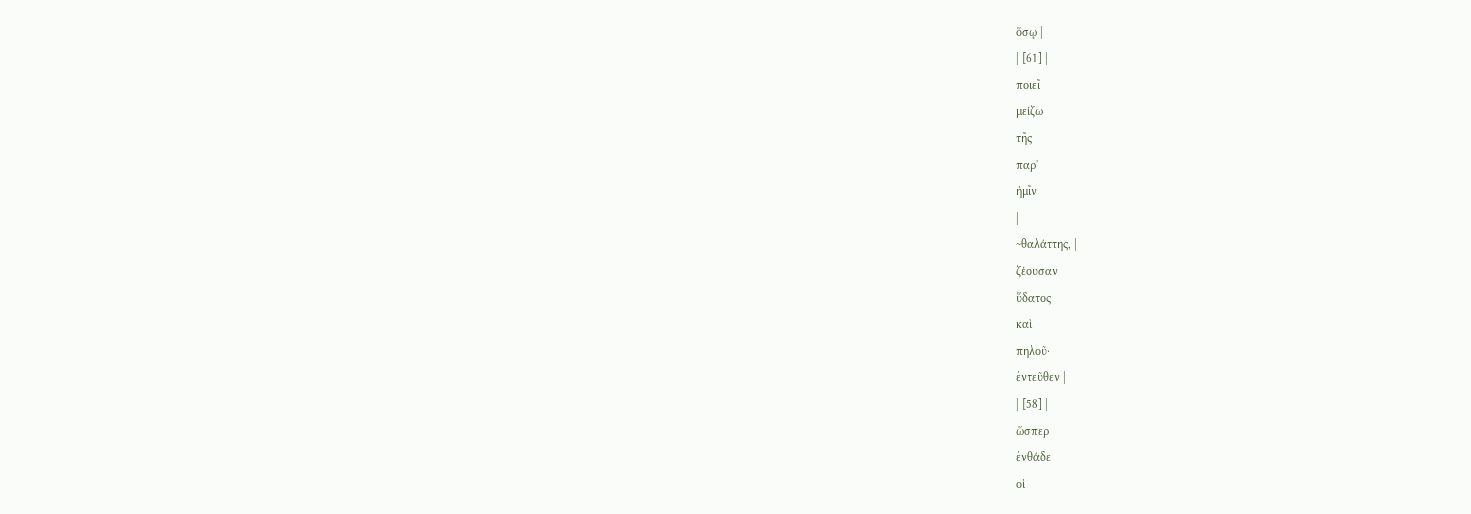ὅσῳ |
| [61] |
ποιεῖ
μείζω
τῆς
παρ᾽
ἡμῖν
|
~θαλάττης, |
ζέουσαν
ὕδατος
καὶ
πηλοῦ·
ἐντεῦθεν |
| [58] |
ὥσπερ
ἐνθάδε
οἱ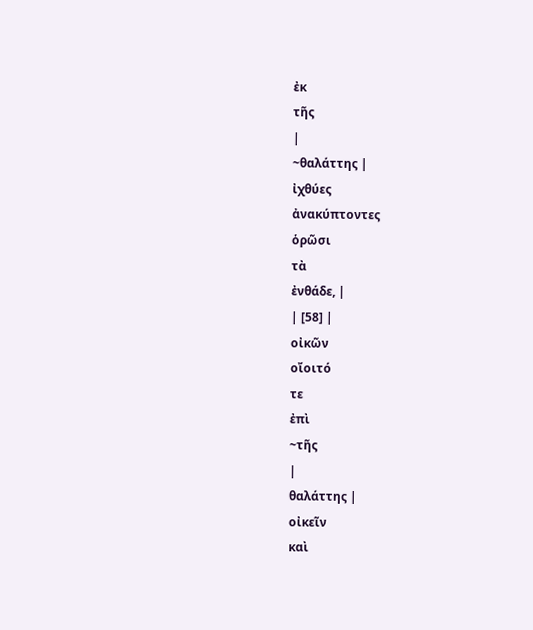ἐκ
τῆς
|
~θαλάττης |
ἰχθύες
ἀνακύπτοντες
ὁρῶσι
τὰ
ἐνθάδε, |
| [58] |
οἰκῶν
οἴοιτό
τε
ἐπὶ
~τῆς
|
θαλάττης |
οἰκεῖν
καὶ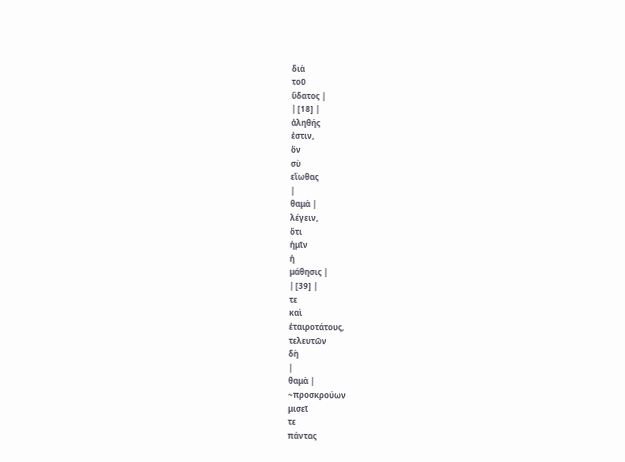διὰ
τοῦ
ὕδατος |
| [18] |
ἀληθής
ἐστιν,
ὃν
σὺ
εἴωθας
|
θαμὰ |
λέγειν,
ὅτι
ἡμῖν
ἡ
μάθησις |
| [39] |
τε
καὶ
ἑταιροτάτους,
τελευτῶν
δὴ
|
θαμὰ |
~προσκρούων
μισεῖ
τε
πάντας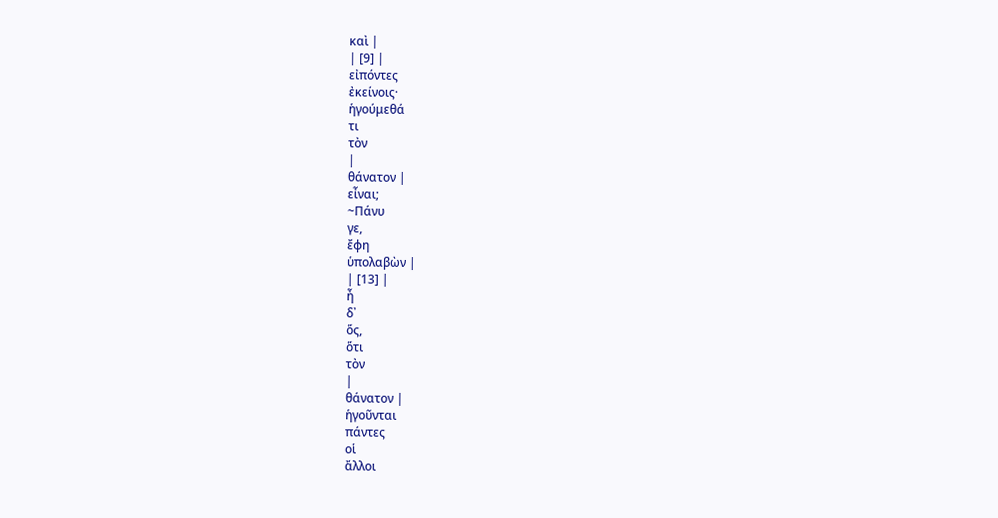καὶ |
| [9] |
εἰπόντες
ἐκείνοις·
ἡγούμεθά
τι
τὸν
|
θάνατον |
εἶναι;
~Πάνυ
γε,
ἔφη
ὑπολαβὼν |
| [13] |
ἦ
δ᾽
ὅς,
ὅτι
τὸν
|
θάνατον |
ἡγοῦνται
πάντες
οἱ
ἄλλοι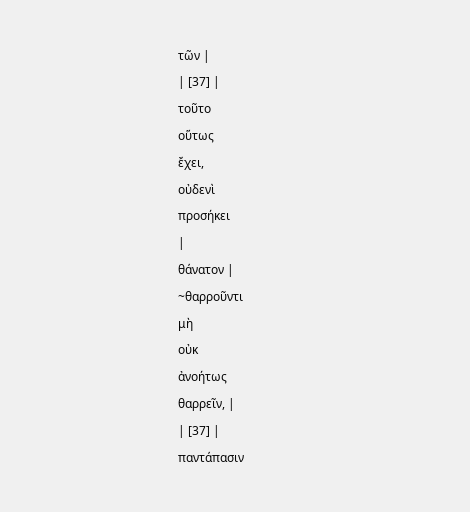τῶν |
| [37] |
τοῦτο
οὕτως
ἔχει,
οὐδενὶ
προσήκει
|
θάνατον |
~θαρροῦντι
μὴ
οὐκ
ἀνοήτως
θαρρεῖν, |
| [37] |
παντάπασιν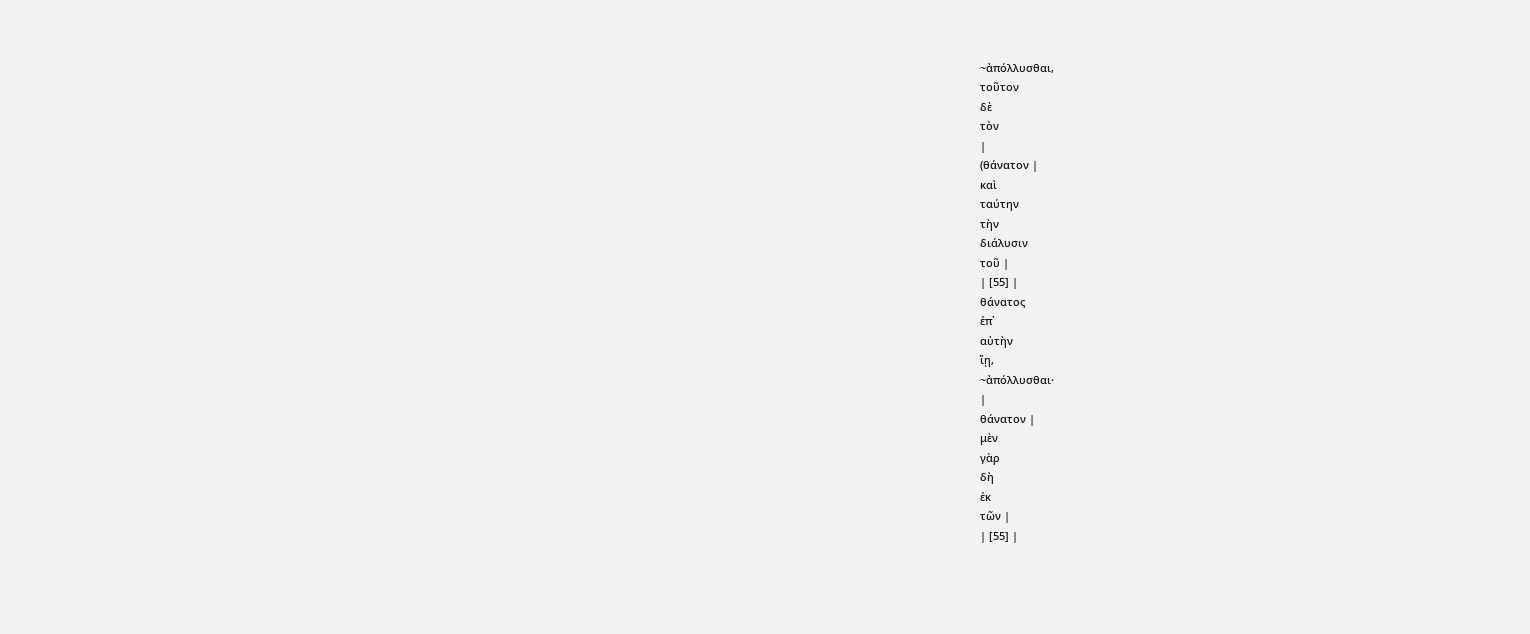~ἀπόλλυσθαι,
τοῦτον
δὲ
τὸν
|
(θάνατον |
καὶ
ταύτην
τὴν
διάλυσιν
τοῦ |
| [55] |
θάνατος
ἐπ᾽
αὐτὴν
ἴῃ,
~ἀπόλλυσθαι·
|
θάνατον |
μὲν
γὰρ
δὴ
ἐκ
τῶν |
| [55] |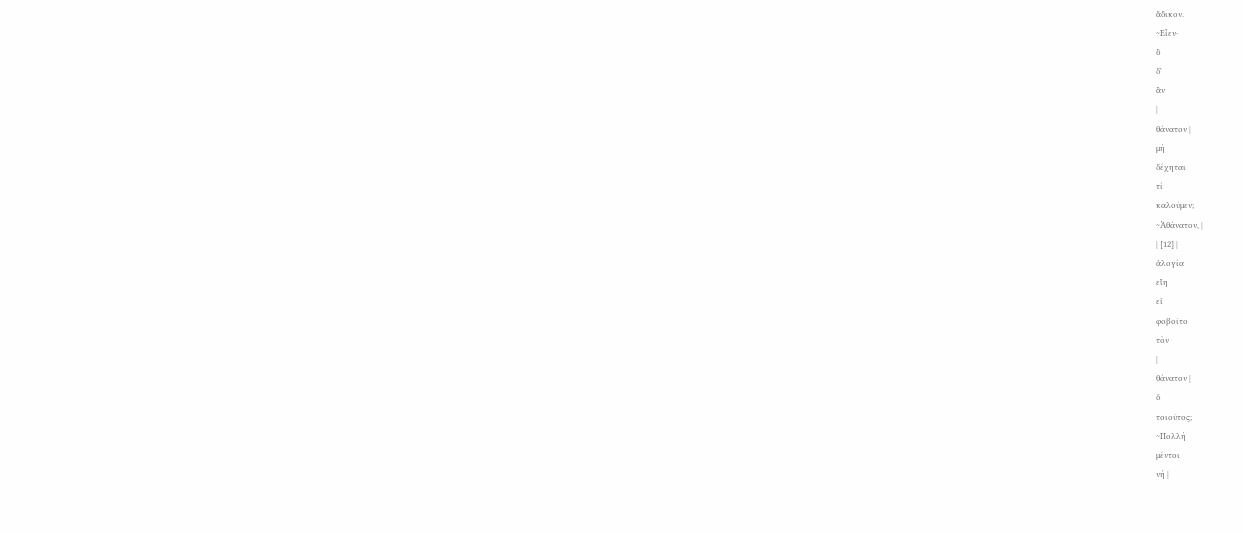ἄδικον.
~Εἶεν·
ὃ
δ᾽
ἂν
|
θάνατον |
μὴ
δέχηται
τί
καλοῦμεν;
~Ἀθάνατον, |
| [12] |
ἀλογία
εἴη
εἰ
φοβοῖτο
τὸν
|
θάνατον |
ὁ
τοιοῦτος;
~Πολλὴ
μέντοι
νὴ |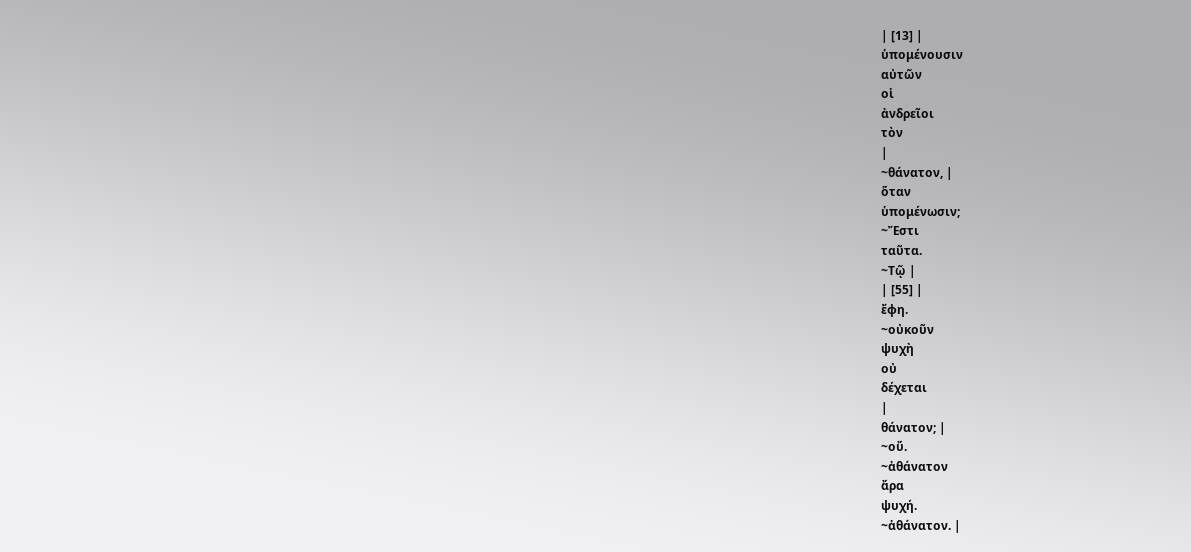| [13] |
ὑπομένουσιν
αὐτῶν
οἱ
ἀνδρεῖοι
τὸν
|
~θάνατον, |
ὅταν
ὑπομένωσιν;
~Ἔστι
ταῦτα.
~Τῷ |
| [55] |
ἔφη.
~οὐκοῦν
ψυχὴ
οὐ
δέχεται
|
θάνατον; |
~οὔ.
~ἀθάνατον
ἄρα
ψυχή.
~ἀθάνατον. |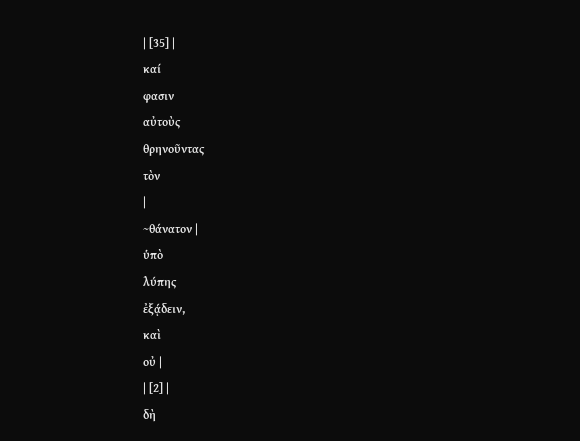| [35] |
καί
φασιν
αὐτοὺς
θρηνοῦντας
τὸν
|
~θάνατον |
ὑπὸ
λύπης
ἐξᾴδειν,
καὶ
οὐ |
| [2] |
δὴ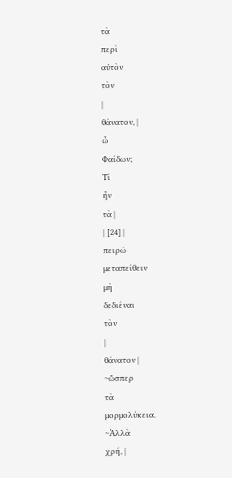τὰ
περὶ
αὐτὸν
τὸν
|
θάνατον, |
ὦ
Φαίδων;
Τί
ἦν
τὰ |
| [24] |
πειρῶ
μεταπείθειν
μὴ
δεδιέναι
τὸν
|
θάνατον |
~ὥσπερ
τὰ
μορμολύκεια.
~Ἀλλὰ
χρή, |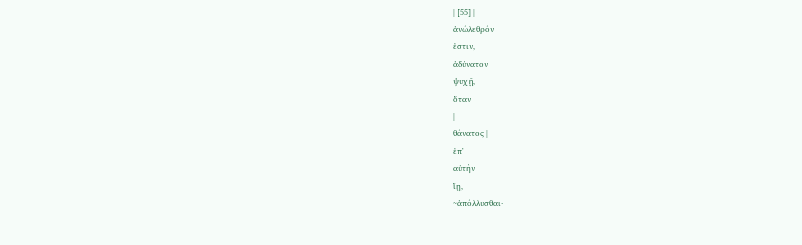| [55] |
ἀνώλεθρόν
ἐστιν,
ἀδύνατον
ψυχῇ,
ὅταν
|
θάνατος |
ἐπ᾽
αὐτὴν
ἴῃ,
~ἀπόλλυσθαι·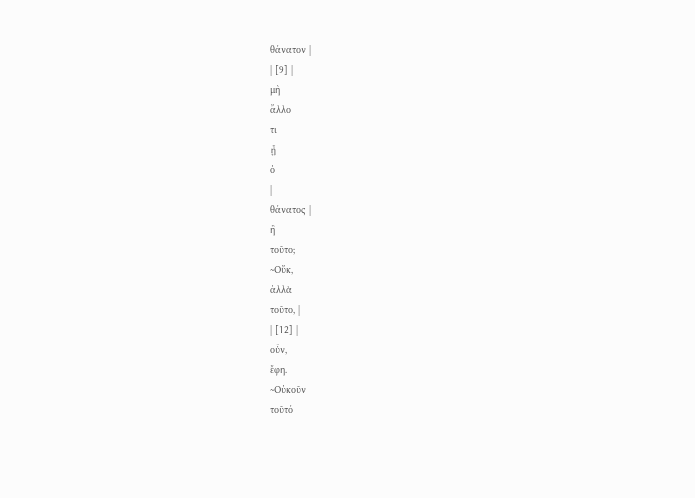θάνατον |
| [9] |
μὴ
ἄλλο
τι
ᾖ
ὁ
|
θάνατος |
ἢ
τοῦτο;
~Οὔκ,
ἀλλὰ
τοῦτο, |
| [12] |
οὖν,
ἔφη.
~Οὐκοῦν
τοῦτό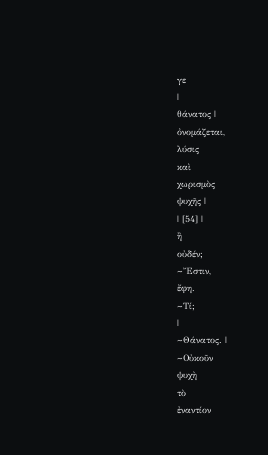γε
|
θάνατος |
ὀνομάζεται,
λύσις
καὶ
χωρισμὸς
ψυχῆς |
| [54] |
ἢ
οὐδέν;
~Ἔστιν,
ἔφη.
~Τί;
|
~Θάνατος. |
~Οὐκοῦν
ψυχὴ
τὸ
ἐναντίον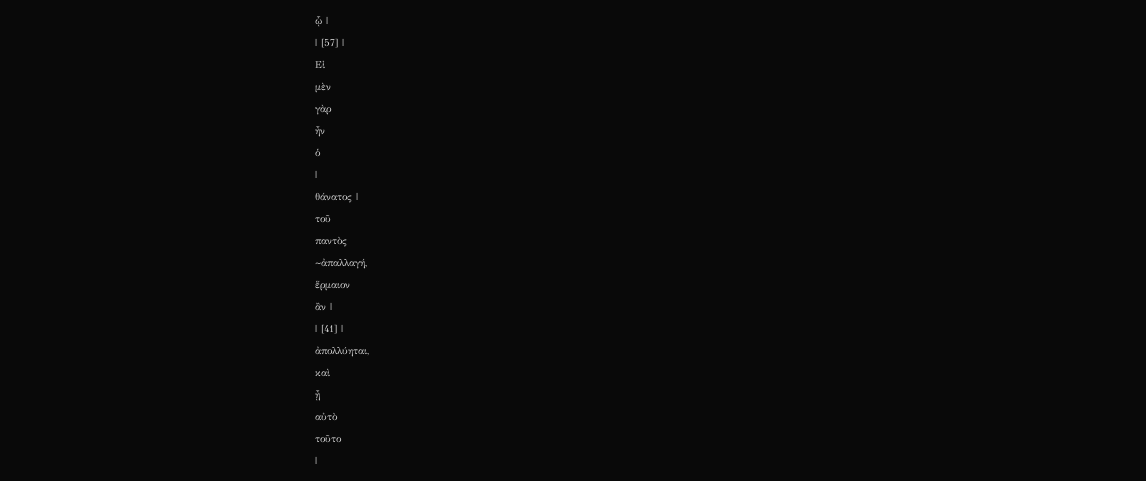ᾧ |
| [57] |
Εἰ
μὲν
γὰρ
ἦν
ὁ
|
θάνατος |
τοῦ
παντὸς
~ἀπαλλαγή,
ἕρμαιον
ἂν |
| [41] |
ἀπολλύηται,
καὶ
ᾖ
αὐτὸ
τοῦτο
|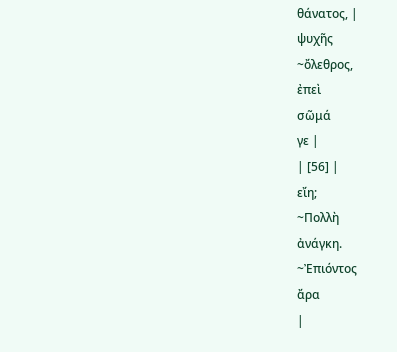θάνατος, |
ψυχῆς
~ὄλεθρος,
ἐπεὶ
σῶμά
γε |
| [56] |
εἴη;
~Πολλὴ
ἀνάγκη.
~Ἐπιόντος
ἄρα
|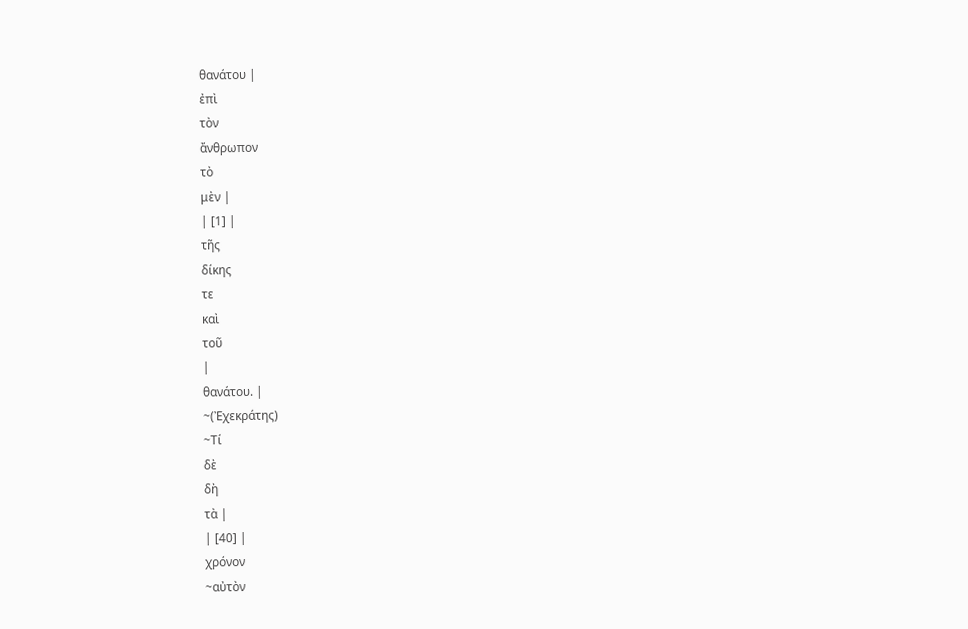θανάτου |
ἐπὶ
τὸν
ἄνθρωπον
τὸ
μὲν |
| [1] |
τῆς
δίκης
τε
καὶ
τοῦ
|
θανάτου. |
~(Ἐχεκράτης)
~Τί
δὲ
δὴ
τὰ |
| [40] |
χρόνον
~αὐτὸν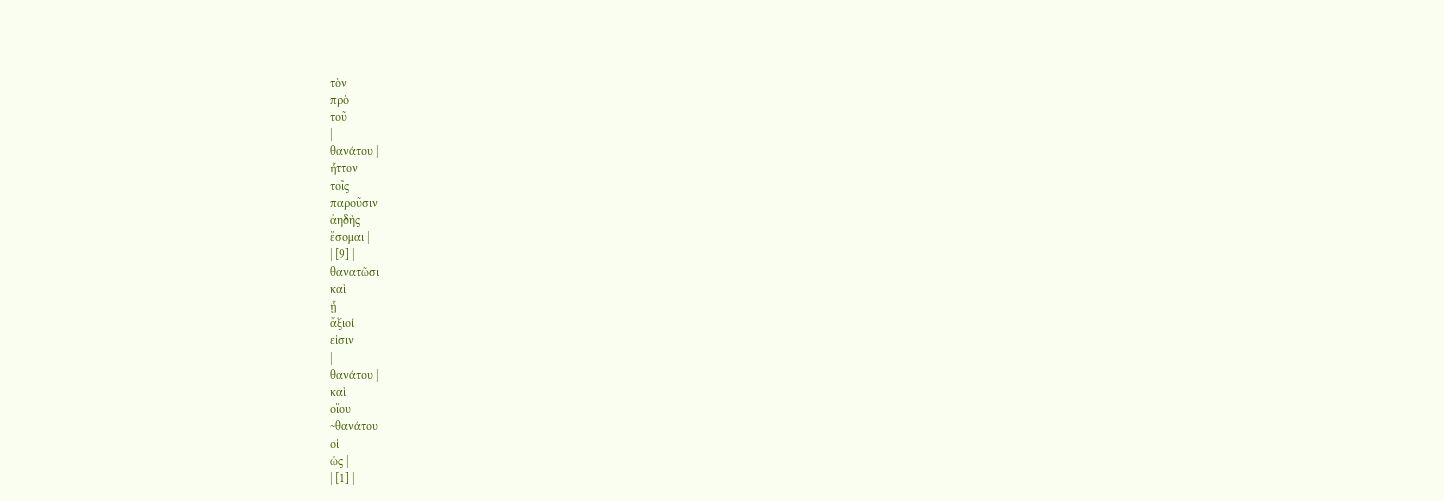τὸν
πρὸ
τοῦ
|
θανάτου |
ἧττον
τοῖς
παροῦσιν
ἀηδὴς
ἔσομαι |
| [9] |
θανατῶσι
καὶ
ᾗ
ἄξιοί
εἰσιν
|
θανάτου |
καὶ
οἵου
~θανάτου
οἱ
ὡς |
| [1] |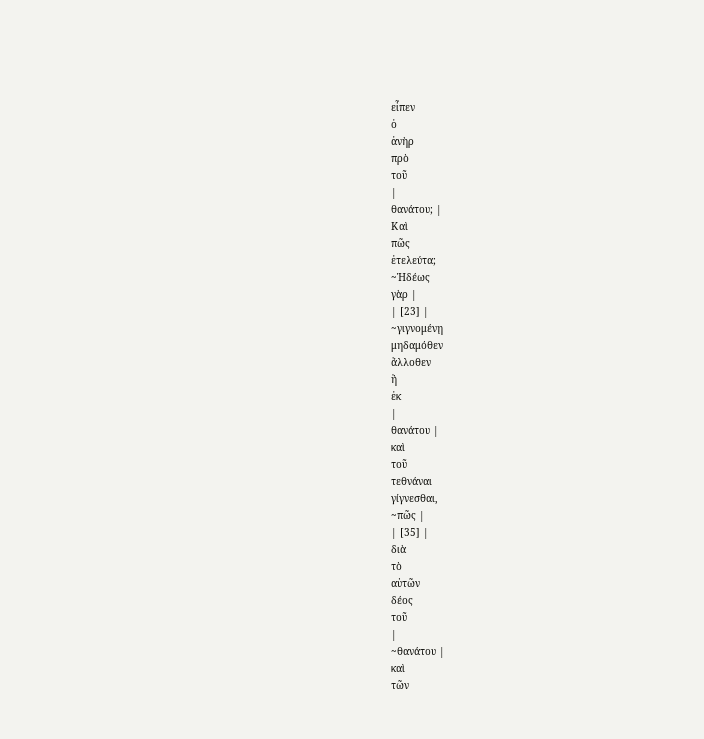εἶπεν
ὁ
ἀνὴρ
πρὸ
τοῦ
|
θανάτου; |
Καὶ
πῶς
ἐτελεύτα;
~Ἡδέως
γὰρ |
| [23] |
~γιγνομένῃ
μηδαμόθεν
ἄλλοθεν
ἢ
ἐκ
|
θανάτου |
καὶ
τοῦ
τεθνάναι
γίγνεσθαι,
~πῶς |
| [35] |
διὰ
τὸ
αὑτῶν
δέος
τοῦ
|
~θανάτου |
καὶ
τῶν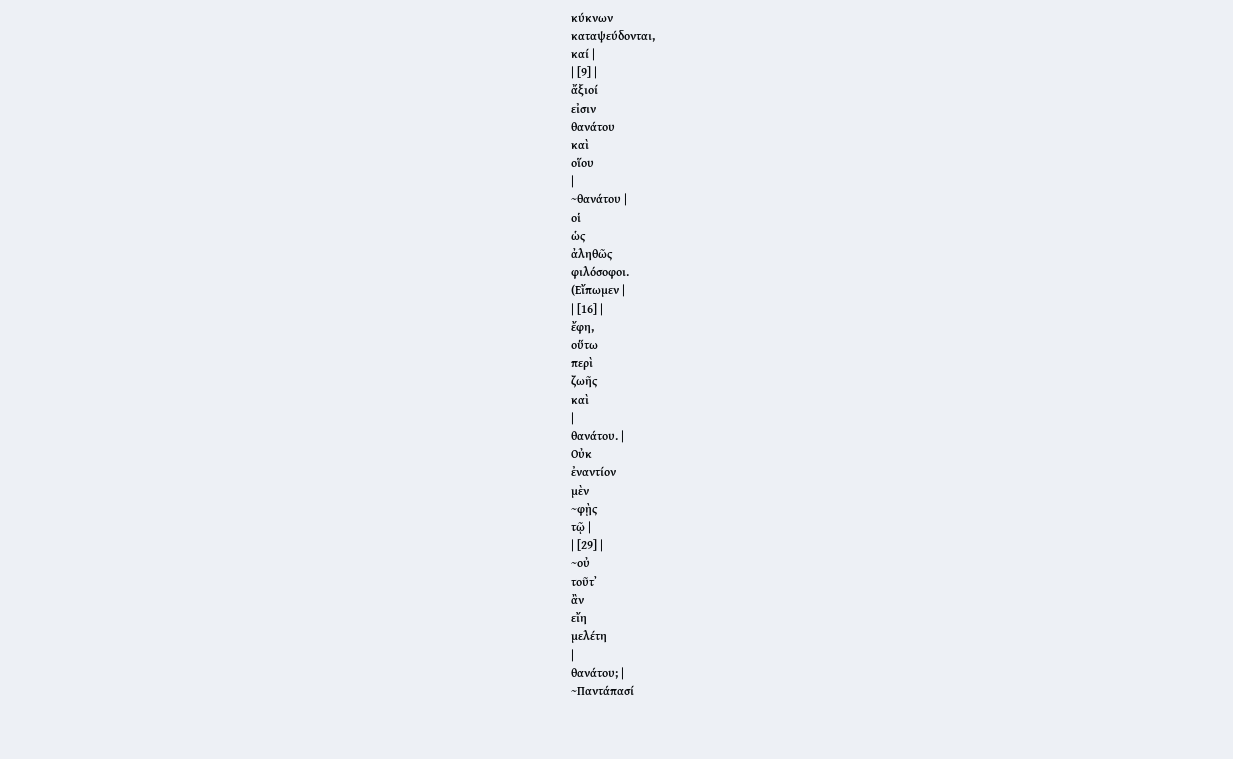κύκνων
καταψεύδονται,
καί |
| [9] |
ἄξιοί
εἰσιν
θανάτου
καὶ
οἵου
|
~θανάτου |
οἱ
ὡς
ἀληθῶς
φιλόσοφοι.
(Εἴπωμεν |
| [16] |
ἔφη,
οὕτω
περὶ
ζωῆς
καὶ
|
θανάτου. |
Οὐκ
ἐναντίον
μὲν
~φῂς
τῷ |
| [29] |
~οὐ
τοῦτ᾽
ἂν
εἴη
μελέτη
|
θανάτου; |
~Παντάπασί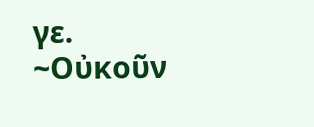γε.
~Οὐκοῦν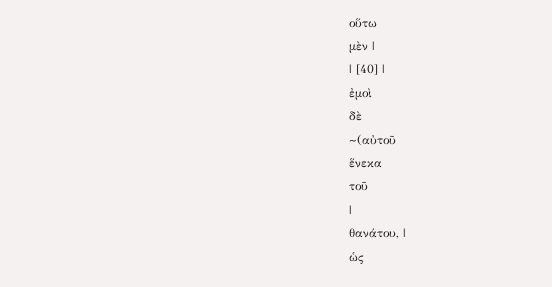οὕτω
μὲν |
| [40] |
ἐμοὶ
δὲ
~(αὐτοῦ
ἕνεκα
τοῦ
|
θανάτου, |
ὡς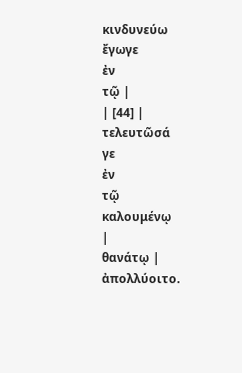κινδυνεύω
ἔγωγε
ἐν
τῷ |
| [44] |
τελευτῶσά
γε
ἐν
τῷ
καλουμένῳ
|
θανάτῳ |
ἀπολλύοιτο.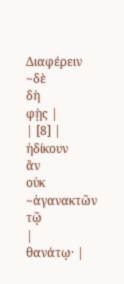Διαφέρειν
~δὲ
δὴ
φῂς |
| [8] |
ἠδίκουν
ἂν
οὐκ
~ἀγανακτῶν
τῷ
|
θανάτῳ· |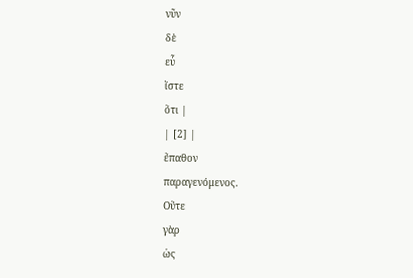νῦν
δὲ
εὖ
ἴστε
ὅτι |
| [2] |
ἔπαθον
παραγενόμενος.
Οὔτε
γὰρ
ὡς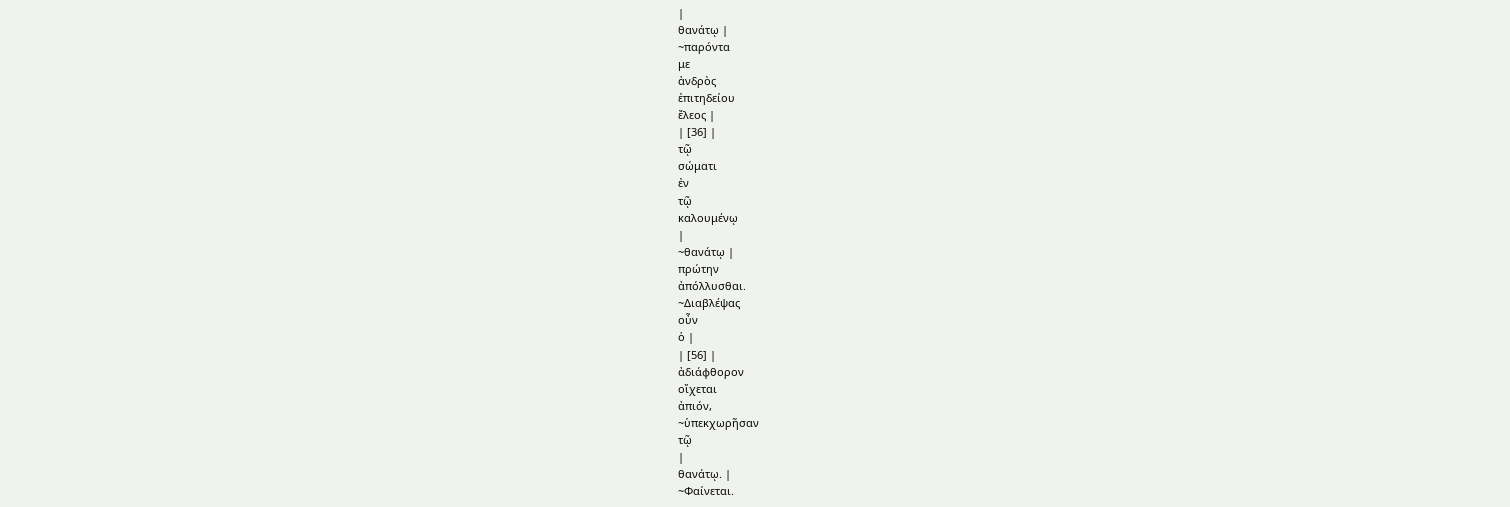|
θανάτῳ |
~παρόντα
με
ἀνδρὸς
ἐπιτηδείου
ἔλεος |
| [36] |
τῷ
σώματι
ἐν
τῷ
καλουμένῳ
|
~θανάτῳ |
πρώτην
ἀπόλλυσθαι.
~Διαβλέψας
οὖν
ὁ |
| [56] |
ἀδιάφθορον
οἴχεται
ἀπιόν,
~ὑπεκχωρῆσαν
τῷ
|
θανάτῳ. |
~Φαίνεται.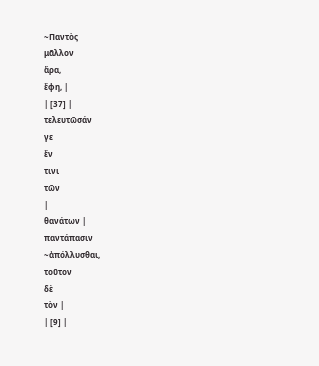~Παντὸς
μᾶλλον
ἄρα,
ἔφη, |
| [37] |
τελευτῶσάν
γε
ἔν
τινι
τῶν
|
θανάτων |
παντάπασιν
~ἀπόλλυσθαι,
τοῦτον
δὲ
τὸν |
| [9] |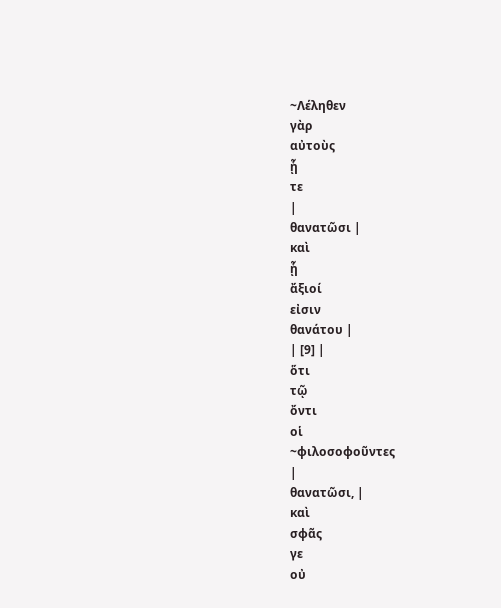~Λέληθεν
γὰρ
αὐτοὺς
ᾗ
τε
|
θανατῶσι |
καὶ
ᾗ
ἄξιοί
εἰσιν
θανάτου |
| [9] |
ὅτι
τῷ
ὄντι
οἱ
~φιλοσοφοῦντες
|
θανατῶσι, |
καὶ
σφᾶς
γε
οὐ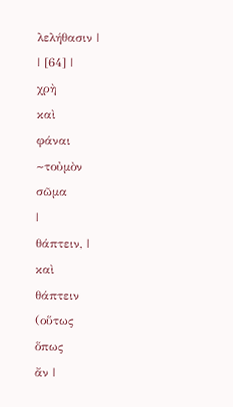λελήθασιν |
| [64] |
χρὴ
καὶ
φάναι
~τοὐμὸν
σῶμα
|
θάπτειν, |
καὶ
θάπτειν
(οὕτως
ὅπως
ἄν |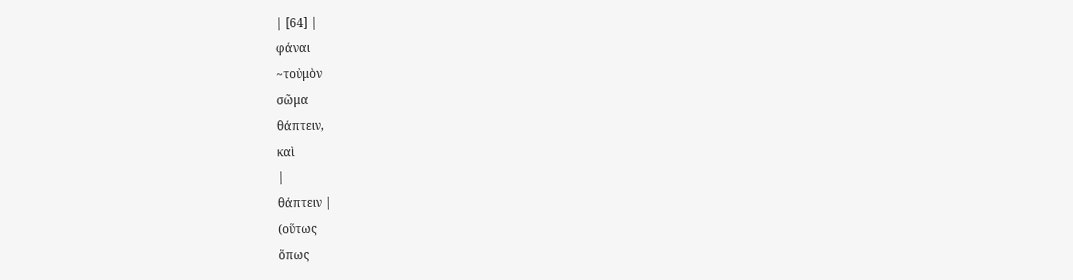| [64] |
φάναι
~τοὐμὸν
σῶμα
θάπτειν,
καὶ
|
θάπτειν |
(οὕτως
ὅπως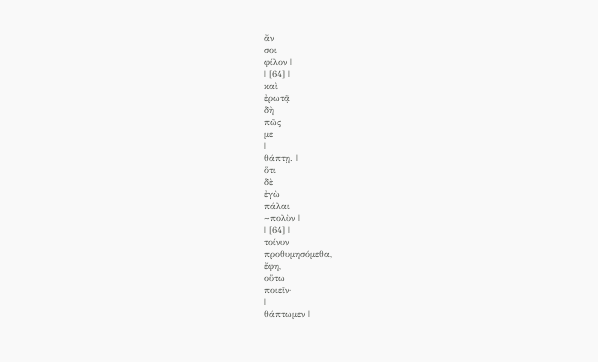ἄν
σοι
φίλον |
| [64] |
καὶ
ἐρωτᾷ
δὴ
πῶς
με
|
θάπτῃ. |
ὅτι
δὲ
ἐγὼ
πάλαι
~πολὺν |
| [64] |
τοίνυν
προθυμησόμεθα,
ἔφη,
οὕτω
ποιεῖν·
|
θάπτωμεν |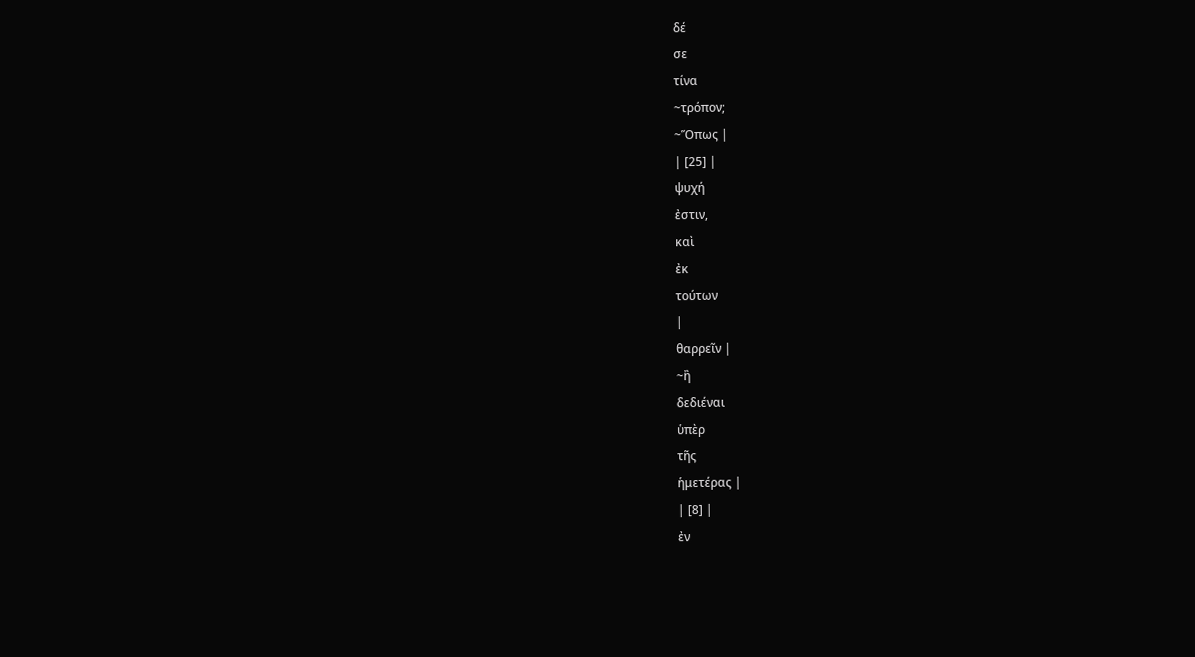δέ
σε
τίνα
~τρόπον;
~Ὅπως |
| [25] |
ψυχή
ἐστιν,
καὶ
ἐκ
τούτων
|
θαρρεῖν |
~ἢ
δεδιέναι
ὑπὲρ
τῆς
ἡμετέρας |
| [8] |
ἐν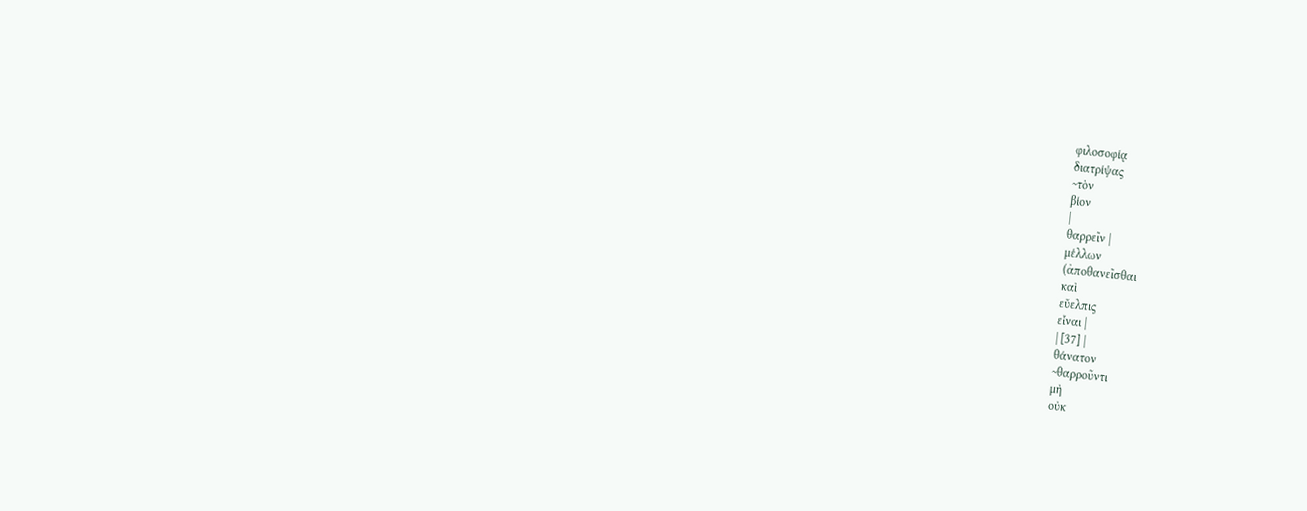φιλοσοφίᾳ
διατρίψας
~τὸν
βίον
|
θαρρεῖν |
μέλλων
(ἀποθανεῖσθαι
καὶ
εὔελπις
εἶναι |
| [37] |
θάνατον
~θαρροῦντι
μὴ
οὐκ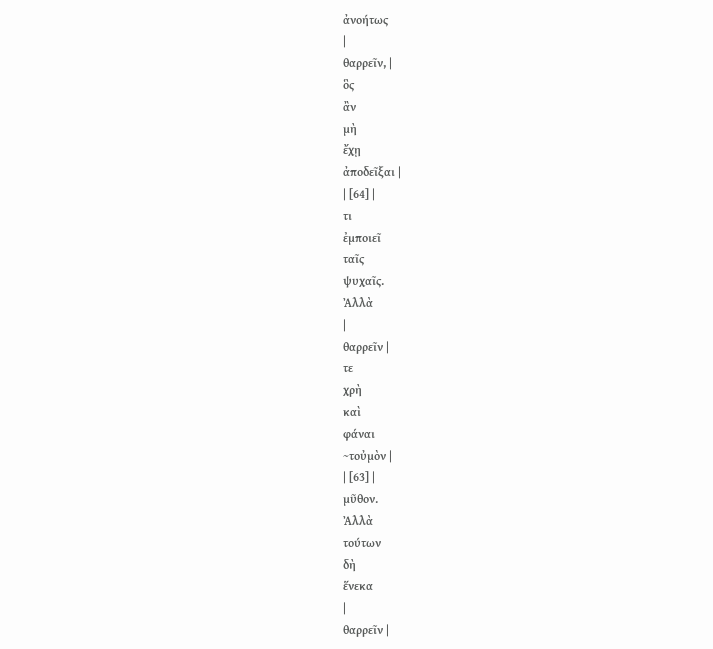ἀνοήτως
|
θαρρεῖν, |
ὃς
ἂν
μὴ
ἔχῃ
ἀποδεῖξαι |
| [64] |
τι
ἐμποιεῖ
ταῖς
ψυχαῖς.
Ἀλλὰ
|
θαρρεῖν |
τε
χρὴ
καὶ
φάναι
~τοὐμὸν |
| [63] |
μῦθον.
Ἀλλὰ
τούτων
δὴ
ἕνεκα
|
θαρρεῖν |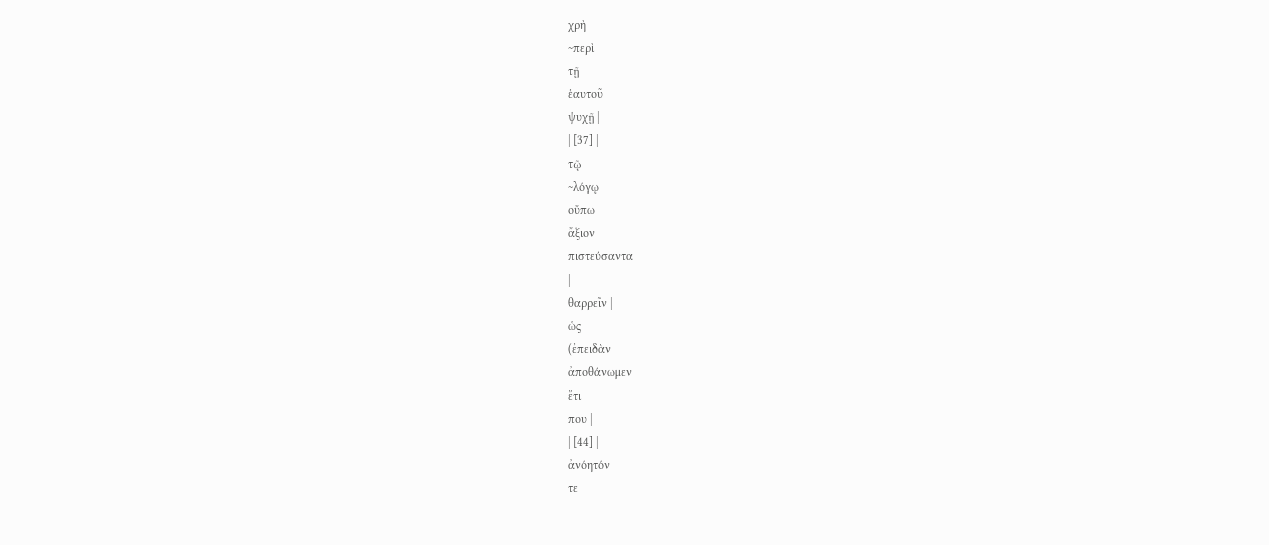χρὴ
~περὶ
τῇ
ἑαυτοῦ
ψυχῇ |
| [37] |
τῷ
~λόγῳ
οὔπω
ἄξιον
πιστεύσαντα
|
θαρρεῖν |
ὡς
(ἐπειδὰν
ἀποθάνωμεν
ἔτι
που |
| [44] |
ἀνόητόν
τε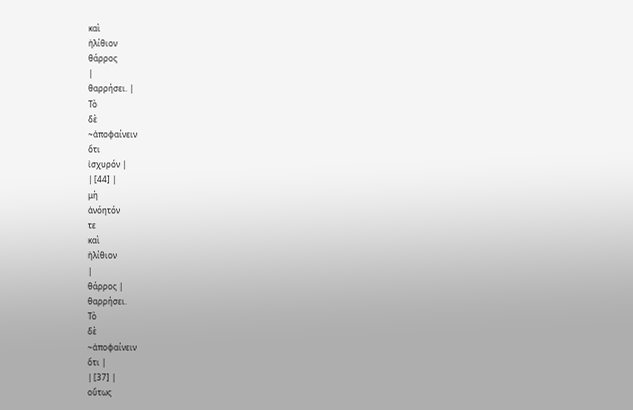καὶ
ἠλίθιον
θάρρος
|
θαρρήσει. |
Τὸ
δὲ
~ἀποφαίνειν
ὅτι
ἰσχυρόν |
| [44] |
μὴ
ἀνόητόν
τε
καὶ
ἠλίθιον
|
θάρρος |
θαρρήσει.
Τὸ
δὲ
~ἀποφαίνειν
ὅτι |
| [37] |
οὕτως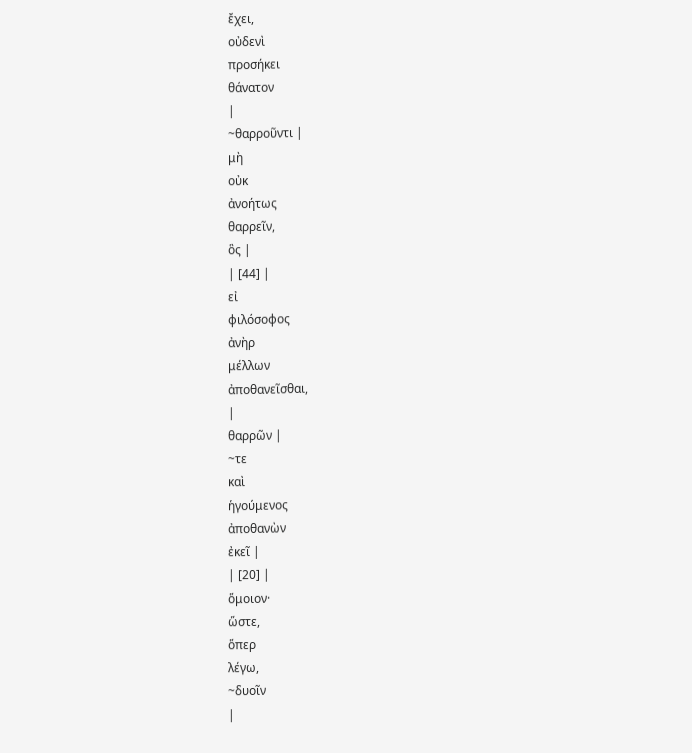ἔχει,
οὐδενὶ
προσήκει
θάνατον
|
~θαρροῦντι |
μὴ
οὐκ
ἀνοήτως
θαρρεῖν,
ὃς |
| [44] |
εἰ
φιλόσοφος
ἀνὴρ
μέλλων
ἀποθανεῖσθαι,
|
θαρρῶν |
~τε
καὶ
ἡγούμενος
ἀποθανὼν
ἐκεῖ |
| [20] |
ὅμοιον·
ὥστε,
ὅπερ
λέγω,
~δυοῖν
|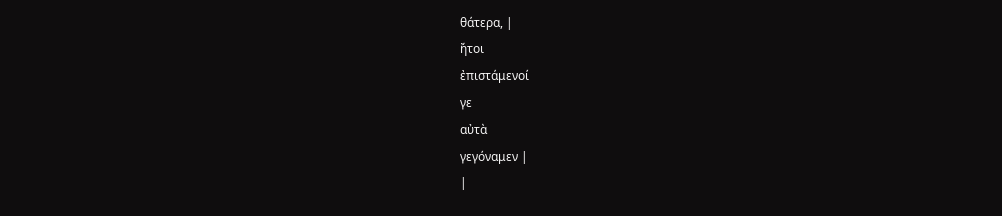θάτερα, |
ἤτοι
ἐπιστάμενοί
γε
αὐτὰ
γεγόναμεν |
|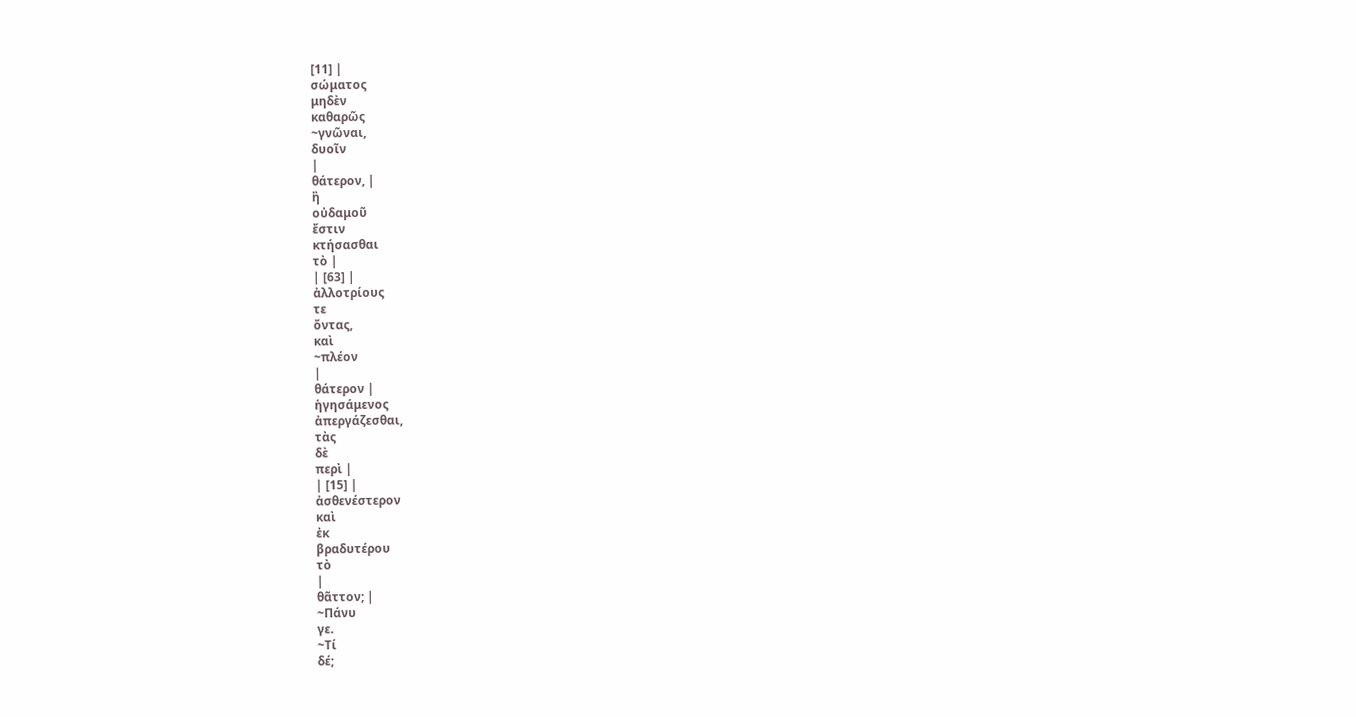[11] |
σώματος
μηδὲν
καθαρῶς
~γνῶναι,
δυοῖν
|
θάτερον, |
ἢ
οὐδαμοῦ
ἔστιν
κτήσασθαι
τὸ |
| [63] |
ἀλλοτρίους
τε
ὄντας,
καὶ
~πλέον
|
θάτερον |
ἡγησάμενος
ἀπεργάζεσθαι,
τὰς
δὲ
περὶ |
| [15] |
ἀσθενέστερον
καὶ
ἐκ
βραδυτέρου
τὸ
|
θᾶττον; |
~Πάνυ
γε.
~Τί
δέ;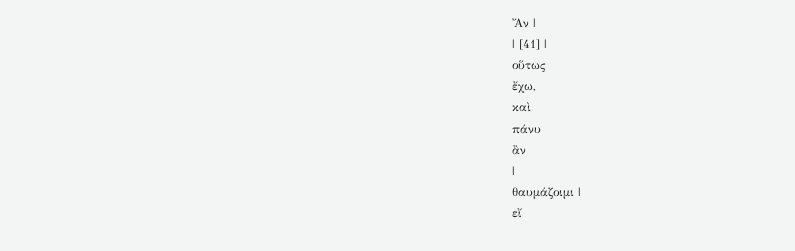Ἄν |
| [41] |
οὕτως
ἔχω,
καὶ
πάνυ
ἂν
|
θαυμάζοιμι |
εἴ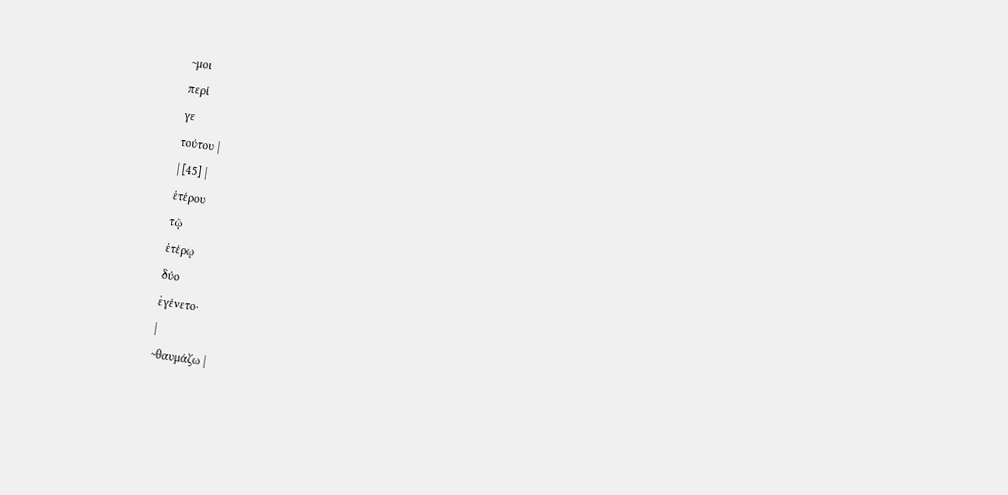~μοι
περί
γε
τούτου |
| [45] |
ἑτέρου
τῷ
ἑτέρῳ
δύο
ἐγένετο·
|
~θαυμάζω |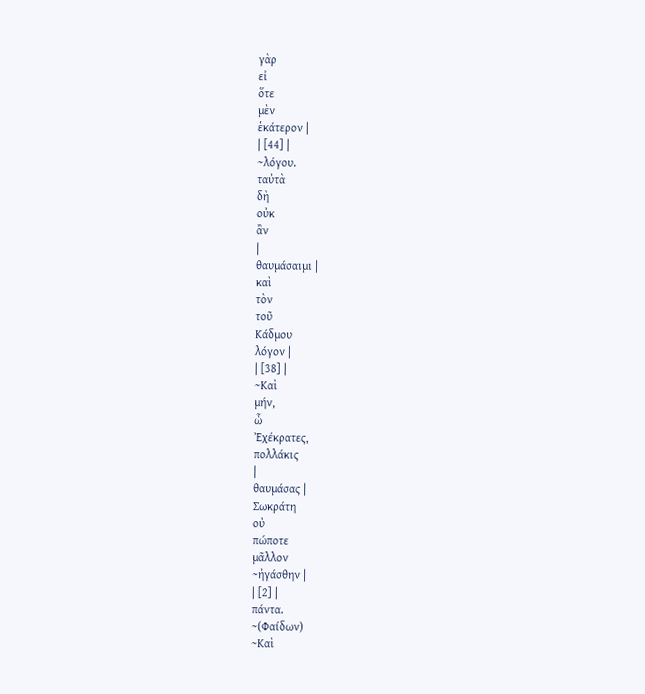γὰρ
εἰ
ὅτε
μὲν
ἑκάτερον |
| [44] |
~λόγου.
ταὐτὰ
δὴ
οὐκ
ἂν
|
θαυμάσαιμι |
καὶ
τὸν
τοῦ
Κάδμου
λόγον |
| [38] |
~Καὶ
μήν,
ὦ
Ἐχέκρατες,
πολλάκις
|
θαυμάσας |
Σωκράτη
οὐ
πώποτε
μᾶλλον
~ἠγάσθην |
| [2] |
πάντα.
~(Φαίδων)
~Καὶ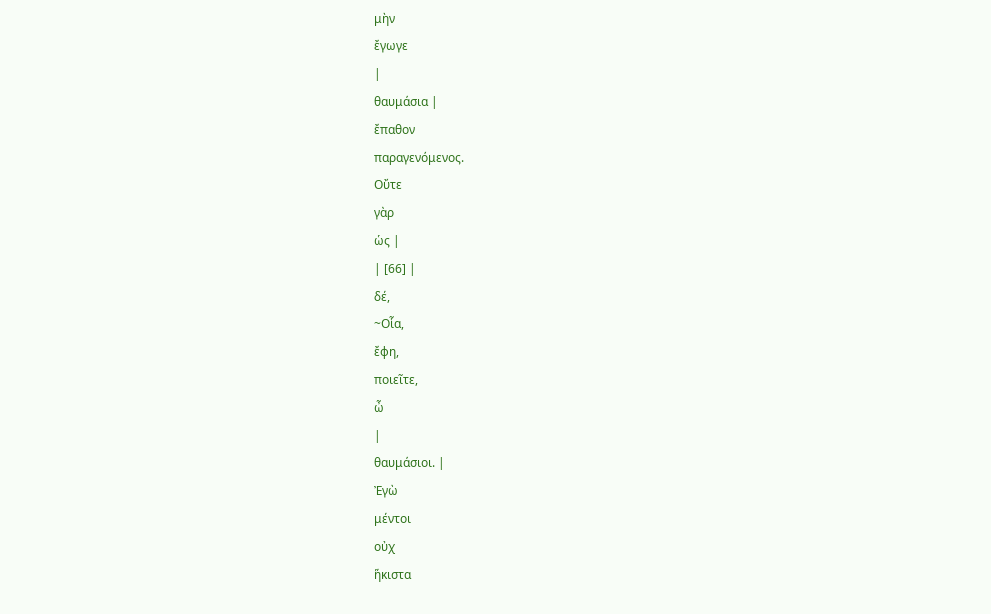μὴν
ἔγωγε
|
θαυμάσια |
ἔπαθον
παραγενόμενος.
Οὔτε
γὰρ
ὡς |
| [66] |
δέ,
~Οἷα,
ἔφη,
ποιεῖτε,
ὦ
|
θαυμάσιοι. |
Ἐγὼ
μέντοι
οὐχ
ἥκιστα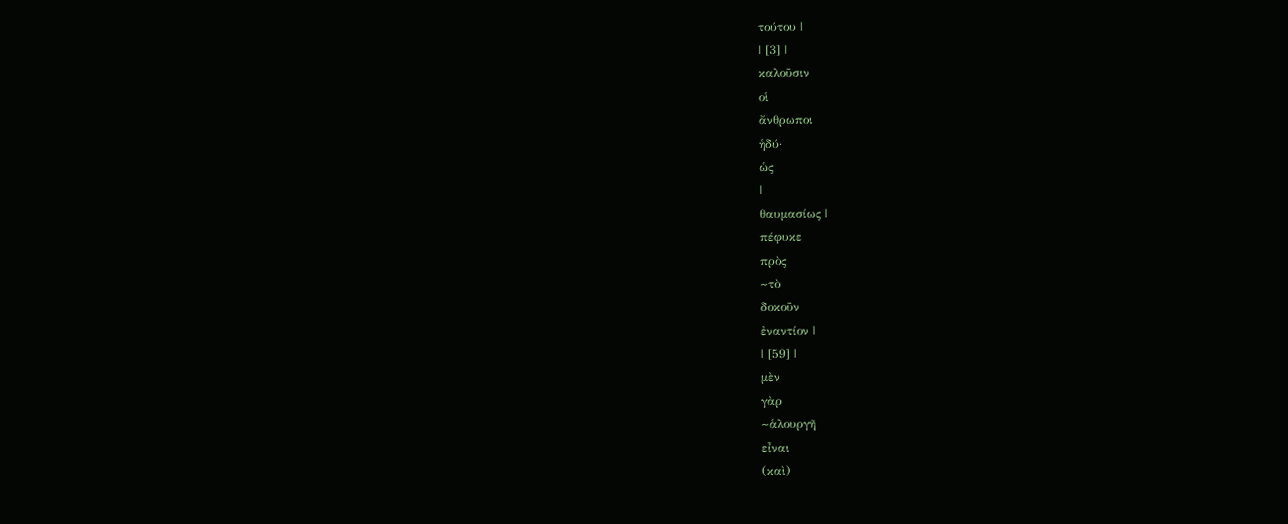τούτου |
| [3] |
καλοῦσιν
οἱ
ἄνθρωποι
ἡδύ·
ὡς
|
θαυμασίως |
πέφυκε
πρὸς
~τὸ
δοκοῦν
ἐναντίον |
| [59] |
μὲν
γὰρ
~ἁλουργῆ
εἶναι
(καὶ)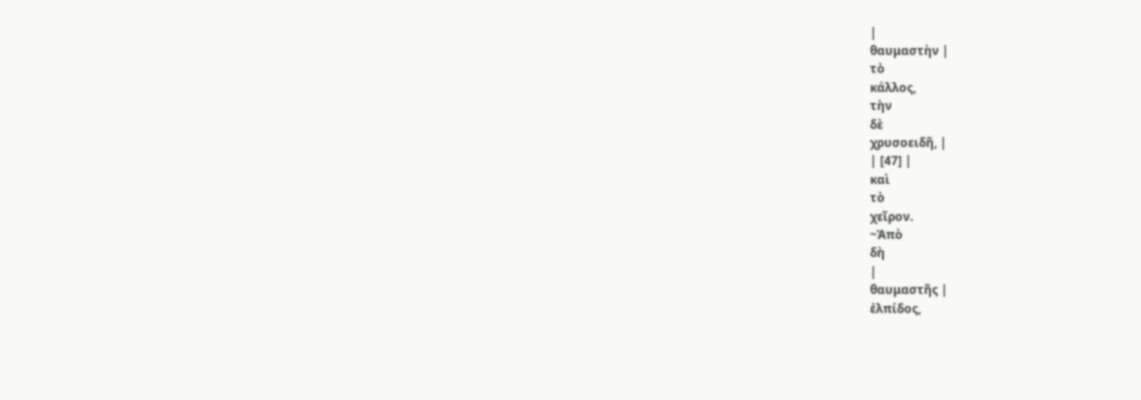|
θαυμαστὴν |
τὸ
κάλλος,
τὴν
δὲ
χρυσοειδῆ, |
| [47] |
καὶ
τὸ
χεῖρον.
~Ἀπὸ
δὴ
|
θαυμαστῆς |
ἐλπίδος,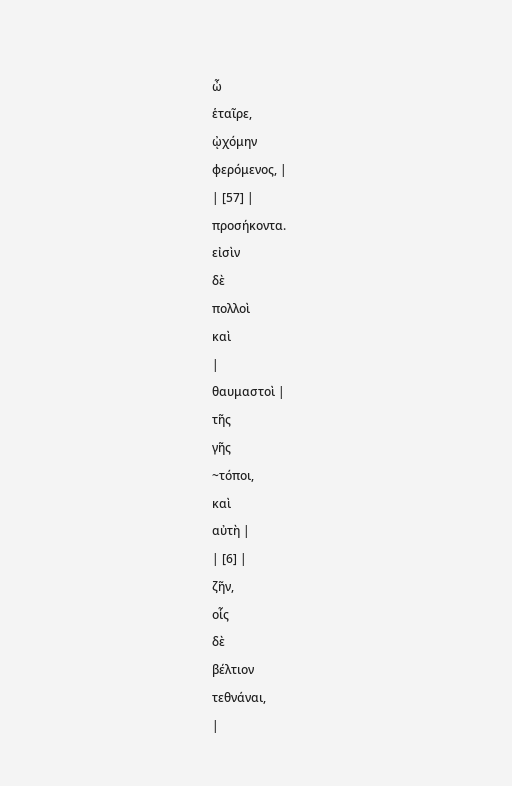ὦ
ἑταῖρε,
ᾠχόμην
φερόμενος, |
| [57] |
προσήκοντα.
εἰσὶν
δὲ
πολλοὶ
καὶ
|
θαυμαστοὶ |
τῆς
γῆς
~τόποι,
καὶ
αὐτὴ |
| [6] |
ζῆν,
οἷς
δὲ
βέλτιον
τεθνάναι,
|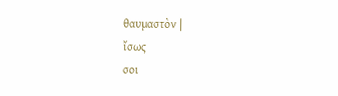θαυμαστὸν |
ἴσως
σοι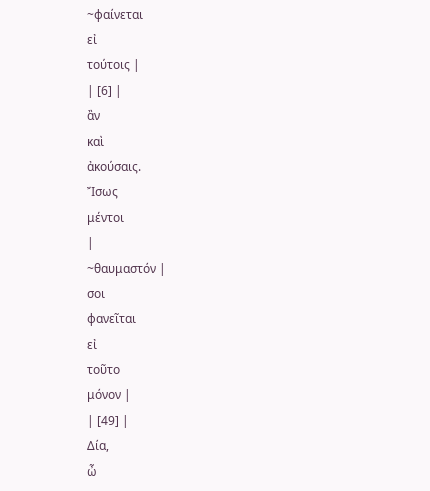~φαίνεται
εἰ
τούτοις |
| [6] |
ἂν
καὶ
ἀκούσαις.
Ἴσως
μέντοι
|
~θαυμαστόν |
σοι
φανεῖται
εἰ
τοῦτο
μόνον |
| [49] |
Δία,
ὦ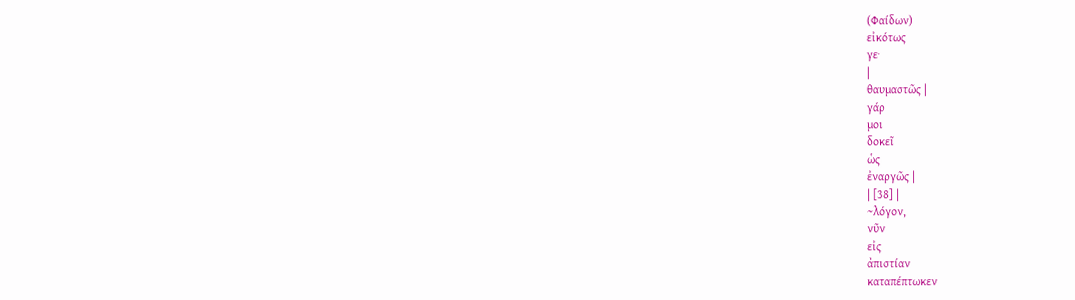(Φαίδων)
εἰκότως
γε·
|
θαυμαστῶς |
γάρ
μοι
δοκεῖ
ὡς
ἐναργῶς |
| [38] |
~λόγον,
νῦν
εἰς
ἀπιστίαν
καταπέπτωκεν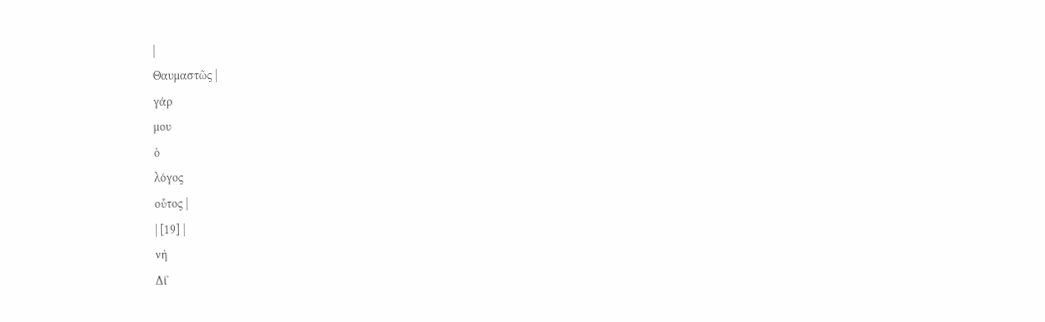|
Θαυμαστῶς |
γάρ
μου
ὁ
λόγος
οὗτος |
| [19] |
νὴ
Δί᾽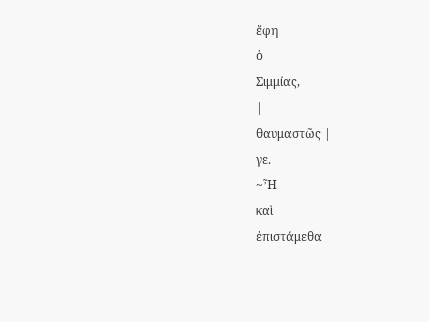ἔφη
ὁ
Σιμμίας,
|
θαυμαστῶς |
γε.
~Ἦ
καὶ
ἐπιστάμεθα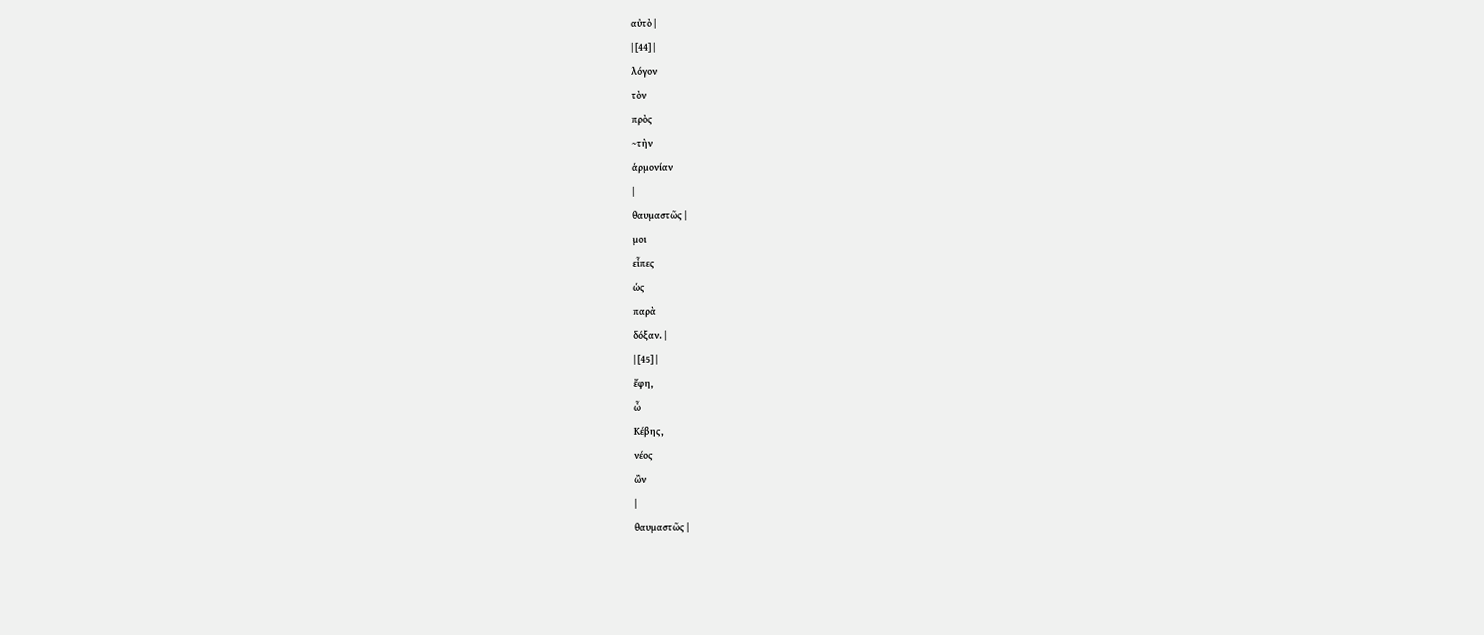αὐτὸ |
| [44] |
λόγον
τὸν
πρὸς
~τὴν
ἁρμονίαν
|
θαυμαστῶς |
μοι
εἶπες
ὡς
παρὰ
δόξαν. |
| [45] |
ἔφη,
ὦ
Κέβης,
νέος
ὢν
|
θαυμαστῶς |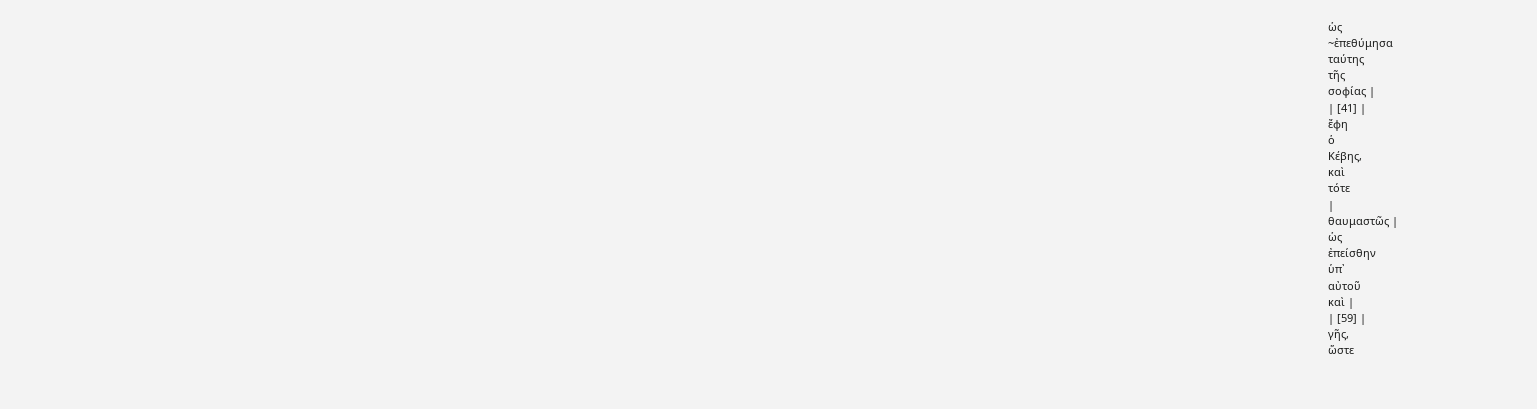ὡς
~ἐπεθύμησα
ταύτης
τῆς
σοφίας |
| [41] |
ἔφη
ὁ
Κέβης,
καὶ
τότε
|
θαυμαστῶς |
ὡς
ἐπείσθην
ὑπ᾽
αὐτοῦ
καὶ |
| [59] |
γῆς,
ὥστε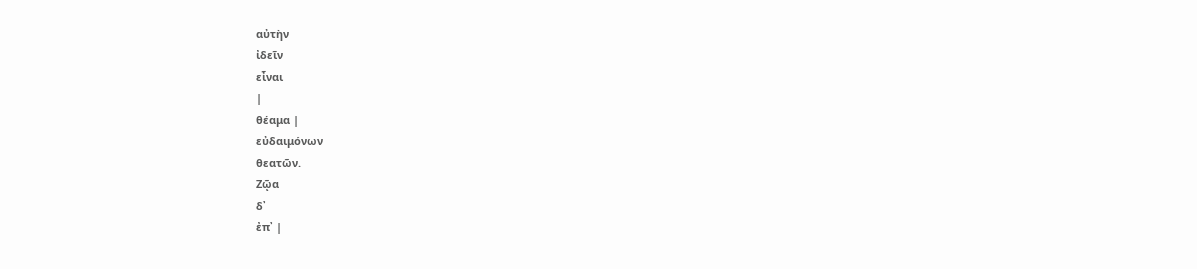αὐτὴν
ἰδεῖν
εἶναι
|
θέαμα |
εὐδαιμόνων
θεατῶν.
Ζῷα
δ᾽
ἐπ᾽ |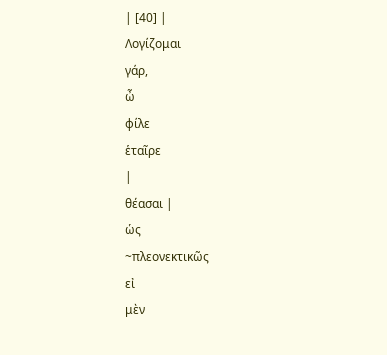| [40] |
Λογίζομαι
γάρ,
ὦ
φίλε
ἑταῖρε
|
θέασαι |
ὡς
~πλεονεκτικῶς
εἰ
μὲν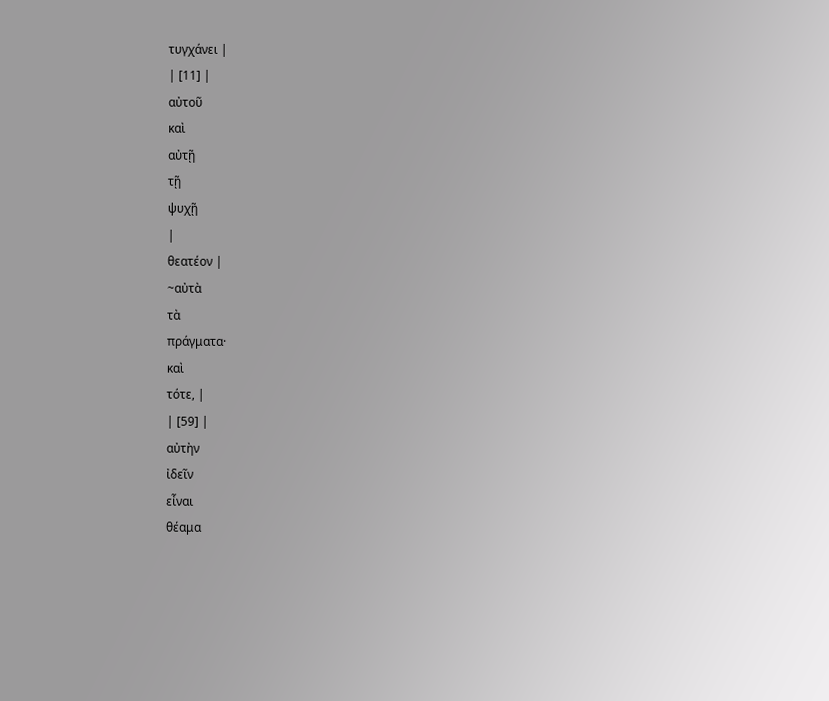τυγχάνει |
| [11] |
αὐτοῦ
καὶ
αὐτῇ
τῇ
ψυχῇ
|
θεατέον |
~αὐτὰ
τὰ
πράγματα·
καὶ
τότε, |
| [59] |
αὐτὴν
ἰδεῖν
εἶναι
θέαμα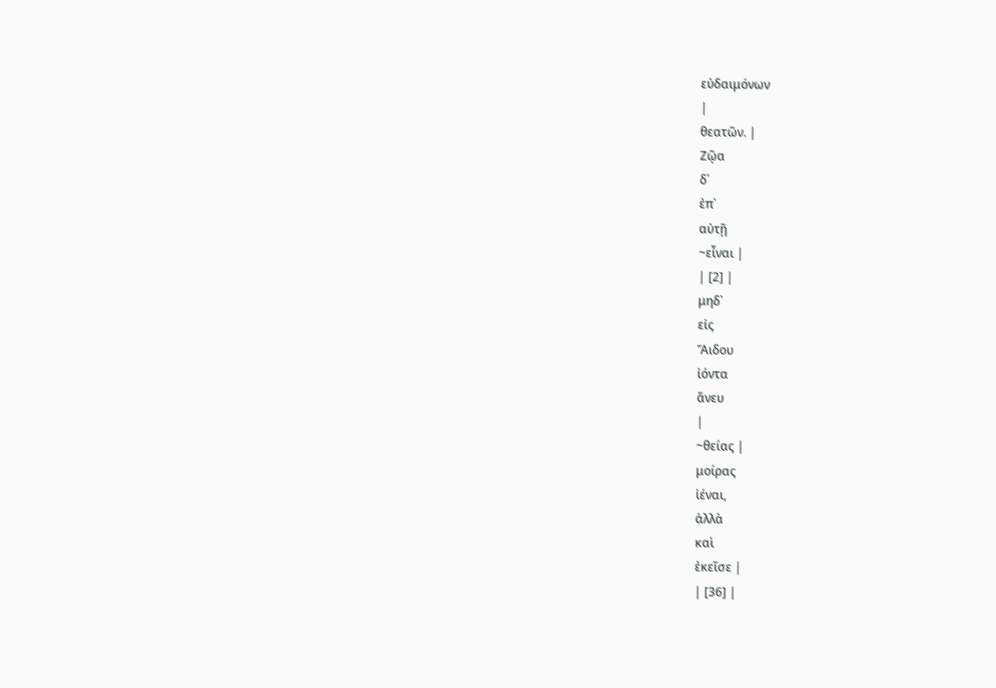εὐδαιμόνων
|
θεατῶν. |
Ζῷα
δ᾽
ἐπ᾽
αὐτῇ
~εἶναι |
| [2] |
μηδ᾽
εἰς
Ἅιδου
ἰόντα
ἄνευ
|
~θείας |
μοίρας
ἰέναι,
ἀλλὰ
καὶ
ἐκεῖσε |
| [36] |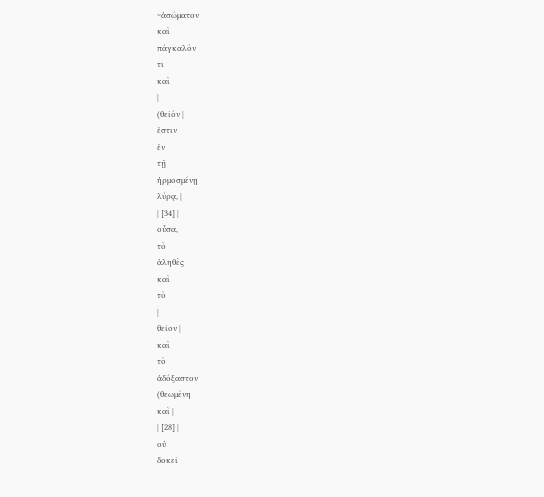~ἀσώματον
καὶ
πάγκαλόν
τι
καὶ
|
(θεῖόν |
ἐστιν
ἐν
τῇ
ἡρμοσμένῃ
λύρᾳ, |
| [34] |
οὖσα,
τὸ
ἀληθὲς
καὶ
τὸ
|
θεῖον |
καὶ
τὸ
ἀδόξαστον
(θεωμένη
καὶ |
| [28] |
οὐ
δοκεῖ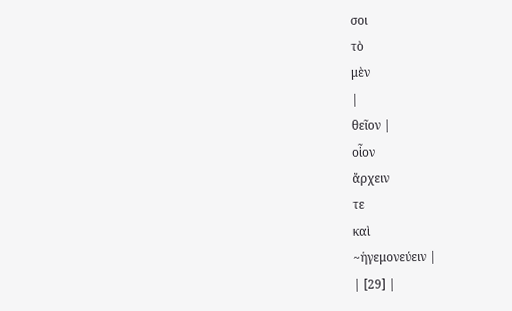σοι
τὸ
μὲν
|
θεῖον |
οἷον
ἄρχειν
τε
καὶ
~ἡγεμονεύειν |
| [29] |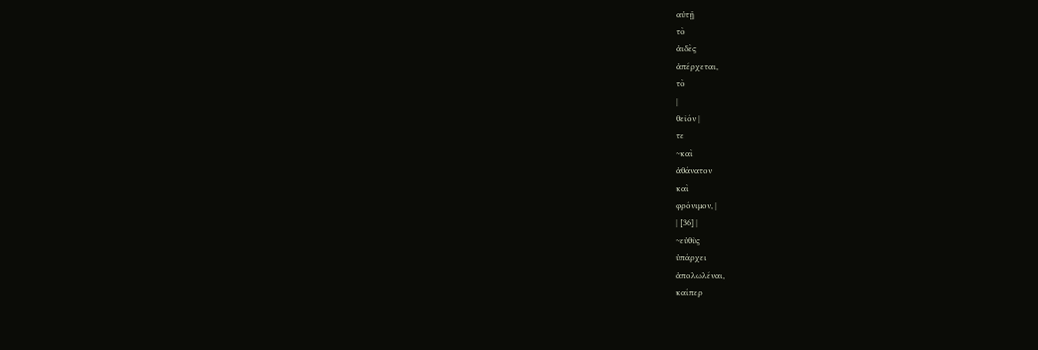αὐτῇ
τὸ
ἀιδὲς
ἀπέρχεται,
τὸ
|
θεῖόν |
τε
~καὶ
ἀθάνατον
καὶ
φρόνιμον, |
| [36] |
~εὐθὺς
ὑπάρχει
ἀπολωλέναι,
καίπερ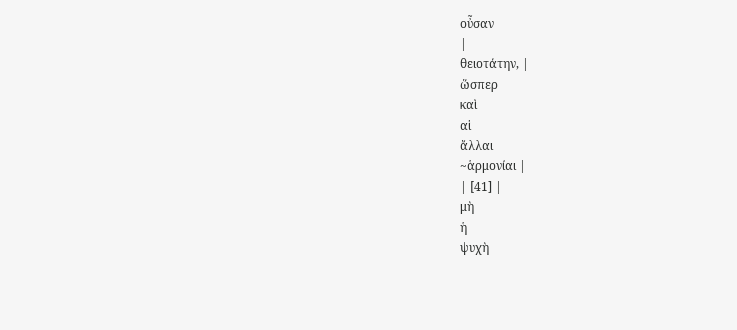οὖσαν
|
θειοτάτην, |
ὥσπερ
καὶ
αἱ
ἄλλαι
~ἁρμονίαι |
| [41] |
μὴ
ἡ
ψυχὴ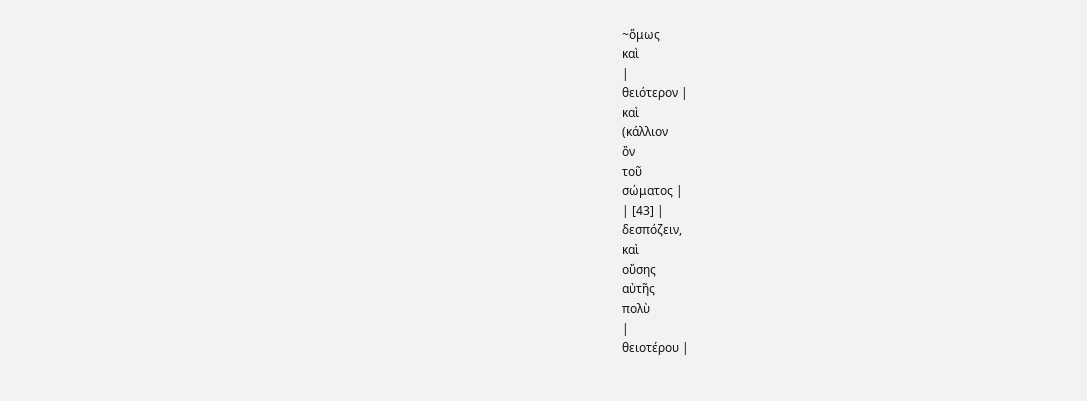~ὅμως
καὶ
|
θειότερον |
καὶ
(κάλλιον
ὂν
τοῦ
σώματος |
| [43] |
δεσπόζειν,
καὶ
οὔσης
αὐτῆς
πολὺ
|
θειοτέρου |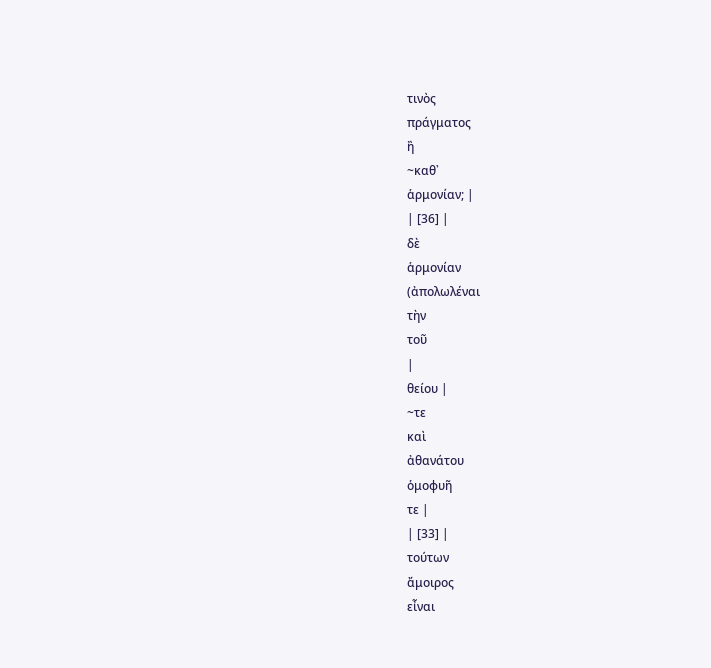τινὸς
πράγματος
ἢ
~καθ᾽
ἁρμονίαν; |
| [36] |
δὲ
ἁρμονίαν
(ἀπολωλέναι
τὴν
τοῦ
|
θείου |
~τε
καὶ
ἀθανάτου
ὁμοφυῆ
τε |
| [33] |
τούτων
ἄμοιρος
εἶναι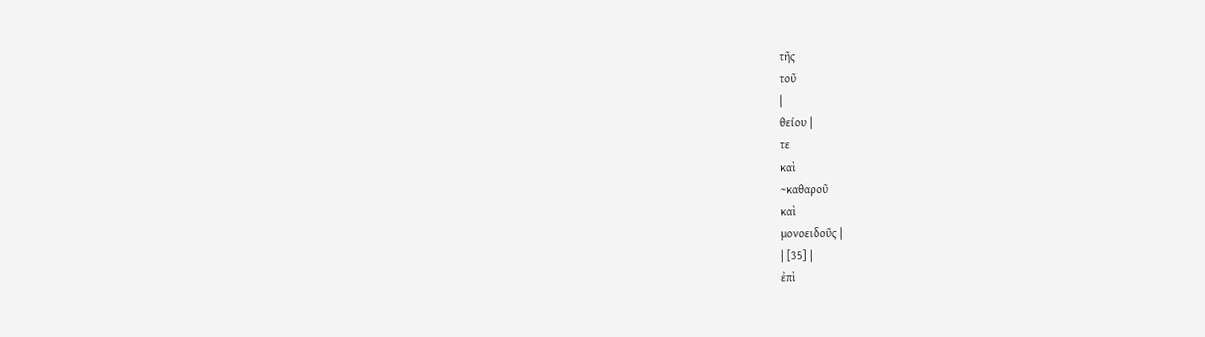τῆς
τοῦ
|
θείου |
τε
καὶ
~καθαροῦ
καὶ
μονοειδοῦς |
| [35] |
ἐπὶ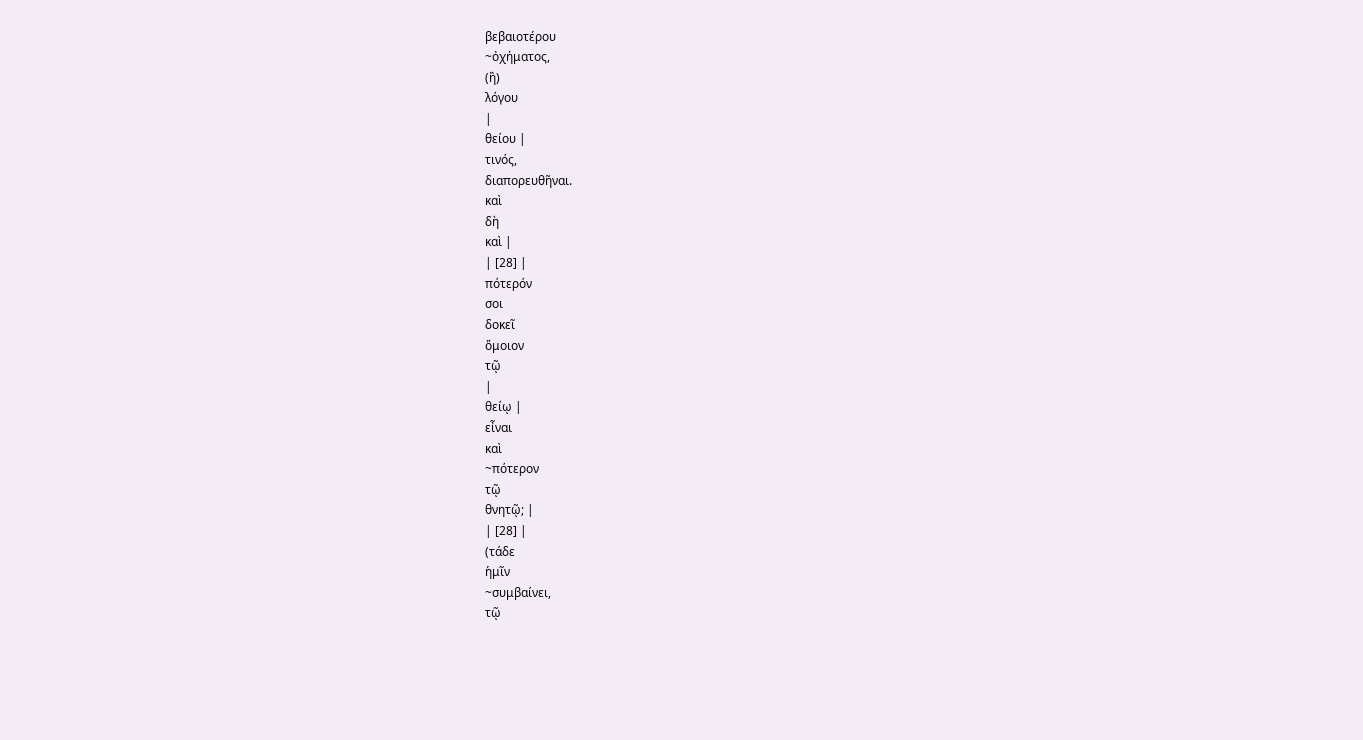βεβαιοτέρου
~ὀχήματος,
(ἢ)
λόγου
|
θείου |
τινός,
διαπορευθῆναι.
καὶ
δὴ
καὶ |
| [28] |
πότερόν
σοι
δοκεῖ
ὅμοιον
τῷ
|
θείῳ |
εἶναι
καὶ
~πότερον
τῷ
θνητῷ; |
| [28] |
(τάδε
ἡμῖν
~συμβαίνει,
τῷ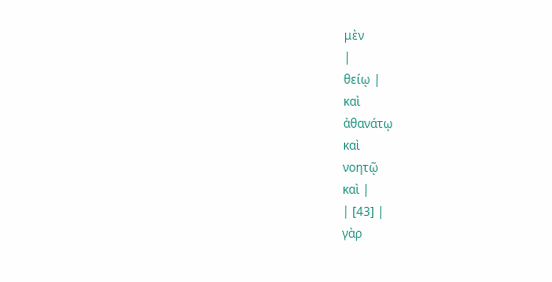μὲν
|
θείῳ |
καὶ
ἀθανάτῳ
καὶ
νοητῷ
καὶ |
| [43] |
γὰρ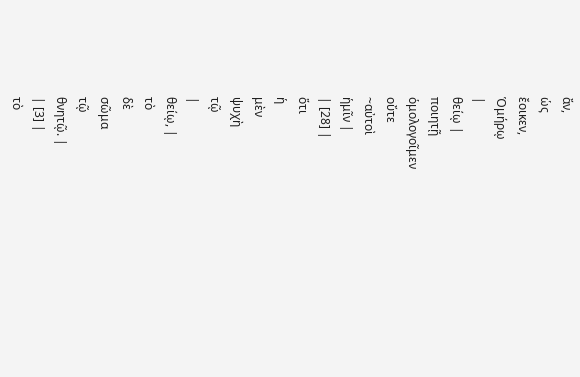ἄν,
ὡς
ἔοικεν,
Ὁμήρῳ
|
θείῳ |
ποιητῇ
ὁμολογοῖμεν
οὔτε
~αὐτοὶ
ἡμῖν |
| [28] |
ὅτι
ἡ
μὲν
ψυχὴ
τῷ
|
θείῳ, |
τὸ
δὲ
σῶμα
τῷ
θνητῷ. |
| [3] |
τὸ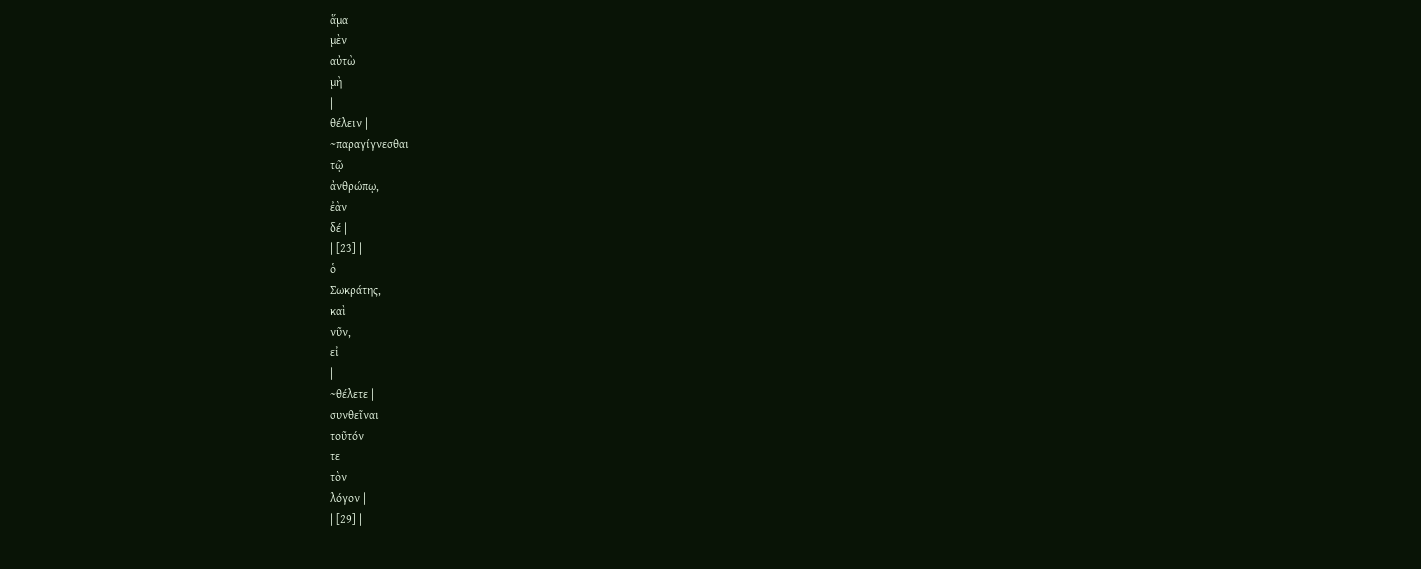ἅμα
μὲν
αὐτὼ
μὴ
|
θέλειν |
~παραγίγνεσθαι
τῷ
ἀνθρώπῳ,
ἐὰν
δέ |
| [23] |
ὁ
Σωκράτης,
καὶ
νῦν,
εἰ
|
~θέλετε |
συνθεῖναι
τοῦτόν
τε
τὸν
λόγον |
| [29] |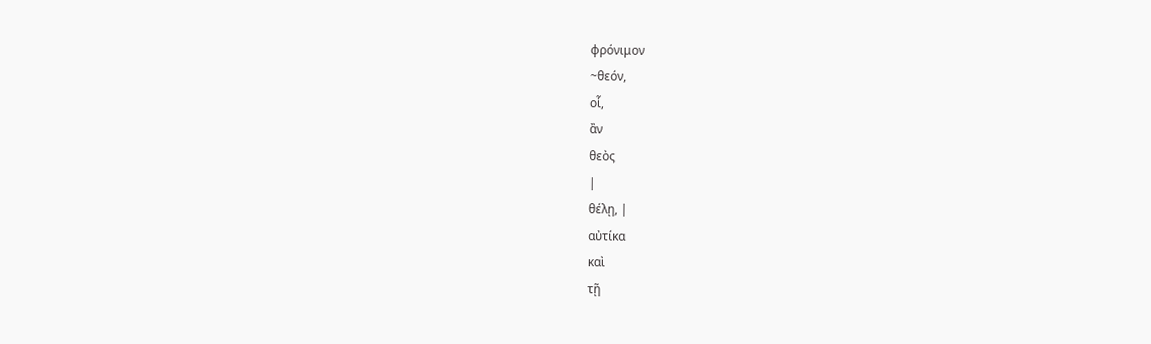φρόνιμον
~θεόν,
οἷ,
ἂν
θεὸς
|
θέλῃ, |
αὐτίκα
καὶ
τῇ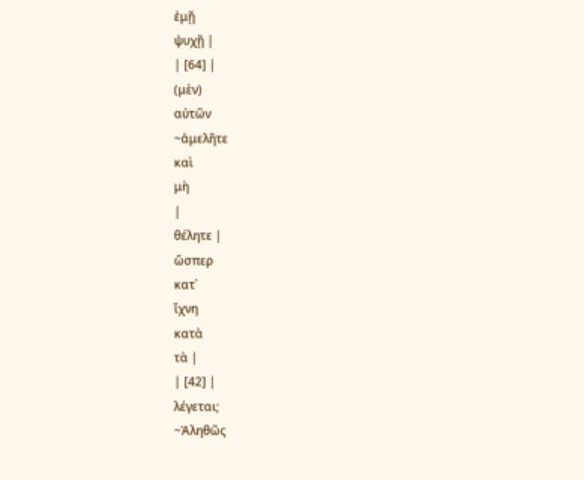ἐμῇ
ψυχῇ |
| [64] |
(μὲν)
αὐτῶν
~ἀμελῆτε
καὶ
μὴ
|
θέλητε |
ὥσπερ
κατ᾽
ἴχνη
κατὰ
τὰ |
| [42] |
λέγεται;
~Ἀληθῶς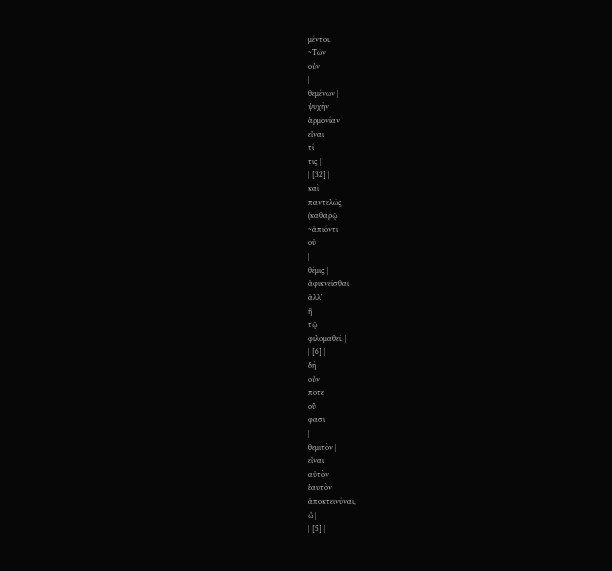μέντοι.
~Τῶν
οὖν
|
θεμένων |
ψυχὴν
ἁρμονίαν
εἶναι
τί
τις |
| [32] |
καὶ
παντελῶς
(καθαρῷ
~ἀπιόντι
οὐ
|
θέμις |
ἀφικνεῖσθαι
ἀλλ᾽
ἢ
τῷ
φιλομαθεῖ. |
| [6] |
δὴ
οὖν
ποτε
οὔ
φασι
|
θεμιτὸν |
εἶναι
αὐτὸν
ἑαυτὸν
ἀποκτεινύναι,
ὦ |
| [5] |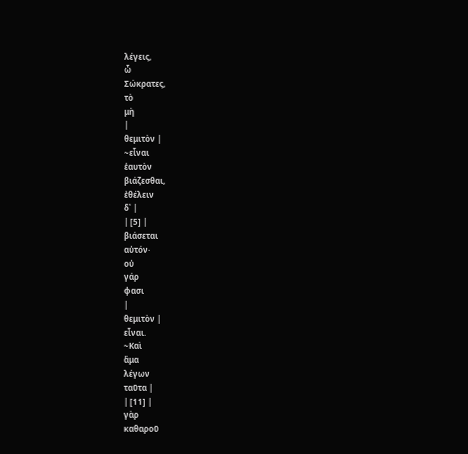λέγεις,
ὦ
Σώκρατες,
τὸ
μὴ
|
θεμιτὸν |
~εἶναι
ἑαυτὸν
βιάζεσθαι,
ἐθέλειν
δ᾽ |
| [5] |
βιάσεται
αὑτόν·
οὐ
γάρ
φασι
|
θεμιτὸν |
εἶναι.
~Καὶ
ἅμα
λέγων
ταῦτα |
| [11] |
γὰρ
καθαροῦ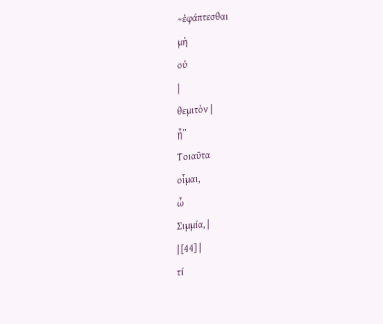~ἐφάπτεσθαι
μὴ
οὐ
|
θεμιτὸν |
ᾖ”
Τοιαῦτα
οἶμαι,
ὦ
Σιμμία, |
| [44] |
τί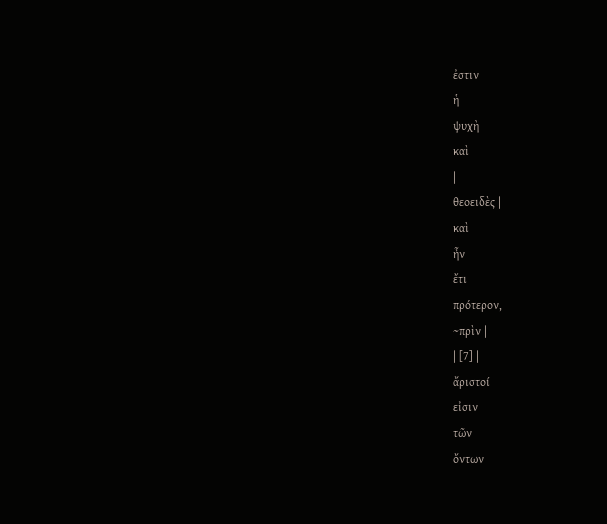ἐστιν
ἡ
ψυχὴ
καὶ
|
θεοειδὲς |
καὶ
ἦν
ἔτι
πρότερον,
~πρὶν |
| [7] |
ἄριστοί
εἰσιν
τῶν
ὄντων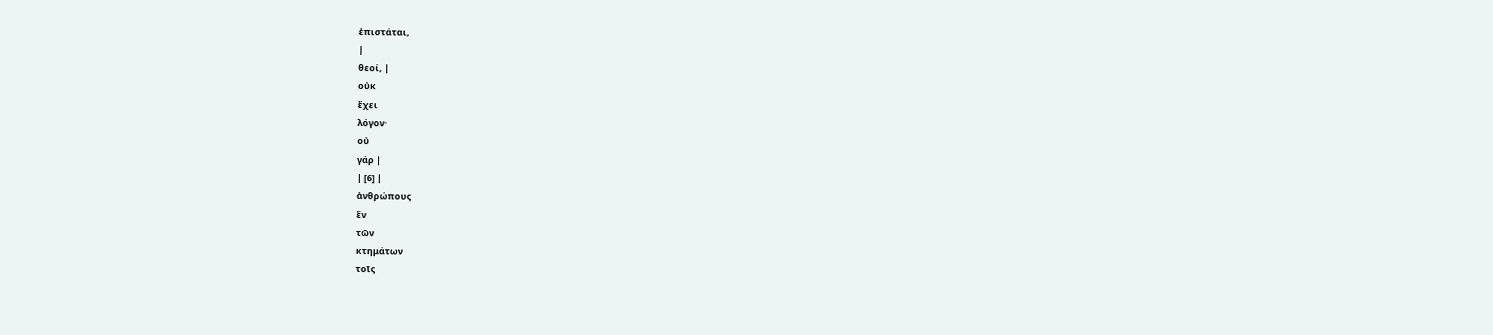ἐπιστάται,
|
θεοί, |
οὐκ
ἔχει
λόγον·
οὐ
γάρ |
| [6] |
ἀνθρώπους
ἓν
τῶν
κτημάτων
τοῖς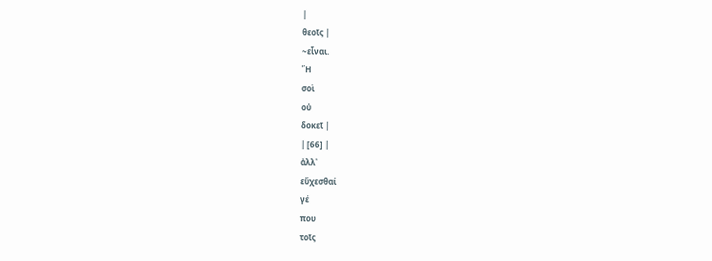|
θεοῖς |
~εἶναι.
Ἢ
σοὶ
οὐ
δοκεῖ |
| [66] |
ἀλλ᾽
εὔχεσθαί
γέ
που
τοῖς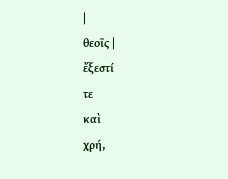|
θεοῖς |
ἔξεστί
τε
καὶ
χρή,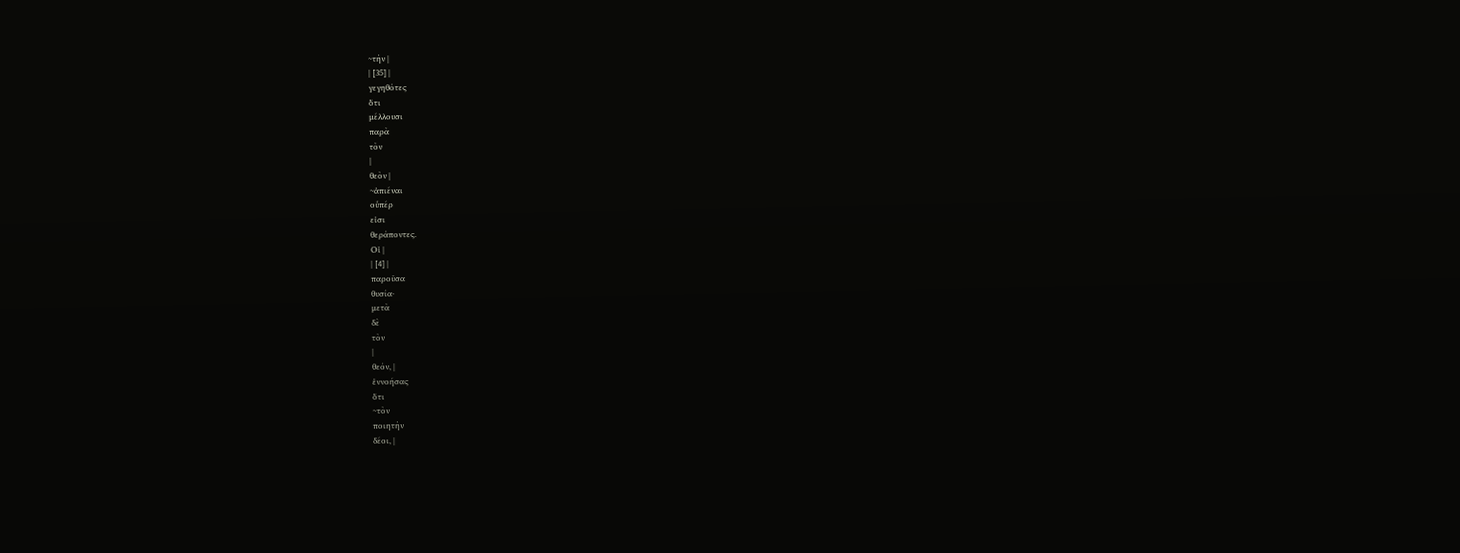~τὴν |
| [35] |
γεγηθότες
ὅτι
μέλλουσι
παρὰ
τὸν
|
θεὸν |
~ἀπιέναι
οὗπέρ
εἰσι
θεράποντες.
Οἱ |
| [4] |
παροῦσα
θυσία·
μετὰ
δὲ
τὸν
|
θεόν, |
ἐννοήσας
ὅτι
~τὸν
ποιητὴν
δέοι, |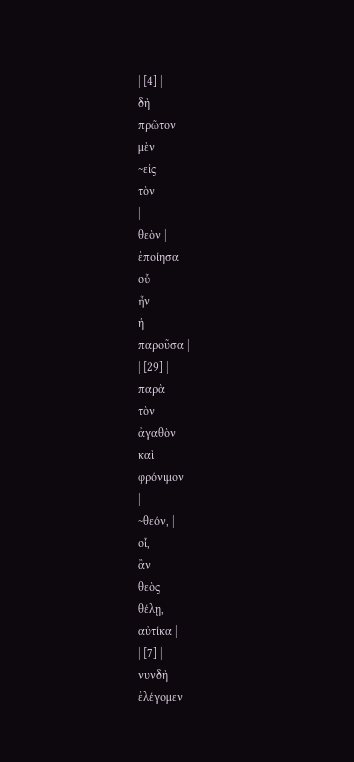| [4] |
δὴ
πρῶτον
μὲν
~εἰς
τὸν
|
θεὸν |
ἐποίησα
οὗ
ἦν
ἡ
παροῦσα |
| [29] |
παρὰ
τὸν
ἀγαθὸν
καὶ
φρόνιμον
|
~θεόν, |
οἷ,
ἂν
θεὸς
θέλῃ,
αὐτίκα |
| [7] |
νυνδὴ
ἐλέγομεν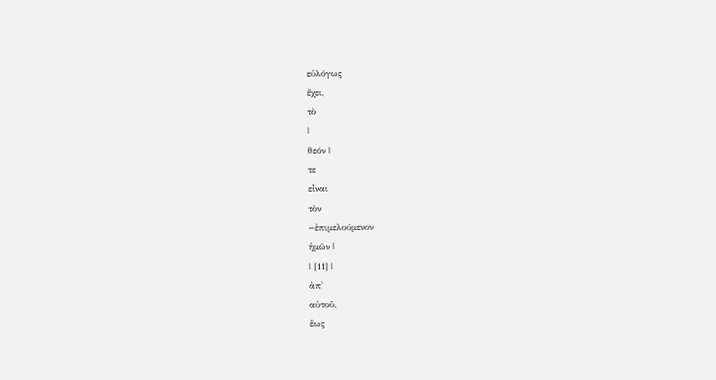εὐλόγως
ἔχει,
τὸ
|
θεόν |
τε
εἶναι
τὸν
~ἐπιμελούμενον
ἡμῶν |
| [11] |
ἀπ᾽
αὐτοῦ,
ἕως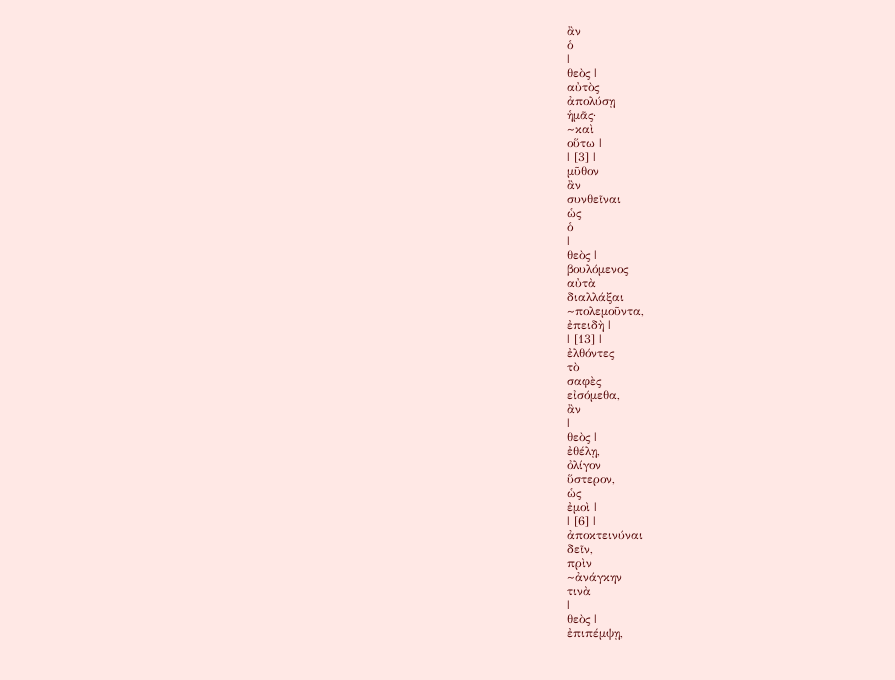ἂν
ὁ
|
θεὸς |
αὐτὸς
ἀπολύσῃ
ἡμᾶς·
~καὶ
οὕτω |
| [3] |
μῦθον
ἂν
συνθεῖναι
ὡς
ὁ
|
θεὸς |
βουλόμενος
αὐτὰ
διαλλάξαι
~πολεμοῦντα,
ἐπειδὴ |
| [13] |
ἐλθόντες
τὸ
σαφὲς
εἰσόμεθα,
ἂν
|
θεὸς |
ἐθέλῃ,
ὀλίγον
ὕστερον,
ὡς
ἐμοὶ |
| [6] |
ἀποκτεινύναι
δεῖν,
πρὶν
~ἀνάγκην
τινὰ
|
θεὸς |
ἐπιπέμψῃ,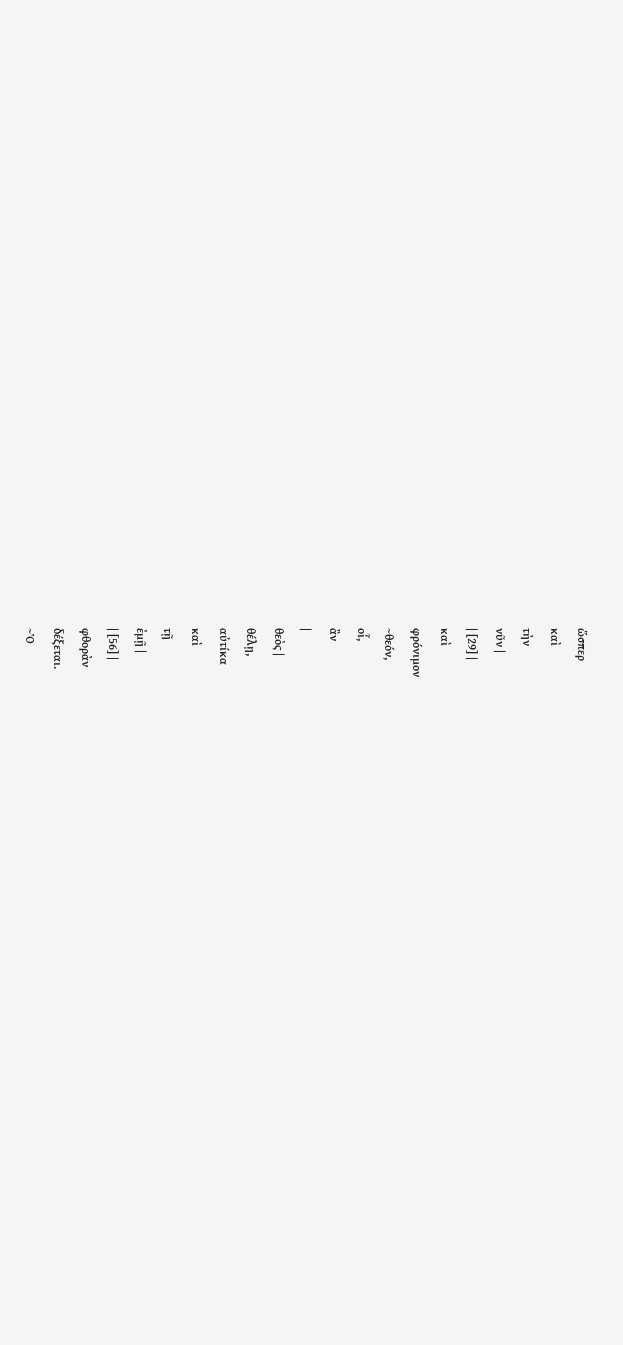ὥσπερ
καὶ
τὴν
νῦν |
| [29] |
καὶ
φρόνιμον
~θεόν,
οἷ,
ἂν
|
θεὸς |
θέλῃ,
αὐτίκα
καὶ
τῇ
ἐμῇ |
| [56] |
φθορὰν
δέξεται.
~Ὁ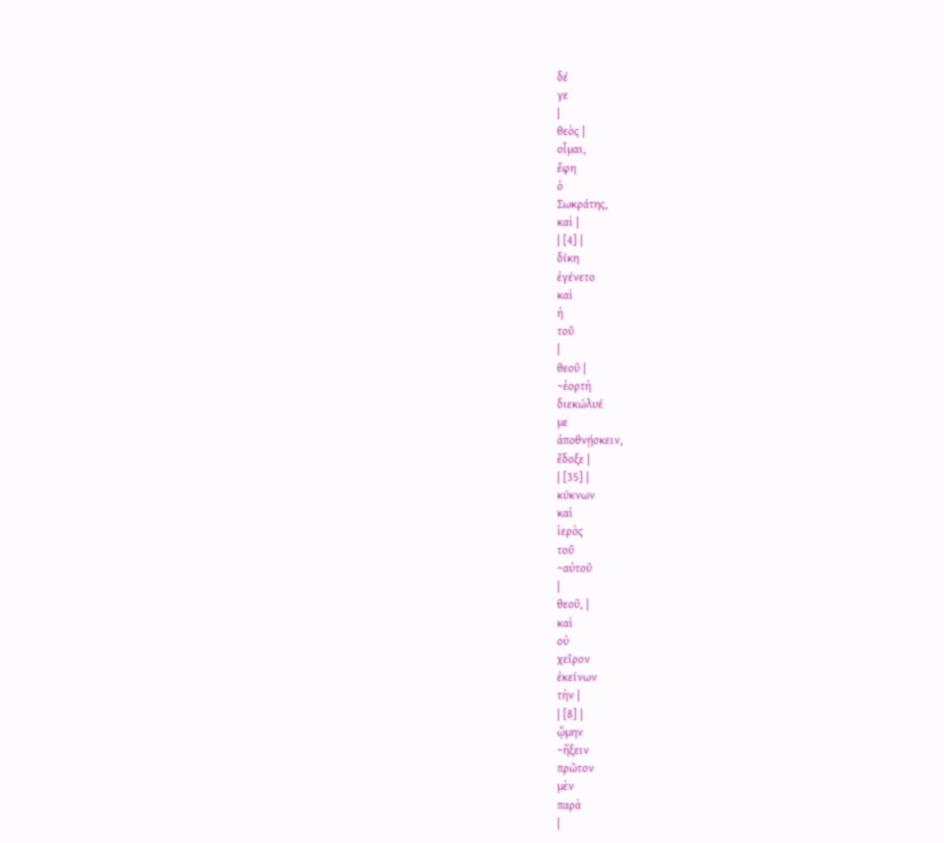δέ
γε
|
θεὸς |
οἶμαι,
ἔφη
ὁ
Σωκράτης,
καὶ |
| [4] |
δίκη
ἐγένετο
καὶ
ἡ
τοῦ
|
θεοῦ |
~ἑορτὴ
διεκώλυέ
με
ἀποθνῄσκειν,
ἔδοξε |
| [35] |
κύκνων
καὶ
ἱερὸς
τοῦ
~αὐτοῦ
|
θεοῦ, |
καὶ
οὐ
χεῖρον
ἐκείνων
τὴν |
| [8] |
ᾤμην
~ἥξειν
πρῶτον
μὲν
παρὰ
|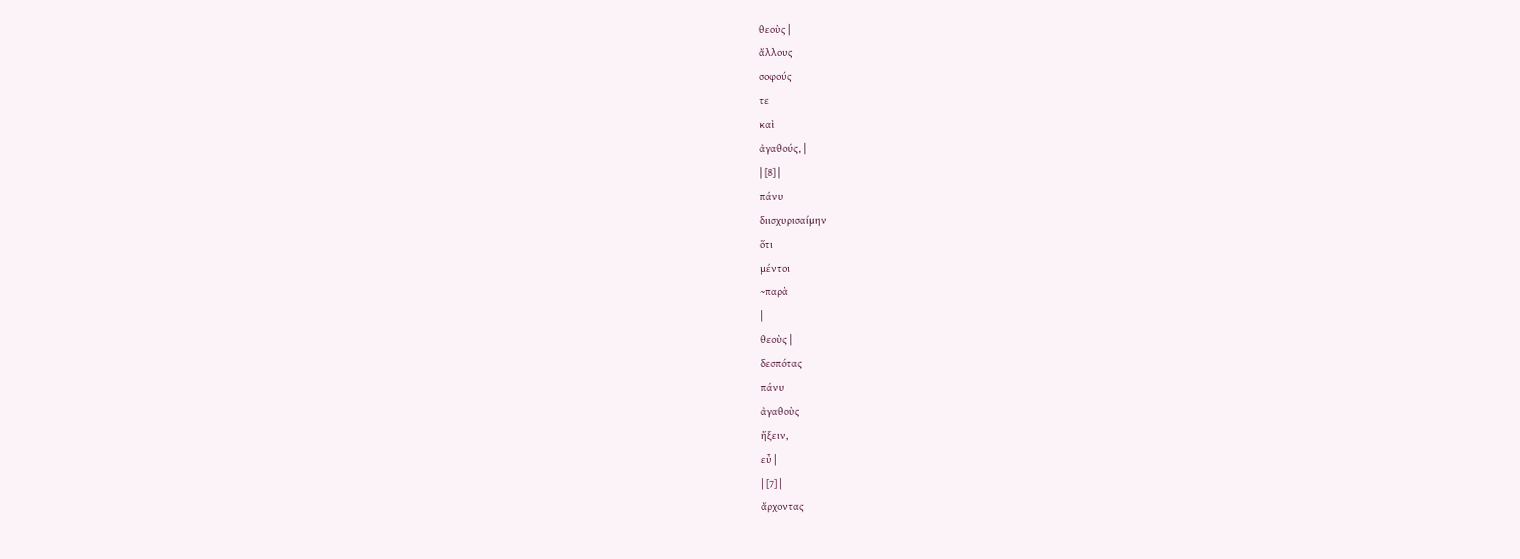θεοὺς |
ἄλλους
σοφούς
τε
καὶ
ἀγαθούς, |
| [8] |
πάνυ
διισχυρισαίμην
ὅτι
μέντοι
~παρὰ
|
θεοὺς |
δεσπότας
πάνυ
ἀγαθοὺς
ἥξειν,
εὖ |
| [7] |
ἄρχοντας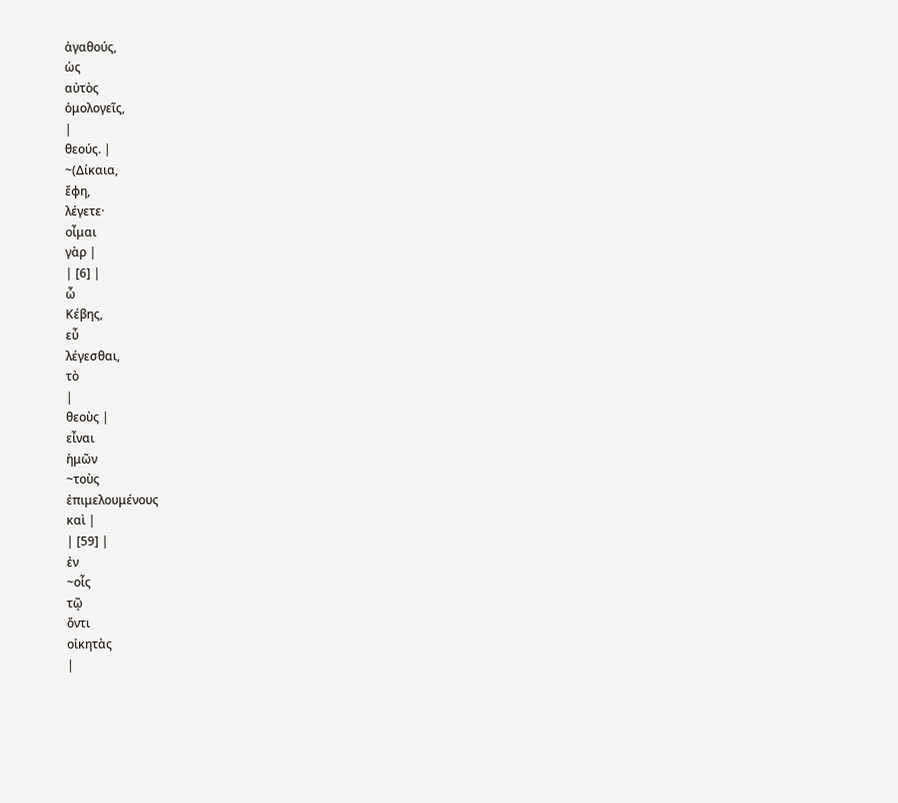ἀγαθούς,
ὡς
αὐτὸς
ὁμολογεῖς,
|
θεούς. |
~(Δίκαια,
ἔφη,
λέγετε·
οἶμαι
γὰρ |
| [6] |
ὦ
Κέβης,
εὖ
λέγεσθαι,
τὸ
|
θεοὺς |
εἶναι
ἡμῶν
~τοὺς
ἐπιμελουμένους
καὶ |
| [59] |
ἐν
~οἷς
τῷ
ὄντι
οἰκητὰς
|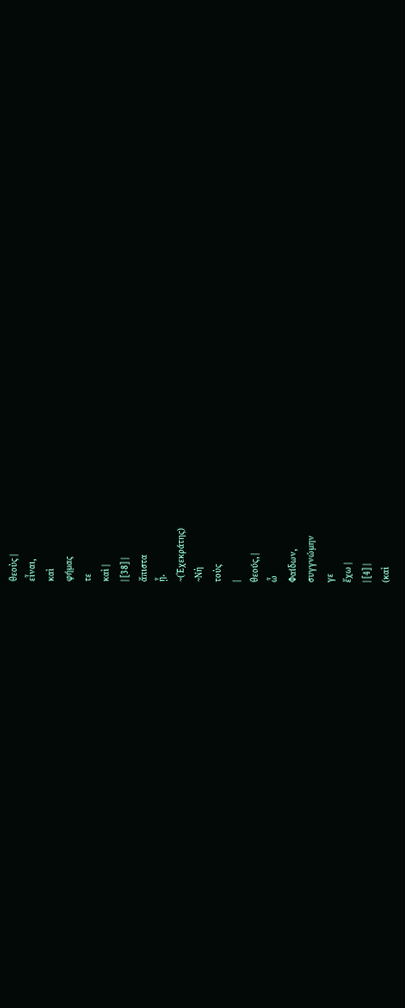θεοὺς |
εἶναι,
καὶ
φήμας
τε
καὶ |
| [38] |
ἄπιστα
ᾖ.
~(Ἐχεκράτης)
~Νὴ
τοὺς
|
θεούς, |
ὦ
Φαίδων,
συγγνώμην
γε
ἔχω |
| [4] |
(καὶ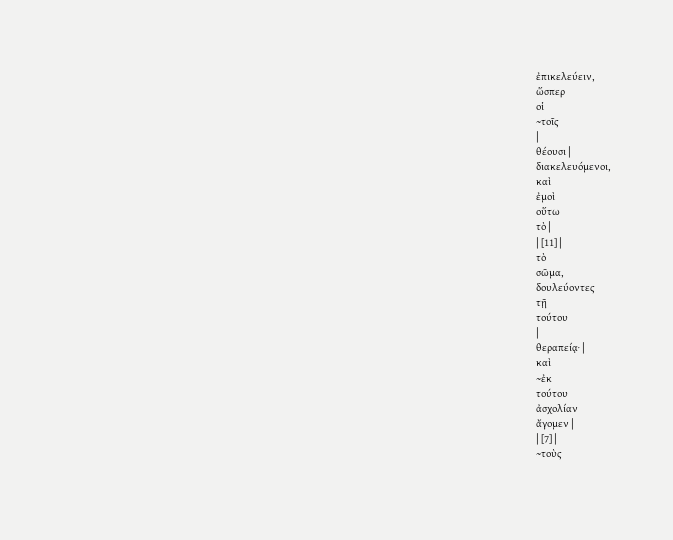ἐπικελεύειν,
ὥσπερ
οἱ
~τοῖς
|
θέουσι |
διακελευόμενοι,
καὶ
ἐμοὶ
οὕτω
τὸ |
| [11] |
τὸ
σῶμα,
δουλεύοντες
τῇ
τούτου
|
θεραπείᾳ· |
καὶ
~ἐκ
τούτου
ἀσχολίαν
ἄγομεν |
| [7] |
~τοὺς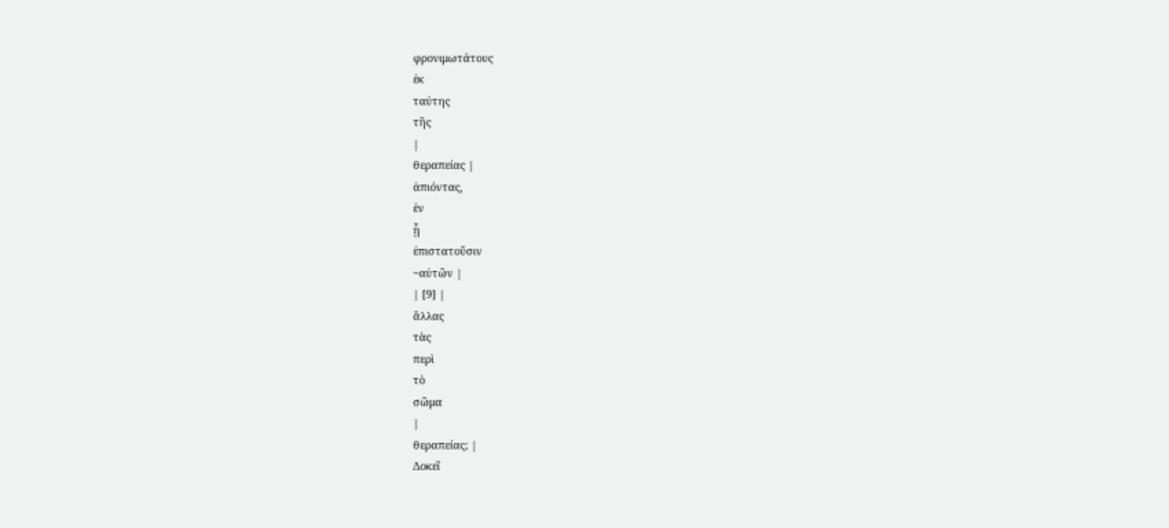φρονιμωτάτους
ἐκ
ταύτης
τῆς
|
θεραπείας |
ἀπιόντας,
ἐν
ᾗ
ἐπιστατοῦσιν
~αὐτῶν |
| [9] |
ἄλλας
τὰς
περὶ
τὸ
σῶμα
|
θεραπείας; |
Δοκεῖ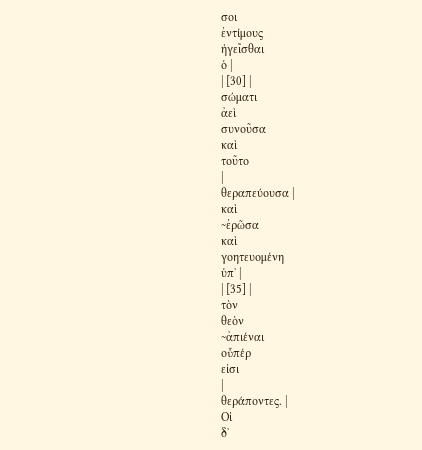σοι
ἐντίμους
ἡγεῖσθαι
ὁ |
| [30] |
σώματι
ἀεὶ
συνοῦσα
καὶ
τοῦτο
|
θεραπεύουσα |
καὶ
~ἐρῶσα
καὶ
γοητευομένη
ὑπ᾽ |
| [35] |
τὸν
θεὸν
~ἀπιέναι
οὗπέρ
εἰσι
|
θεράποντες. |
Οἱ
δ᾽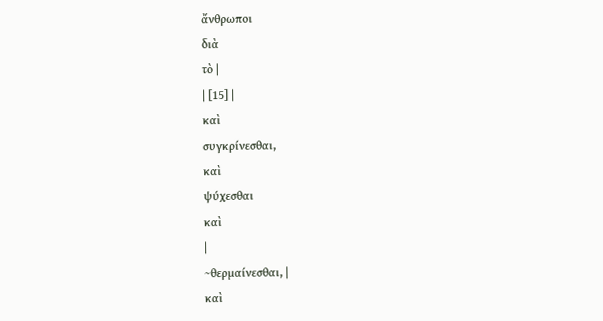ἄνθρωποι
διὰ
τὸ |
| [15] |
καὶ
συγκρίνεσθαι,
καὶ
ψύχεσθαι
καὶ
|
~θερμαίνεσθαι, |
καὶ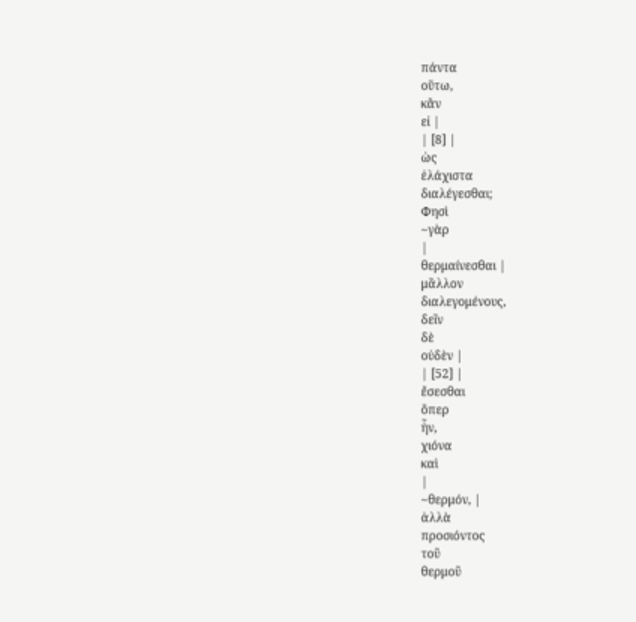πάντα
οὕτω,
κἂν
εἰ |
| [8] |
ὡς
ἐλάχιστα
διαλέγεσθαι;
Φησὶ
~γὰρ
|
θερμαίνεσθαι |
μᾶλλον
διαλεγομένους,
δεῖν
δὲ
οὐδὲν |
| [52] |
ἔσεσθαι
ὅπερ
ἦν,
χιόνα
καὶ
|
~θερμόν, |
ἀλλὰ
προσιόντος
τοῦ
θερμοῦ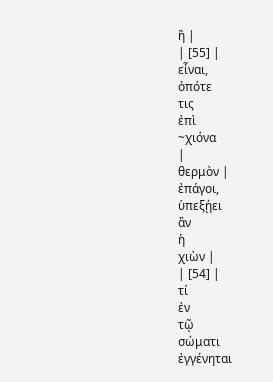ἢ |
| [55] |
εἶναι,
ὁπότε
τις
ἐπὶ
~χιόνα
|
θερμὸν |
ἐπάγοι,
ὑπεξῄει
ἂν
ἡ
χιὼν |
| [54] |
τί
ἐν
τῷ
σώματι
ἐγγένηται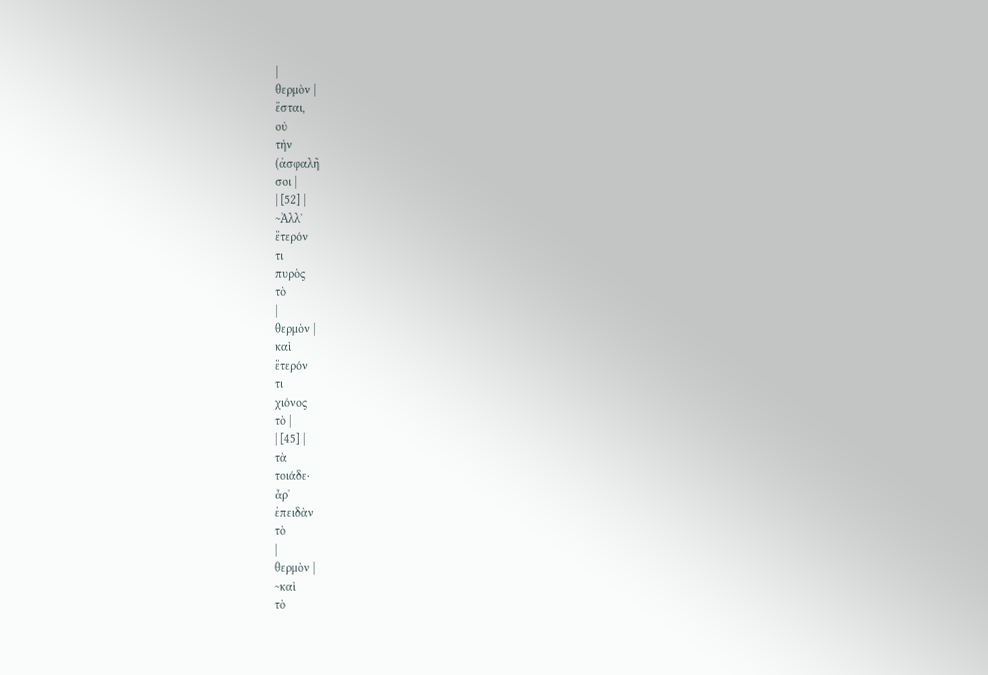|
θερμὸν |
ἔσται,
οὐ
τὴν
(ἀσφαλῆ
σοι |
| [52] |
~Ἀλλ᾽
ἕτερόν
τι
πυρὸς
τὸ
|
θερμὸν |
καὶ
ἕτερόν
τι
χιόνος
τὸ |
| [45] |
τὰ
τοιάδε·
ἆρ᾽
ἐπειδὰν
τὸ
|
θερμὸν |
~καὶ
τὸ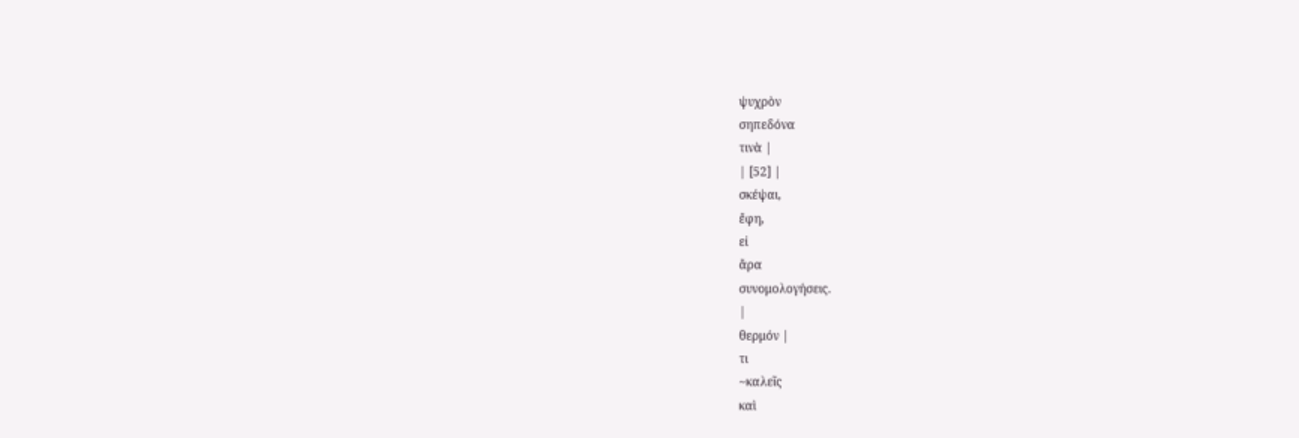ψυχρὸν
σηπεδόνα
τινὰ |
| [52] |
σκέψαι,
ἔφη,
εἰ
ἄρα
συνομολογήσεις.
|
θερμόν |
τι
~καλεῖς
καὶ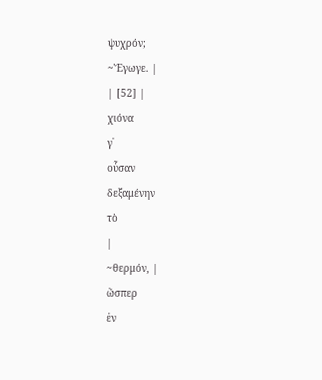ψυχρόν;
~Ἔγωγε. |
| [52] |
χιόνα
γ᾽
οὖσαν
δεξαμένην
τὸ
|
~θερμόν, |
ὥσπερ
ἐν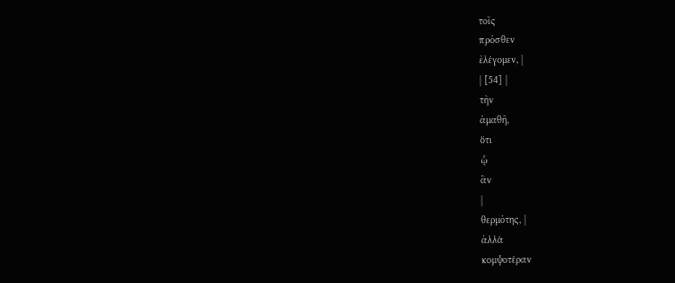τοῖς
πρόσθεν
ἐλέγομεν, |
| [54] |
τὴν
ἀμαθῆ,
ὅτι
ᾧ
ἂν
|
θερμότης, |
ἀλλὰ
κομψοτέραν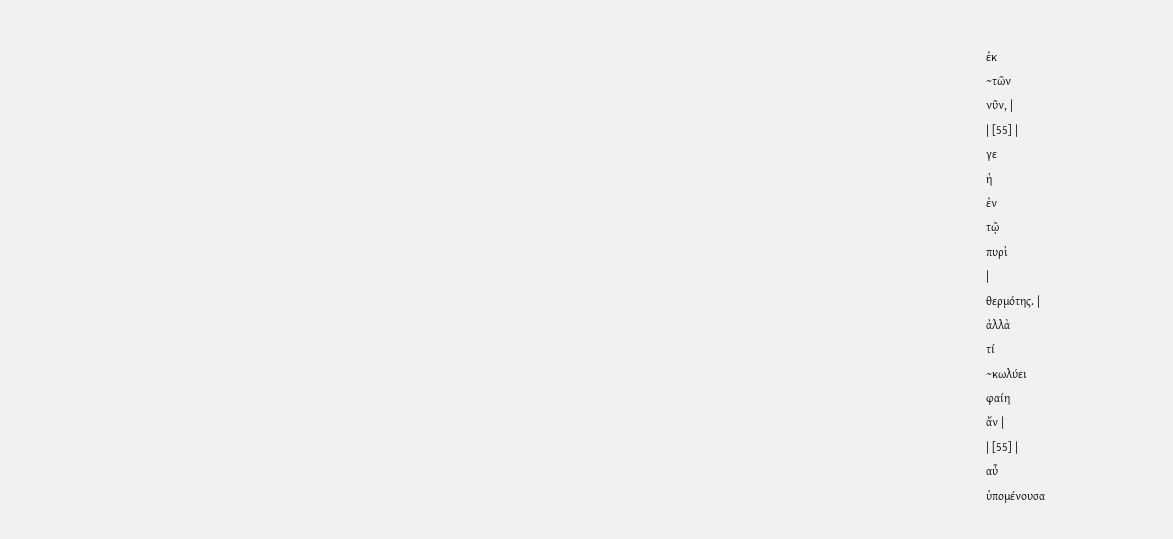ἐκ
~τῶν
νῦν, |
| [55] |
γε
ἡ
ἐν
τῷ
πυρὶ
|
θερμότης. |
ἀλλὰ
τί
~κωλύει
φαίη
ἄν |
| [55] |
αὖ
ὑπομένουσα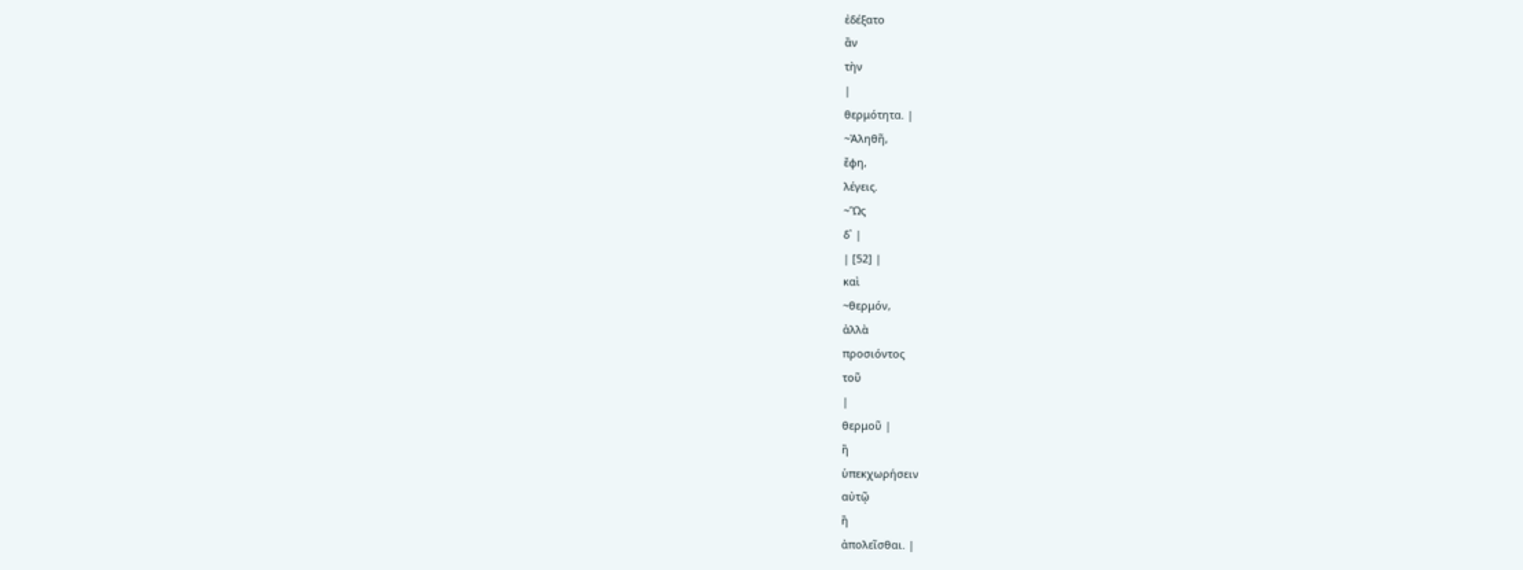ἐδέξατο
ἂν
τὴν
|
θερμότητα. |
~Ἀληθῆ,
ἔφη,
λέγεις.
~Ὣς
δ᾽ |
| [52] |
καὶ
~θερμόν,
ἀλλὰ
προσιόντος
τοῦ
|
θερμοῦ |
ἢ
ὑπεκχωρήσειν
αὐτῷ
ἢ
ἀπολεῖσθαι. |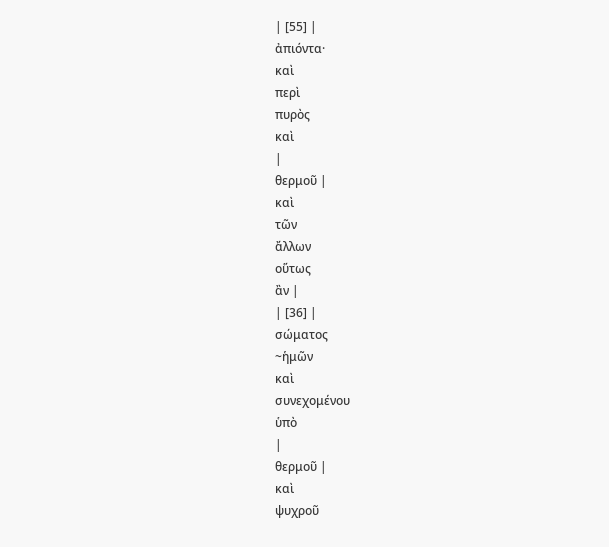| [55] |
ἀπιόντα·
καὶ
περὶ
πυρὸς
καὶ
|
θερμοῦ |
καὶ
τῶν
ἄλλων
οὕτως
ἂν |
| [36] |
σώματος
~ἡμῶν
καὶ
συνεχομένου
ὑπὸ
|
θερμοῦ |
καὶ
ψυχροῦ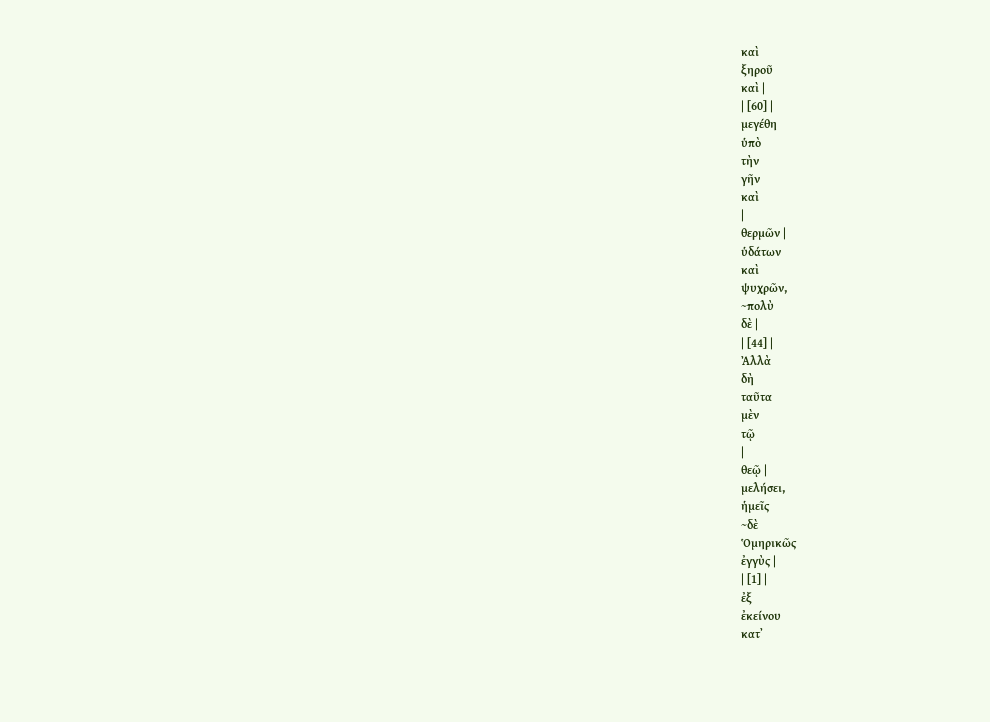καὶ
ξηροῦ
καὶ |
| [60] |
μεγέθη
ὑπὸ
τὴν
γῆν
καὶ
|
θερμῶν |
ὑδάτων
καὶ
ψυχρῶν,
~πολὺ
δὲ |
| [44] |
Ἀλλὰ
δὴ
ταῦτα
μὲν
τῷ
|
θεῷ |
μελήσει,
ἡμεῖς
~δὲ
Ὁμηρικῶς
ἐγγὺς |
| [1] |
ἐξ
ἐκείνου
κατ᾽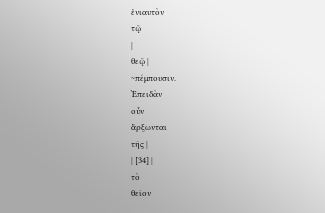ἐνιαυτὸν
τῷ
|
θεῷ |
~πέμπουσιν.
Ἐπειδὰν
οὖν
ἄρξωνται
τῆς |
| [34] |
τὸ
θεῖον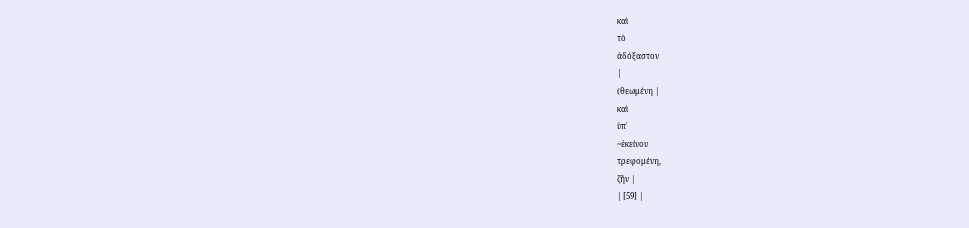καὶ
τὸ
ἀδόξαστον
|
(θεωμένη |
καὶ
ὑπ᾽
~ἐκείνου
τρεφομένη,
ζῆν |
| [59] |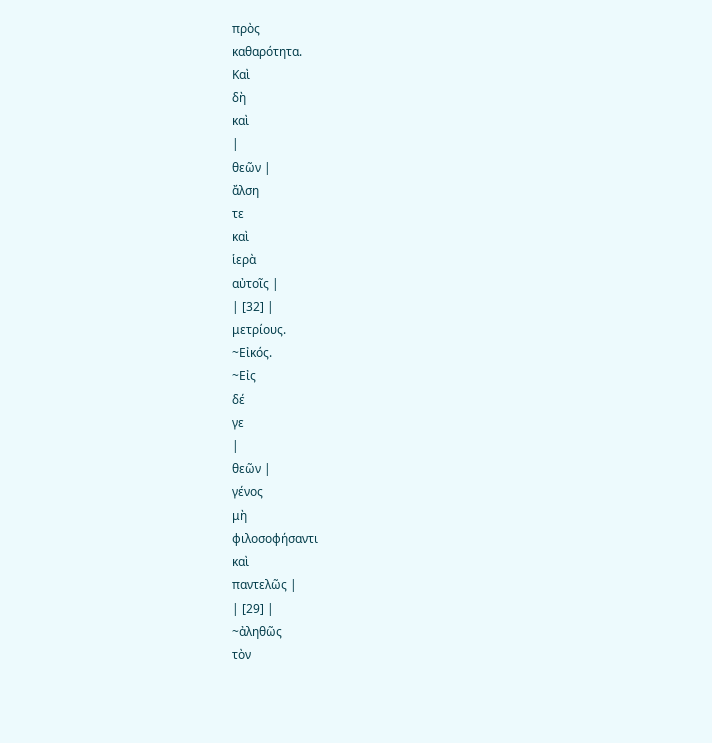πρὸς
καθαρότητα.
Καὶ
δὴ
καὶ
|
θεῶν |
ἄλση
τε
καὶ
ἱερὰ
αὐτοῖς |
| [32] |
μετρίους.
~Εἰκός.
~Εἰς
δέ
γε
|
θεῶν |
γένος
μὴ
φιλοσοφήσαντι
καὶ
παντελῶς |
| [29] |
~ἀληθῶς
τὸν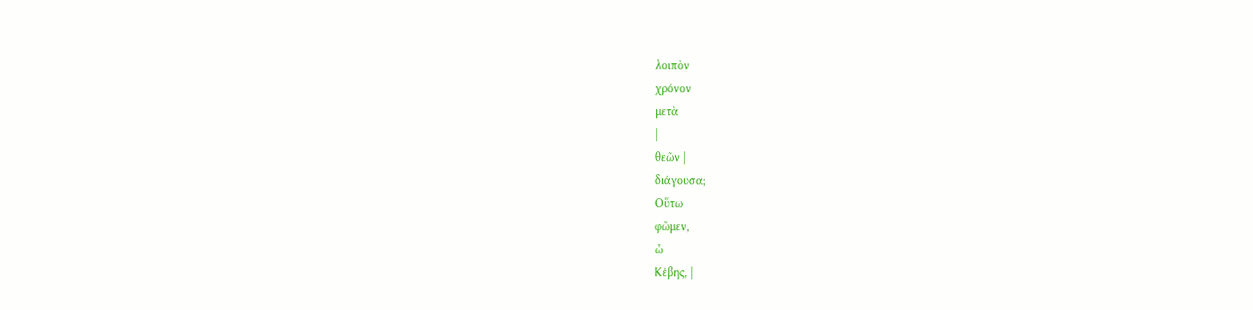λοιπὸν
χρόνον
μετὰ
|
θεῶν |
διάγουσα;
Οὕτω
φῶμεν,
ὦ
Κέβης, |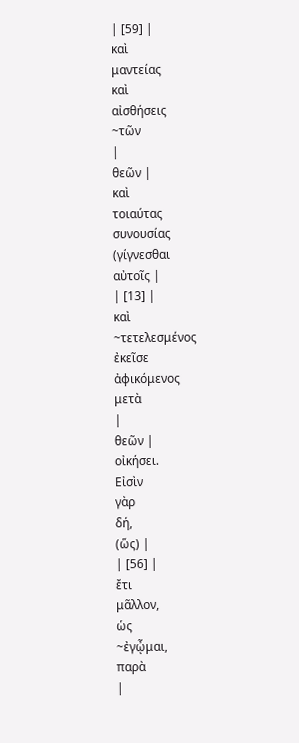| [59] |
καὶ
μαντείας
καὶ
αἰσθήσεις
~τῶν
|
θεῶν |
καὶ
τοιαύτας
συνουσίας
(γίγνεσθαι
αὐτοῖς |
| [13] |
καὶ
~τετελεσμένος
ἐκεῖσε
ἀφικόμενος
μετὰ
|
θεῶν |
οἰκήσει.
Εἰσὶν
γὰρ
δή,
(ὥς) |
| [56] |
ἔτι
μᾶλλον,
ὡς
~ἐγᾦμαι,
παρὰ
|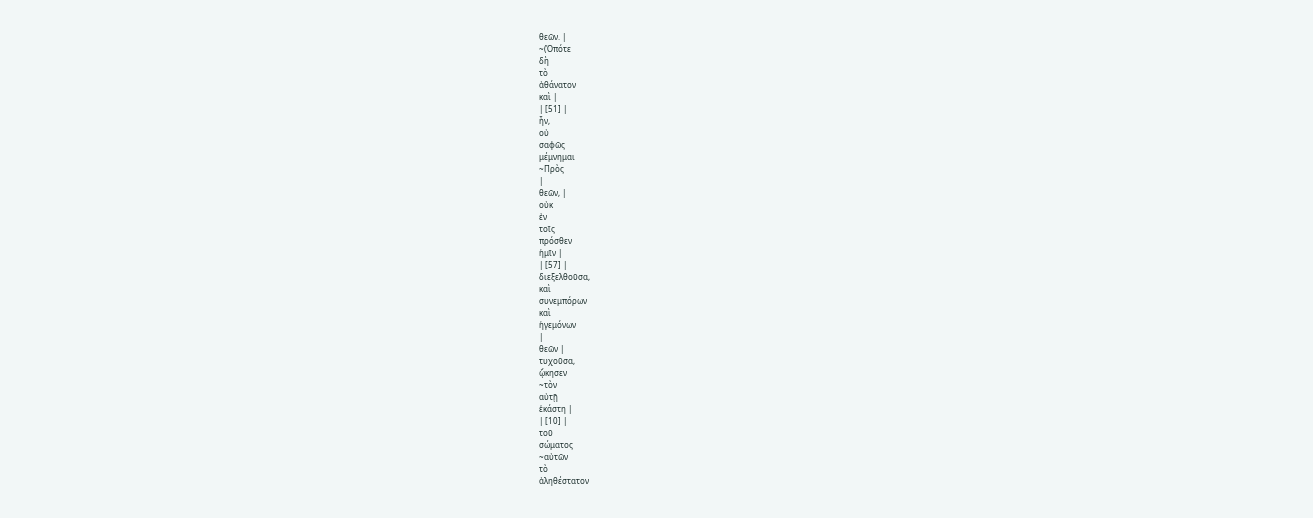θεῶν. |
~(Ὁπότε
δὴ
τὸ
ἀθάνατον
καὶ |
| [51] |
ἦν,
οὐ
σαφῶς
μέμνημαι
~Πρὸς
|
θεῶν, |
οὐκ
ἐν
τοῖς
πρόσθεν
ἡμῖν |
| [57] |
διεξελθοῦσα,
καὶ
συνεμπόρων
καὶ
ἡγεμόνων
|
θεῶν |
τυχοῦσα,
ᾤκησεν
~τὸν
αὐτῇ
ἑκάστη |
| [10] |
τοῦ
σώματος
~αὐτῶν
τὸ
ἀληθέστατον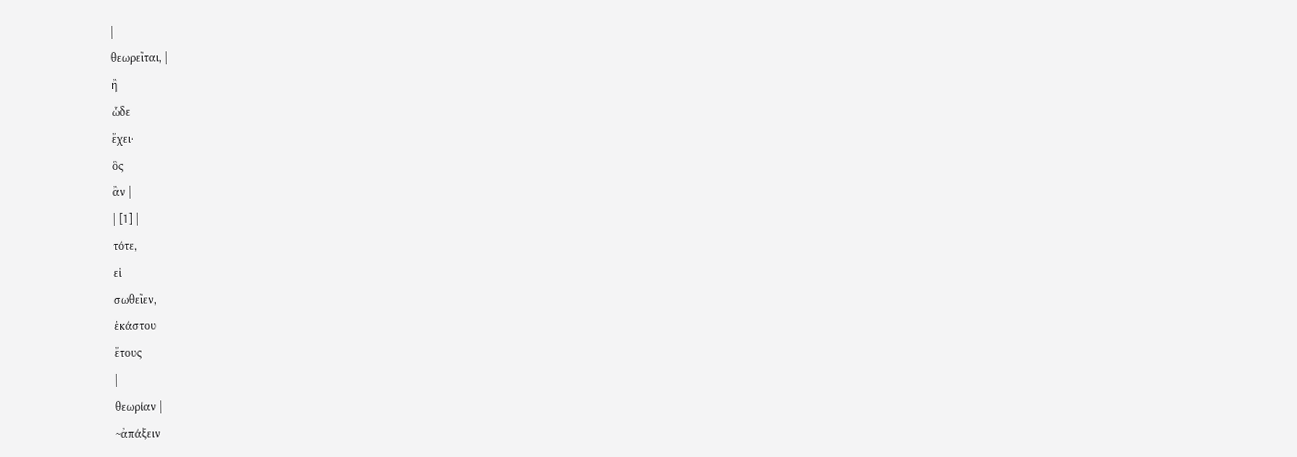|
θεωρεῖται, |
ἢ
ὧδε
ἔχει·
ὃς
ἂν |
| [1] |
τότε,
εἰ
σωθεῖεν,
ἑκάστου
ἔτους
|
θεωρίαν |
~ἀπάξειν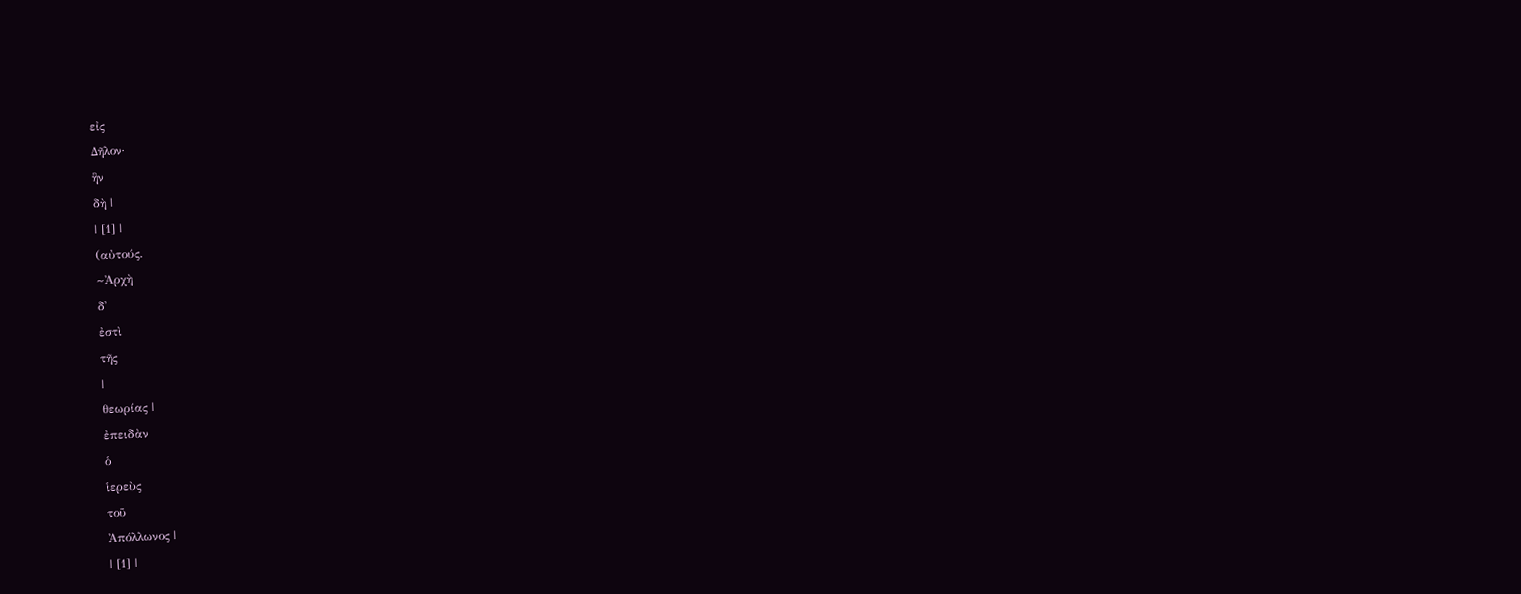εἰς
Δῆλον·
ἣν
δὴ |
| [1] |
(αὐτούς.
~Ἀρχὴ
δ᾽
ἐστὶ
τῆς
|
θεωρίας |
ἐπειδὰν
ὁ
ἱερεὺς
τοῦ
Ἀπόλλωνος |
| [1] |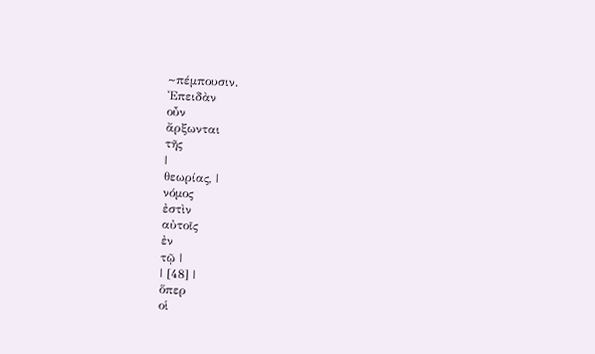~πέμπουσιν.
Ἐπειδὰν
οὖν
ἄρξωνται
τῆς
|
θεωρίας, |
νόμος
ἐστὶν
αὐτοῖς
ἐν
τῷ |
| [48] |
ὅπερ
οἱ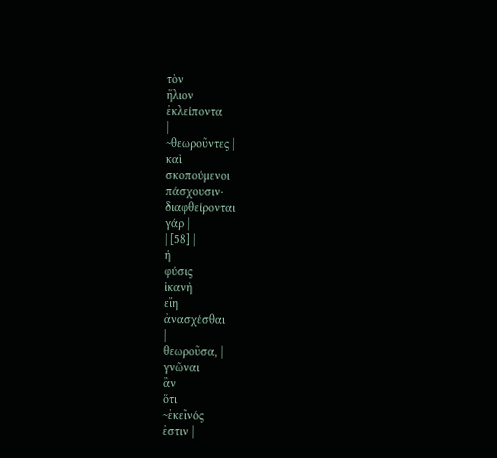τὸν
ἥλιον
ἐκλείποντα
|
~θεωροῦντες |
καὶ
σκοπούμενοι
πάσχουσιν·
διαφθείρονται
γάρ |
| [58] |
ἡ
φύσις
ἱκανὴ
εἴη
ἀνασχέσθαι
|
θεωροῦσα, |
γνῶναι
ἂν
ὅτι
~ἐκεῖνός
ἐστιν |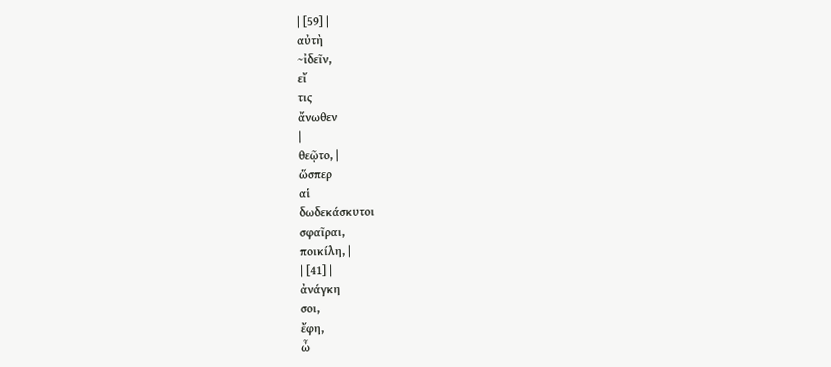| [59] |
αὐτὴ
~ἰδεῖν,
εἴ
τις
ἄνωθεν
|
θεῷτο, |
ὥσπερ
αἱ
δωδεκάσκυτοι
σφαῖραι,
ποικίλη, |
| [41] |
ἀνάγκη
σοι,
ἔφη,
ὦ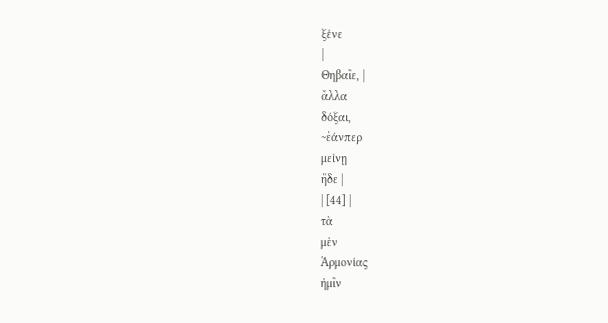ξένε
|
Θηβαῖε, |
ἄλλα
δόξαι,
~ἐάνπερ
μείνῃ
ἥδε |
| [44] |
τὰ
μὲν
Ἁρμονίας
ἡμῖν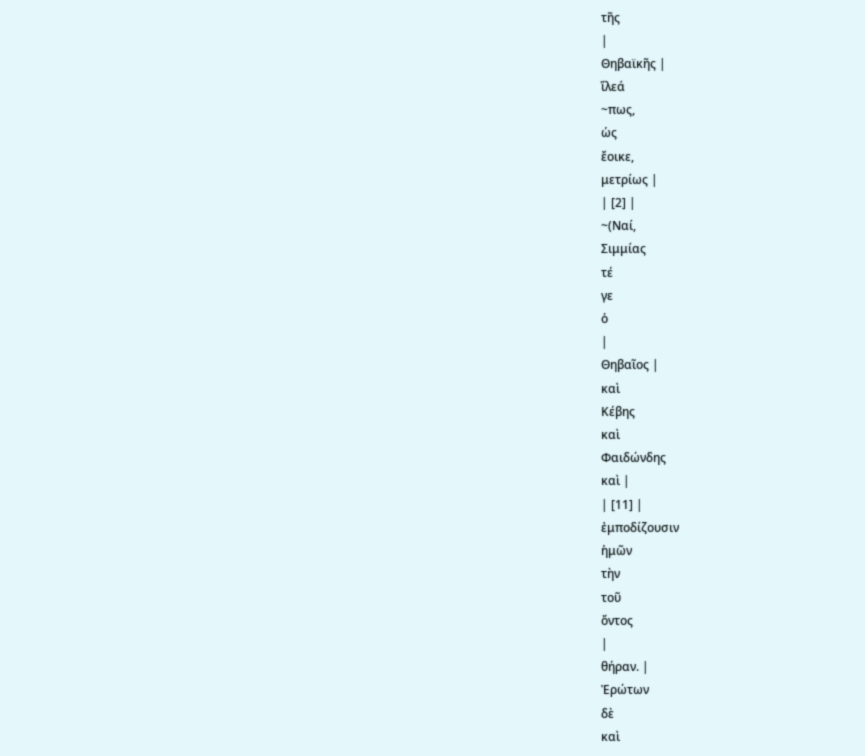τῆς
|
Θηβαϊκῆς |
ἵλεά
~πως,
ὡς
ἔοικε,
μετρίως |
| [2] |
~(Ναί,
Σιμμίας
τέ
γε
ὁ
|
Θηβαῖος |
καὶ
Κέβης
καὶ
Φαιδώνδης
καὶ |
| [11] |
ἐμποδίζουσιν
ἡμῶν
τὴν
τοῦ
ὄντος
|
θήραν. |
Ἐρώτων
δὲ
καὶ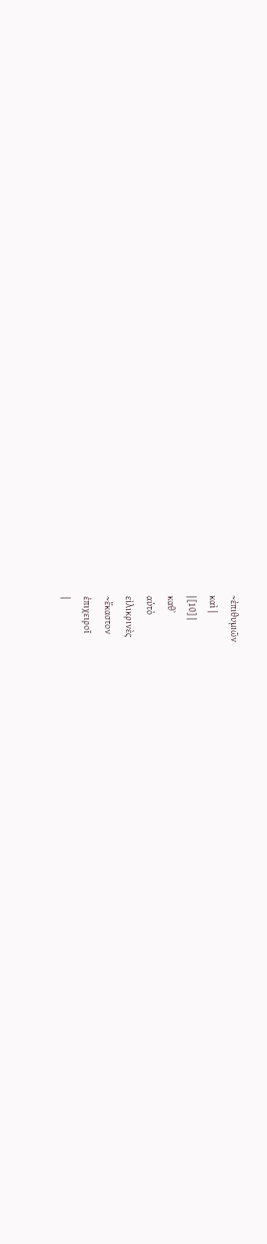~ἐπιθυμιῶν
καὶ |
| [10] |
καθ᾽
αὑτὸ
εἰλικρινὲς
~ἕκαστον
ἐπιχειροῖ
|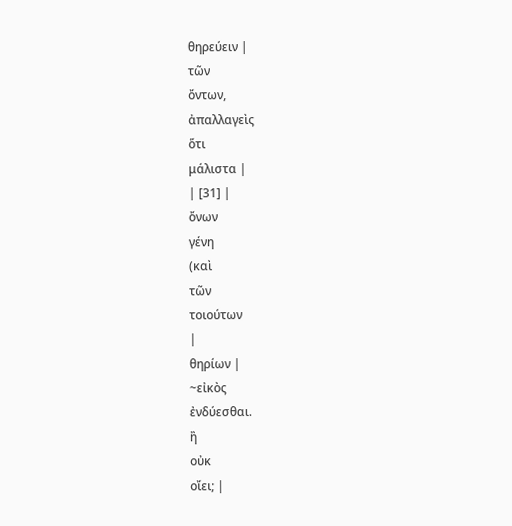θηρεύειν |
τῶν
ὄντων,
ἀπαλλαγεὶς
ὅτι
μάλιστα |
| [31] |
ὄνων
γένη
(καὶ
τῶν
τοιούτων
|
θηρίων |
~εἰκὸς
ἐνδύεσθαι.
ἢ
οὐκ
οἴει; |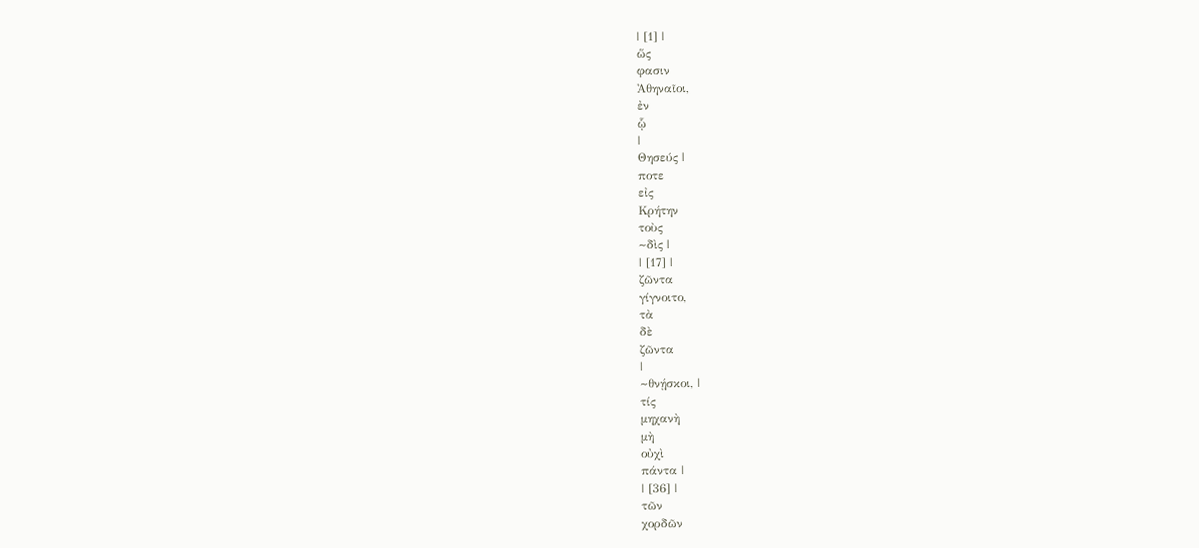| [1] |
ὥς
φασιν
Ἀθηναῖοι,
ἐν
ᾧ
|
Θησεύς |
ποτε
εἰς
Κρήτην
τοὺς
~δὶς |
| [17] |
ζῶντα
γίγνοιτο,
τὰ
δὲ
ζῶντα
|
~θνῄσκοι, |
τίς
μηχανὴ
μὴ
οὐχὶ
πάντα |
| [36] |
τῶν
χορδῶν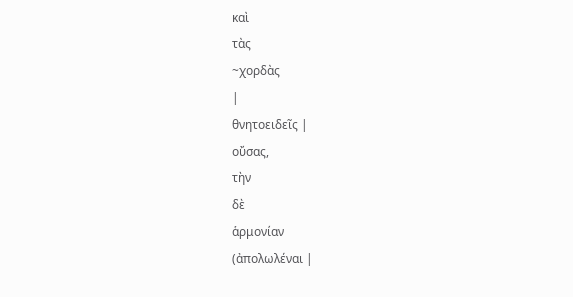καὶ
τὰς
~χορδὰς
|
θνητοειδεῖς |
οὔσας,
τὴν
δὲ
ἁρμονίαν
(ἀπολωλέναι |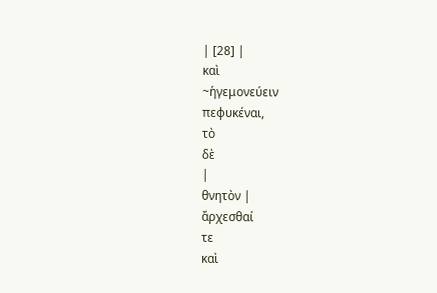| [28] |
καὶ
~ἡγεμονεύειν
πεφυκέναι,
τὸ
δὲ
|
θνητὸν |
ἄρχεσθαί
τε
καὶ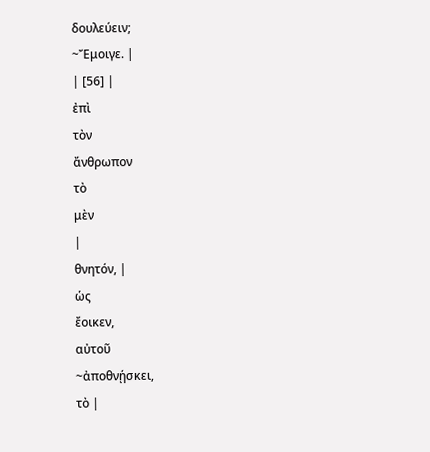δουλεύειν;
~Ἔμοιγε. |
| [56] |
ἐπὶ
τὸν
ἄνθρωπον
τὸ
μὲν
|
θνητόν, |
ὡς
ἔοικεν,
αὐτοῦ
~ἀποθνῄσκει,
τὸ |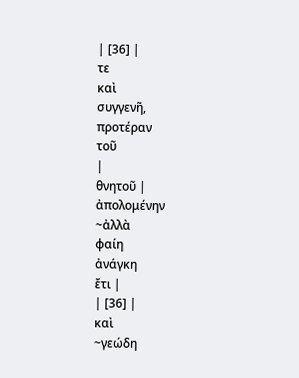| [36] |
τε
καὶ
συγγενῆ,
προτέραν
τοῦ
|
θνητοῦ |
ἀπολομένην
~ἀλλὰ
φαίη
ἀνάγκη
ἔτι |
| [36] |
καὶ
~γεώδη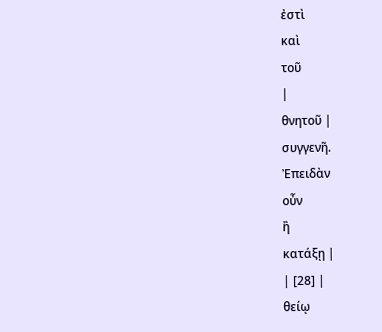ἐστὶ
καὶ
τοῦ
|
θνητοῦ |
συγγενῆ.
Ἐπειδὰν
οὖν
ἢ
κατάξῃ |
| [28] |
θείῳ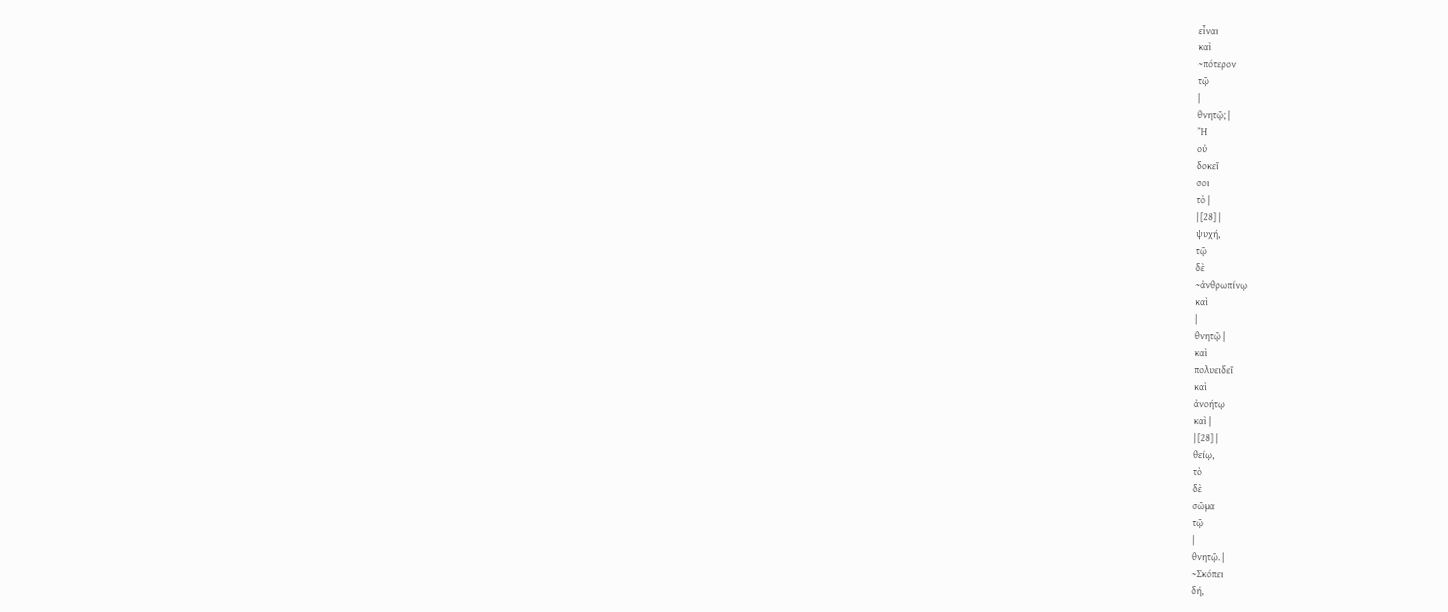εἶναι
καὶ
~πότερον
τῷ
|
θνητῷ; |
Ἢ
οὐ
δοκεῖ
σοι
τὸ |
| [28] |
ψυχή,
τῷ
δὲ
~ἀνθρωπίνῳ
καὶ
|
θνητῷ |
καὶ
πολυειδεῖ
καὶ
ἀνοήτῳ
καὶ |
| [28] |
θείῳ,
τὸ
δὲ
σῶμα
τῷ
|
θνητῷ. |
~Σκόπει
δή,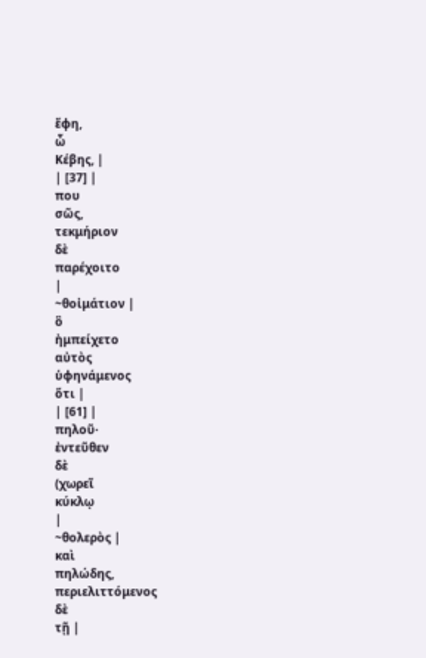ἔφη,
ὦ
Κέβης, |
| [37] |
που
σῶς,
τεκμήριον
δὲ
παρέχοιτο
|
~θοἰμάτιον |
ὃ
ἠμπείχετο
αὐτὸς
ὑφηνάμενος
ὅτι |
| [61] |
πηλοῦ·
ἐντεῦθεν
δὲ
(χωρεῖ
κύκλῳ
|
~θολερὸς |
καὶ
πηλώδης,
περιελιττόμενος
δὲ
τῇ |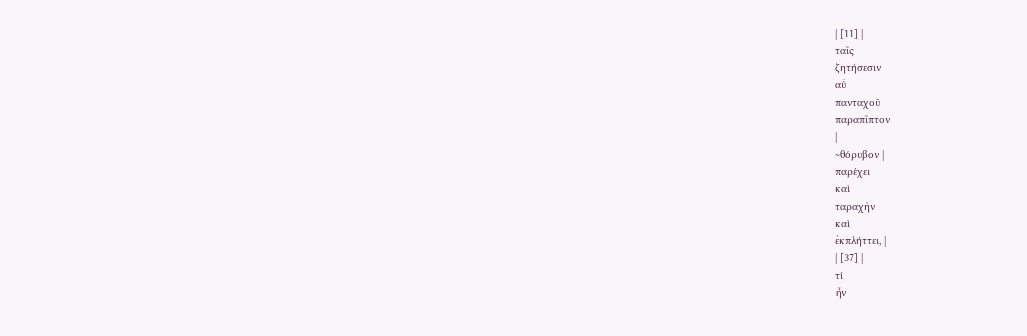| [11] |
ταῖς
ζητήσεσιν
αὖ
πανταχοῦ
παραπῖπτον
|
~θόρυβον |
παρέχει
καὶ
ταραχὴν
καὶ
ἐκπλήττει, |
| [37] |
τί
ἦν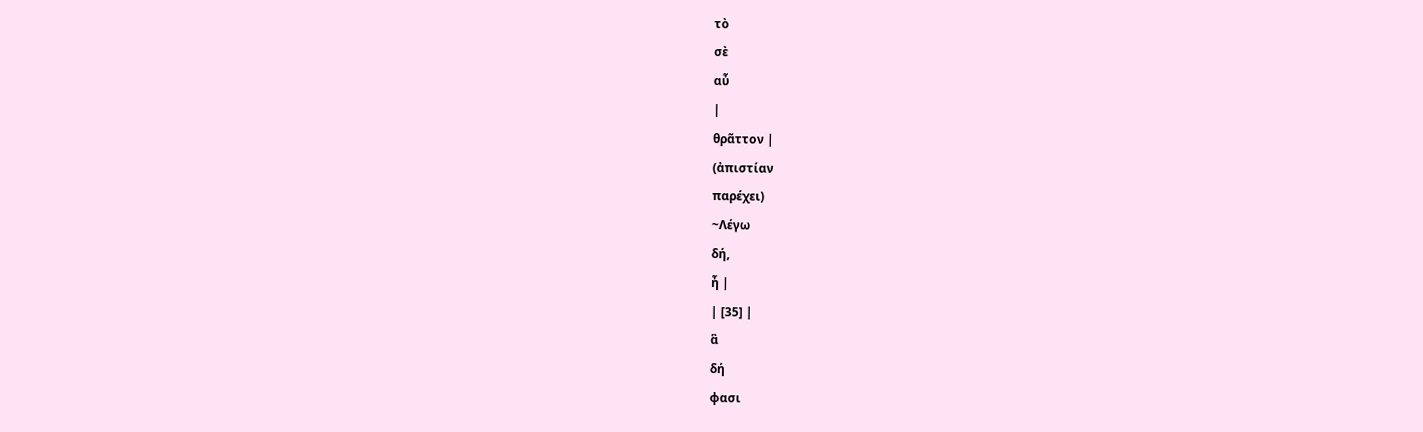τὸ
σὲ
αὖ
|
θρᾶττον |
(ἀπιστίαν
παρέχει)
~Λέγω
δή,
ἦ |
| [35] |
ἃ
δή
φασι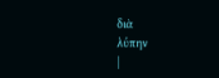διὰ
λύπην
|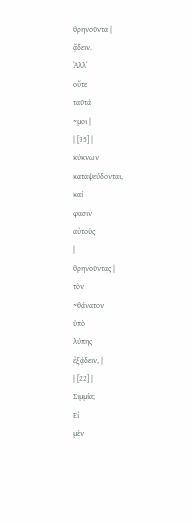θρηνοῦντα |
ᾄδειν.
Ἀλλ᾽
οὔτε
ταῦτά
~μοι |
| [35] |
κύκνων
καταψεύδονται,
καί
φασιν
αὐτοὺς
|
θρηνοῦντας |
τὸν
~θάνατον
ὑπὸ
λύπης
ἐξᾴδειν, |
| [22] |
Σιμμία;
Εἰ
μὲν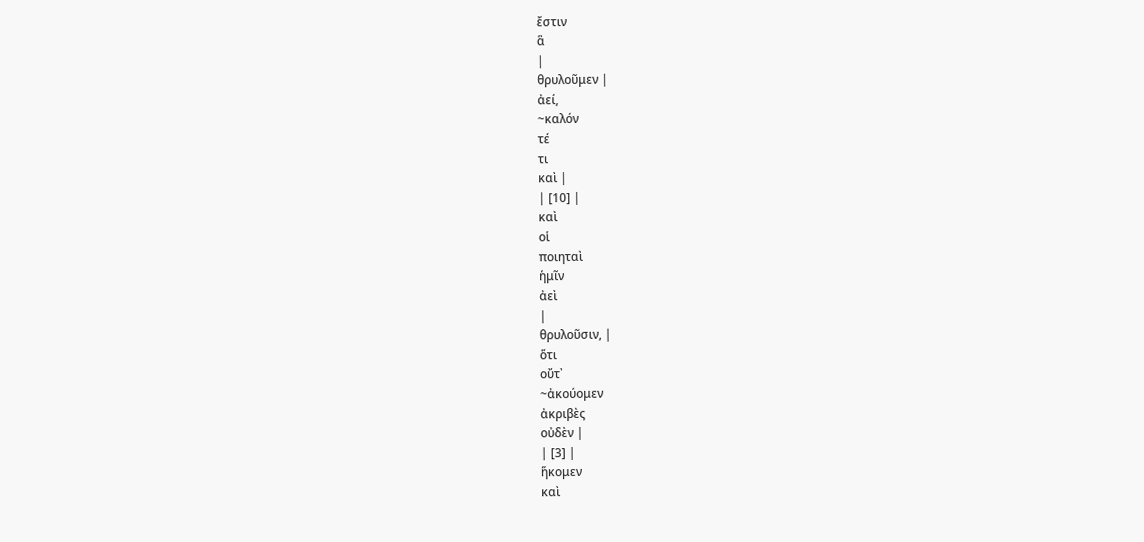ἔστιν
ἃ
|
θρυλοῦμεν |
ἀεί,
~καλόν
τέ
τι
καὶ |
| [10] |
καὶ
οἱ
ποιηταὶ
ἡμῖν
ἀεὶ
|
θρυλοῦσιν, |
ὅτι
οὔτ᾽
~ἀκούομεν
ἀκριβὲς
οὐδὲν |
| [3] |
ἥκομεν
καὶ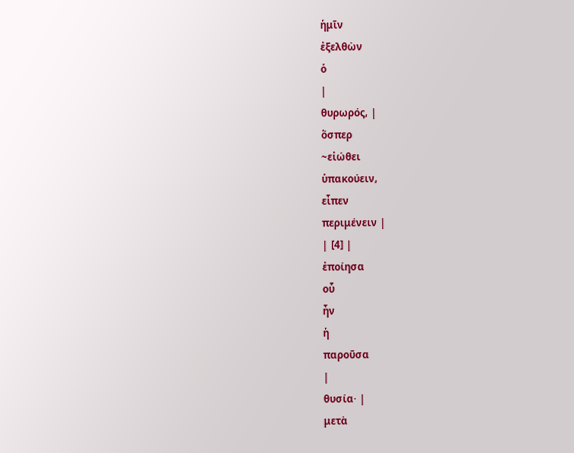ἡμῖν
ἐξελθὼν
ὁ
|
θυρωρός, |
ὅσπερ
~εἰώθει
ὑπακούειν,
εἶπεν
περιμένειν |
| [4] |
ἐποίησα
οὗ
ἦν
ἡ
παροῦσα
|
θυσία· |
μετὰ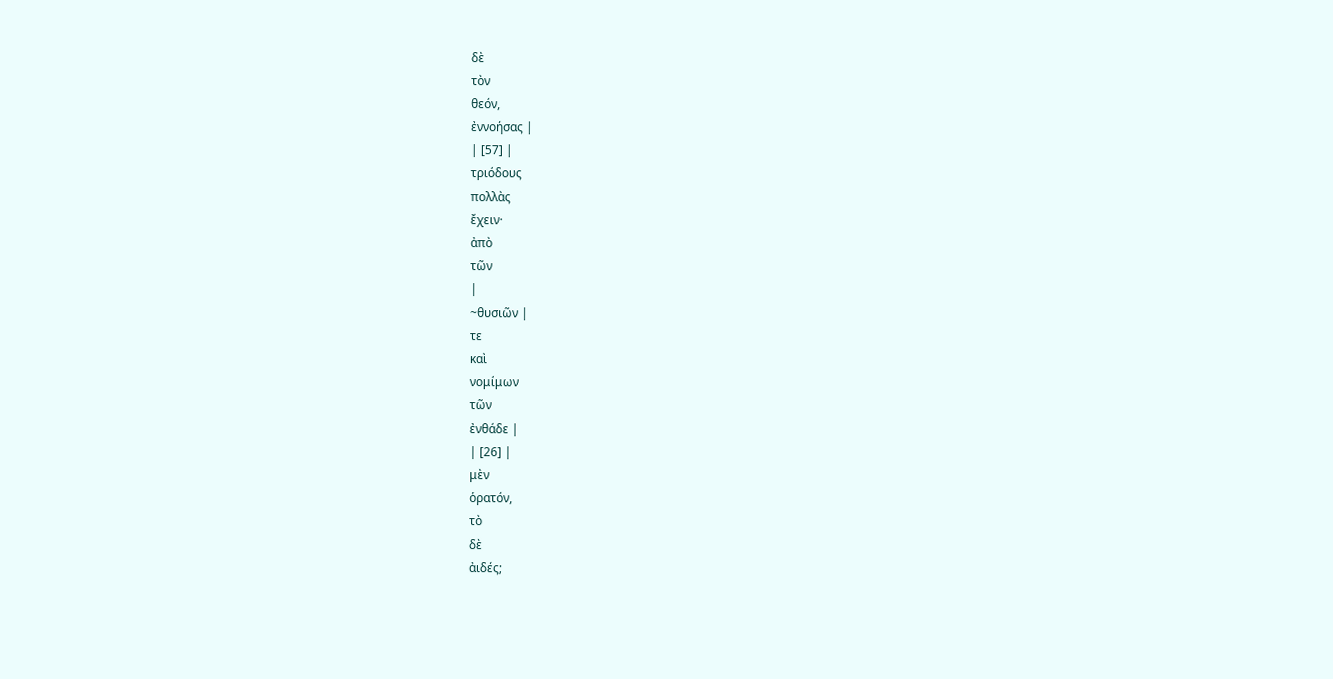δὲ
τὸν
θεόν,
ἐννοήσας |
| [57] |
τριόδους
πολλὰς
ἔχειν·
ἀπὸ
τῶν
|
~θυσιῶν |
τε
καὶ
νομίμων
τῶν
ἐνθάδε |
| [26] |
μὲν
ὁρατόν,
τὸ
δὲ
ἀιδές;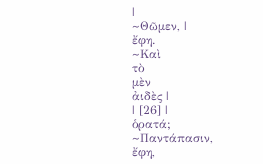|
~Θῶμεν, |
ἔφη.
~Καὶ
τὸ
μὲν
ἀιδὲς |
| [26] |
ὁρατά;
~Παντάπασιν,
ἔφη,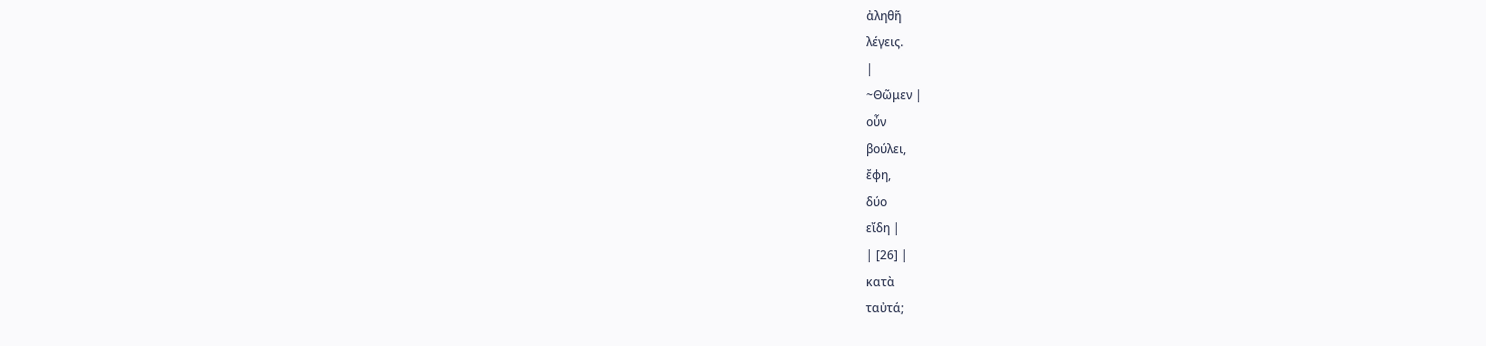ἀληθῆ
λέγεις.
|
~Θῶμεν |
οὖν
βούλει,
ἔφη,
δύο
εἴδη |
| [26] |
κατὰ
ταὐτά;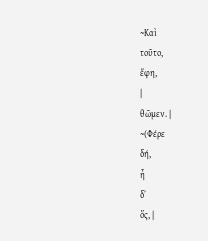~Καὶ
τοῦτο,
ἔφη,
|
θῶμεν. |
~(Φέρε
δή,
ἦ
δ᾽
ὅς, |